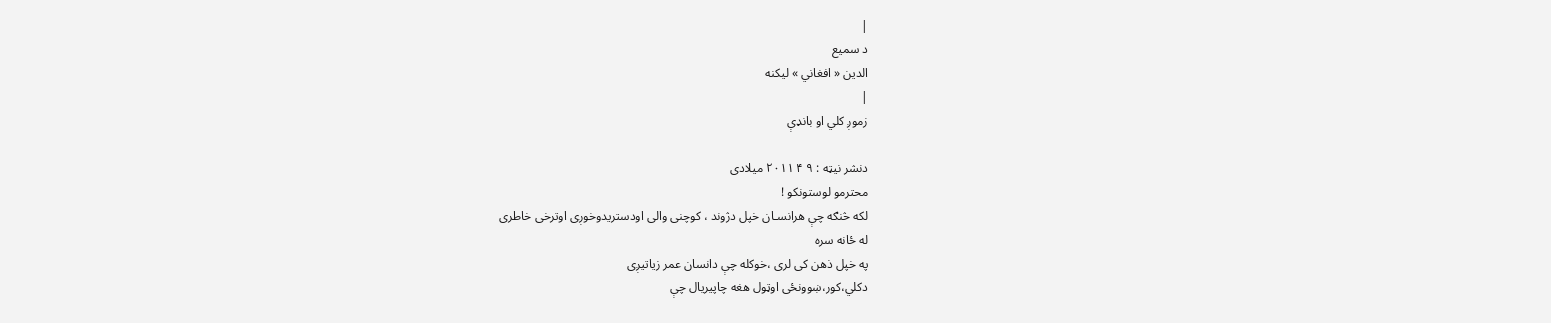|
د سمیع
الدین « افغاني » لیکنه
|
زموږ کلي او بانډې

دنشر نیټه : ۹ ۴ ۲۰۱۱ میلادی
محترمو لوستونکو !
لکه څنګه چې هرانسـان خپل دژوند ، کوچنی والی اودستریدوخوږی اوترخی خاطری
له ځانه سره
په خپل ذهن کی لری ،خوکله چې دانسان عمر زیاتیږی
دکلي،کور،ښوونځی اوټول هغه چاپیریال چې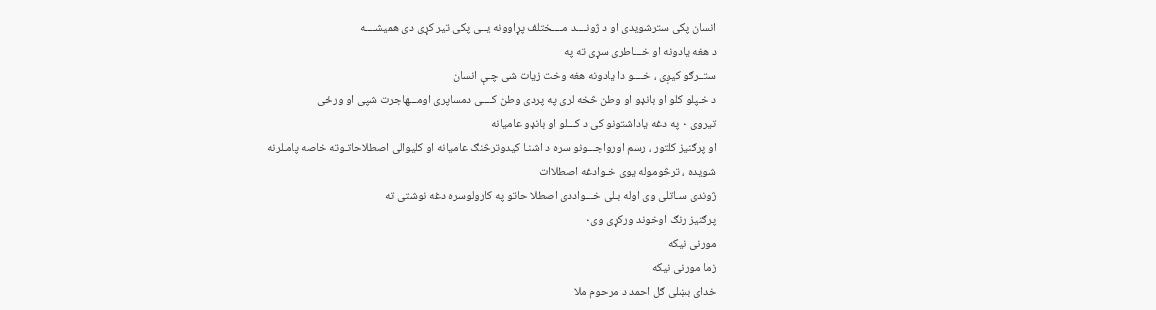انسان پکی سترشویدی او د ژونــــد مــــختلف پړاوونه یــی پکی تیر کړی دی همیشــــه
د هغه یادونه او خـــاطری سړی ته په
ستــرګو کیږی ، خــــو دا یادونه هغه وخت زیات شی چـې انسان
د خـپلو کلو او بانډو او وطن څخه لری په پردی وطن کــــی دمساپری اومـــهاجرت شپی او ورځی
تیروی ۰ په دغه یاداشتونو کی د کـــلو او بانډو عامیانه
او پرګنیز کلتور ، رسم اورواجـــونو سره د اشنـا کیدوترڅنګ عامیانه او کلیوالی اصطلاحاتـوته خاصه پامـلرنه
شویده ، ترڅوموله یوی خـوادغه اصطلاات
ژوندی سـاتلی وی اوله بـلی خـــواددی اصطلا حاتو په کارولوسره دغه نوشتی ته
پرګنیز رنګ اوخوند ورکړی وی۰
مورنی نیکه
زما مورنی نیکه
خدای بښلی ګل احمد د مرحوم ملا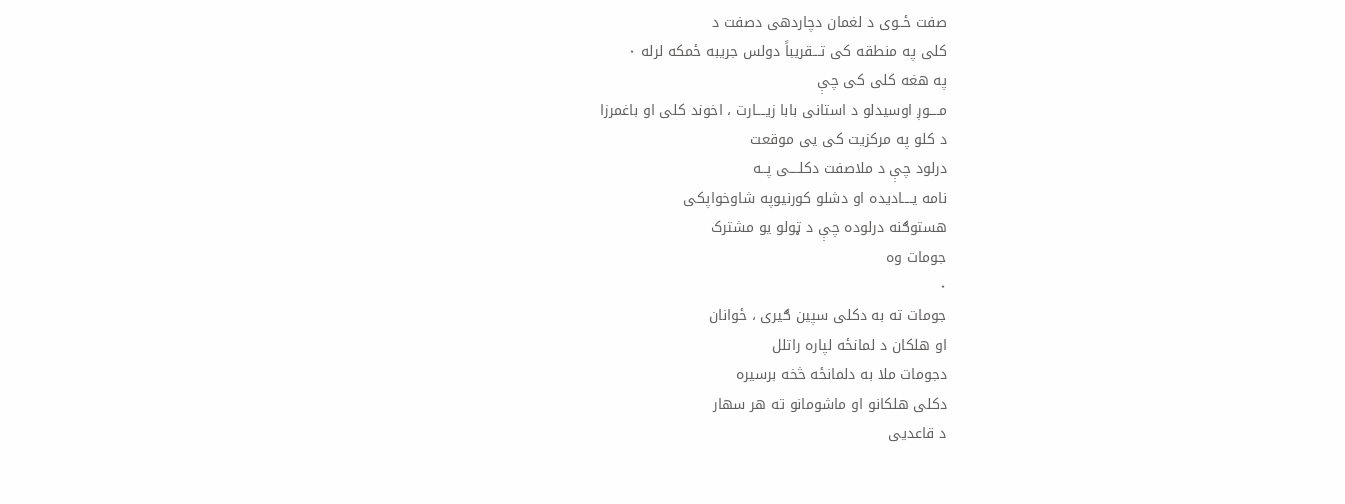صفت ځــوی د لغمان دچاردهی دصفت د
کلی په منطقه کی تـــقریباً دولس جریبه ځمکه لرله ۰
په هغه کلی کی چې
مــــوږ اوسیدلو د استانی بابا زیــــارت ، اخوند کلی او باغمرزا
د کلو په مرکزیت کی یی موقعت
درلود چې د ملاصفت دکلــــی پــه
نامه یــــادیده او دشلو کورنیوپه شاوخواپکی
هستوګنه درلوده چې د ټولو یو مشترک
جومات وه
۰
جومات ته به دکلی سپین ګیری ، ځوانان
او هلکان د لمانځه لپاره راتلل
دجومات ملا به دلمانځه څخه برسیره
دکلی هلکانو او ماشومانو ته هر سهار
د قاعدیی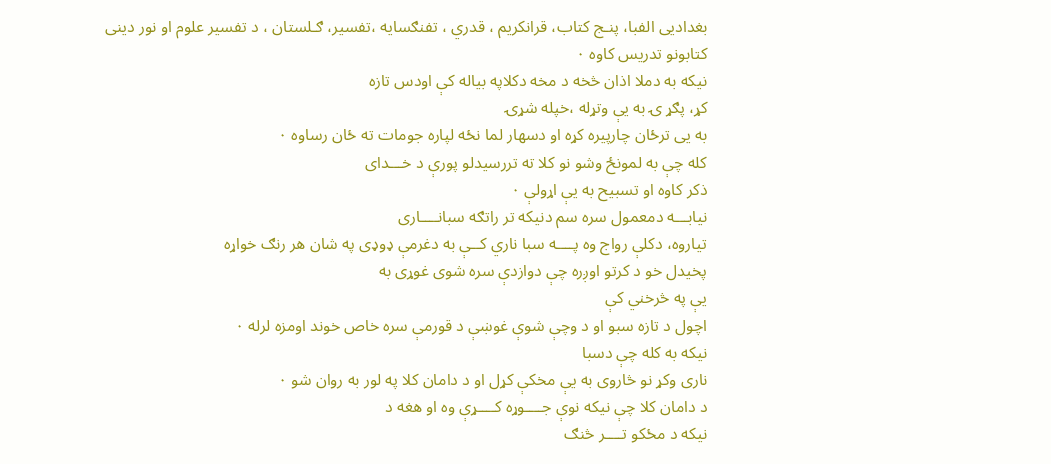بغدادیی الفبا، پنـج کتاب، قرانکریم ، قدري ، تفنګسایه ،تفسیر، ګـلستان ، د تفسیر علوم او نور دینی کتابونو تدریس کاوه ۰
نيکه به دملا اذان څخه د مخه دکلاپه بياله کې اودس تازه
کړ، پګړ ۍ به يې وتړله ،خپله شړۍ
به يی ترځان چارپيره کړه او دسهار لما نځه لپاره جومات ته ځان رساوه ٠
کله چې به لمونځ وشو نو کلا ته تررسيدلو پورې د خـــدای
ذکر کاوه او تسبيح به يې اړولې ٠
نيابـــه دمعمول سره سم دنيکه تر راتګه سبانــــاری
تياروه، دکلې رواج وه پــــه سبا ناري کــې به دغرمې ډوډی په شان هر رنګ خواړه
پخيدل خو د کرتو اوږره چې دوازدې سره شوی غوړی به
يې په څرخني کې
اچول د تازه سبو او د وچې شوې غوښې د قورمې سره خاص خوند اومزه لرله ٠
نيکه به کله چې دسبا
ناری وکړ نو څاروی به يې مخکې کړل او د دامان کلا په لور به روان شو ٠
د دامان کلا چې نيکه نوې جــــوړه کــــړې وه او هغه د
نيکه د مځکو تــــر څنګ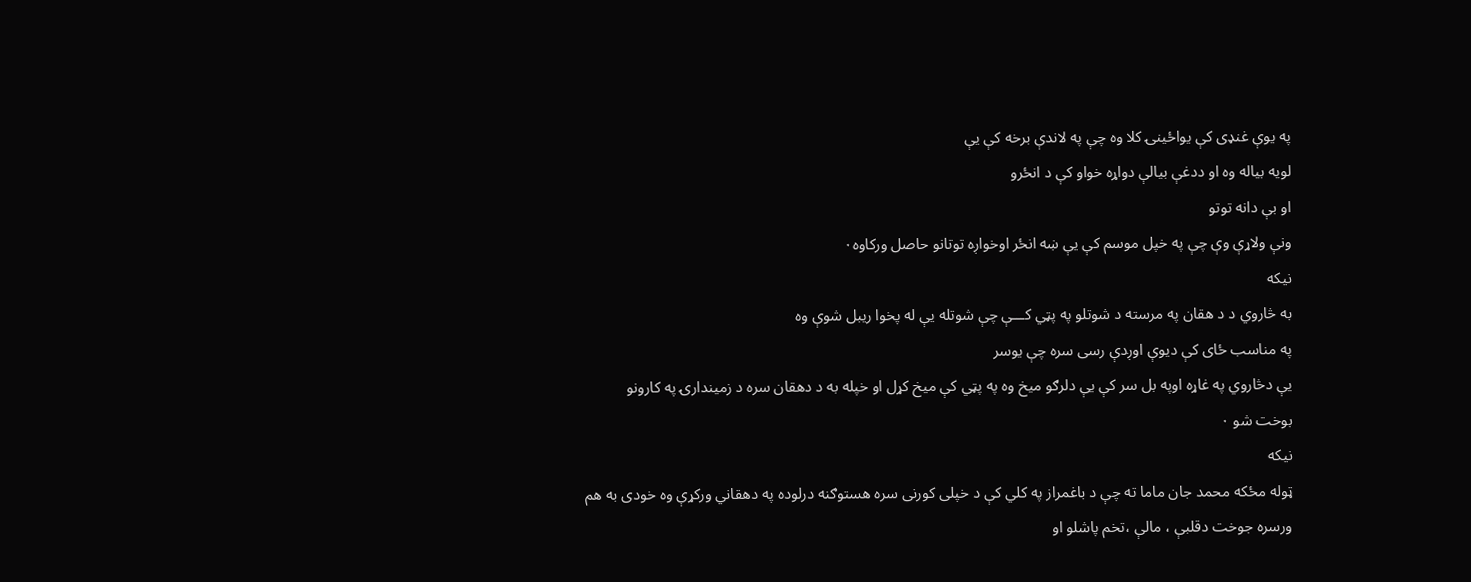په يوې غنډی کې يواځينۍ کلا وه چې په لاندې برخه کې يې
لويه بياله وه او ددغې بيالې دواړه خواو کې د انځرو
او بې دانه توتو
ونې ولاړې وې چې په خپل موسم کې يې ښه انځر اوخواږه توتانو حاصل ورکاوه٠
نيکه
به څاروي د د هقان په مرسته د شوتلو په پټي کـــې چې شوتله يې له پخوا ريبل شوې وه
په مناسب ځای کې ديوې اوږدې رسی سره چې يوسر
يې دڅاروي په غاړه اوپه بل سر کې یې دلرګو ميخ وه په پټي کې ميخ کړل او خپله به د دهقان سره د زميندارۍ په کارونو
بوخت شو ٠
نيکه
ټوله مځکه محمد جان ماما ته چې د باغمراز په کلي کې د خپلی کورنی سره هستوګنه درلوده په دهقاني ورکړې وه خودی به هم
ورسره جوخت دقلبې ، مالې ،تخم پاشلو او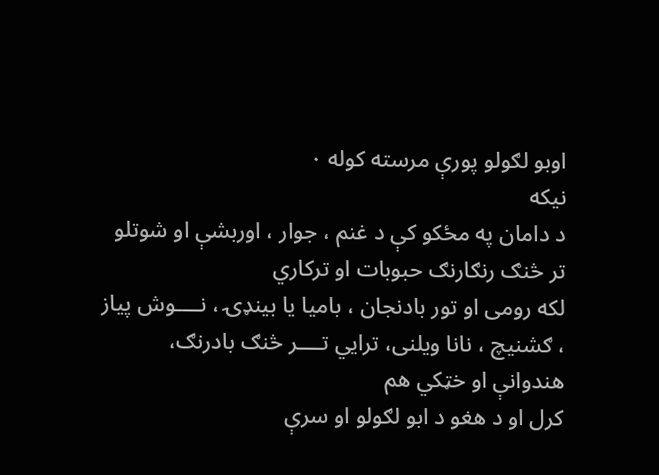اوبو لګولو پورې مرسته کوله ٠
نيکه
د دامان په مځکو کې د غنم ، جوار ، اوربشې او شوتلو تر څنګ رنګارنګ حبوبات او ترکاري
لکه رومی او تور بادنجان ، باميا يا بينډۍ ، نــــوش پياز ، ګشنيچ ، نانا ويلنی، ترايي تــــر څنګ بادرنګ، هندوانې او خټکي هم
کرل او د هغو د ابو لګولو او سرې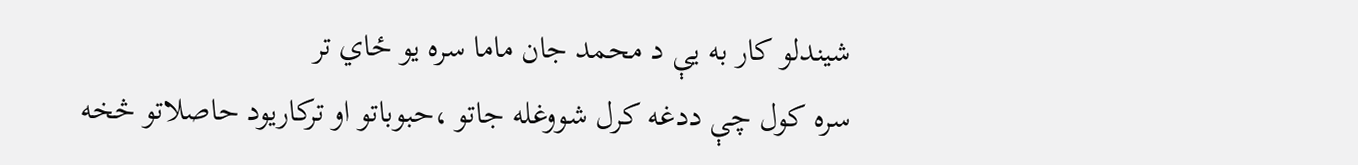شيندلو کار به يې د محمد جان ماما سره يو ځاي تر
سره کول چې ددغه کرل شووغله جاتو ،حبوباتو او ترکاريود حاصلاتو څخه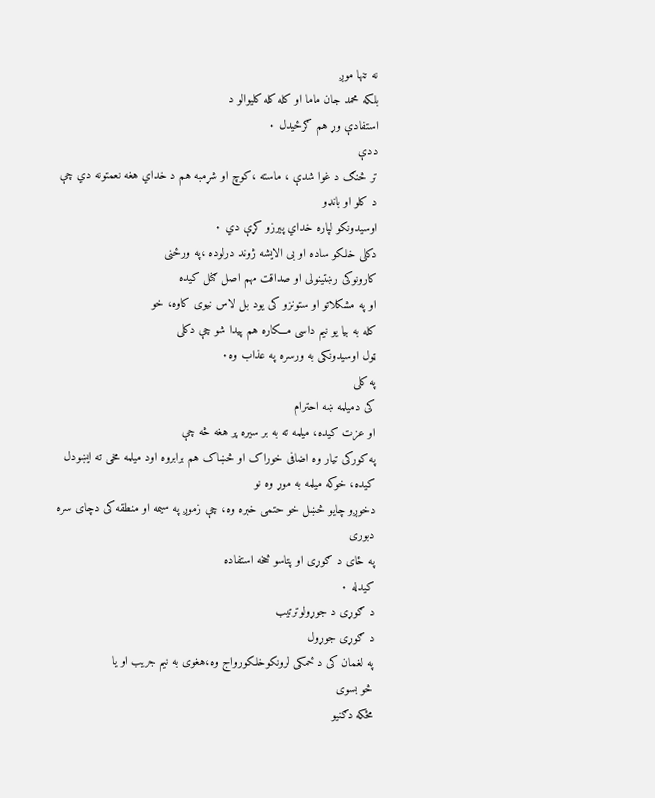نه تنها موږ
بلکه محمد جان ماما او کله کله کليوالو د
استفادې وړ هم ګرځيدل ٠
ددې
تر څنګ د غوا شدې ، ماسته ،کوچ او شړمبه هم د خداي هغه نعمتونه دي چې د کلو او بانډو
اوسيدونکو لپاره خداي پيرزو کړې دي ٠
دکلی خلکو ساده او بی الایشه ژوند درلوده ،په ورځنی
کارونوکی رښتینولی او صداقت مهم اصل ګنل کیده
او په مشکلاتو او ستونزو کی یود بل لاس نیوی کاوه، خو
کله به بیا یو نیم داسی مـــکاره هم پیدا شو چې دکلی
ټول اوسیدونکی به ورسره په عذاب وه۰
په کلی
کی دمیلمه ښه احترام
او عزت کیده، میلمه ته به بر سیره پر هغه څه چې
په کورکی تیار وه اضافی خوراک او څښاک هم برابروه اود میلمه مخی ته ایښودل کیده، خوکه میلمه به موړ وه نو
دخوږو چایو څښل خو حتمی خبره وه، چې زموږ په سیمه او منطقه کی دچای سره دبوری
په ځای د ګوړی او پتاسو څخه استفاده
کیدله ۰
د ګوړی د جوړولوترتیب
د ګوړی جوړول
په لغمان کی د ځمکی لرونکوخلکورواج وه،هغوی به نیم جریب او یا
څو بسوی
مځکه دګنیو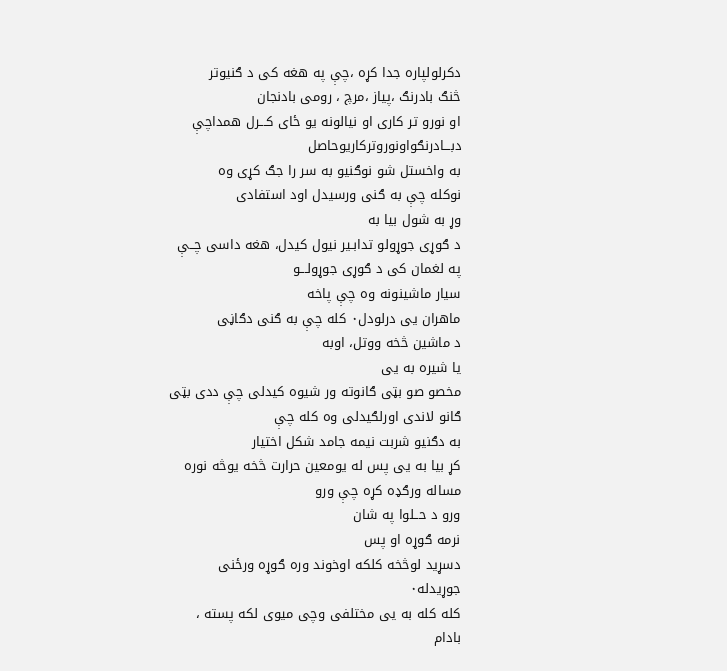دکرلولپاره جدا کړه ،چې په هغه کی د ګنیوتر
څنګ بادرنګ ،پیاز ،مرچ ، رومی بادنجان
او نورو تر کاری او نیالونه یو ځای کـــرل همداچې دبـــادرنګواونوروترکاریوحاصل
به واخستل شو نوګنیو به سر را جګ کړی وه
نوکله چې به ګنی ورسیدل اود استفادی
وړ به شول بیا به
د ګوړی جوړولو تدابـیر نیول کیدل، هغه داسی چــې په لغمان کی د ګوړی جوړولـــو
سیار ماشینونه وه چې پاخه
ماهران یی درلودل۰ کله چې به ګنی دګاڼی
د ماشین څخه ووتل، اوبه
یا شیره به یی
مخصو صو بټی ګانوته ور شیوه کیدلی چې ددی بټی ګانو لاندی اورلګیدلی وه کله چې
به دګنیو شربت نیمه جامد شکل اختیار
کړ بیا به یی پس له یومعین حرارت څخه یوڅه نوره مساله ورګډه کړه چې ورو
ورو د حــلوا په شان
نرمه ګوړه او پس
دسړید لوڅخه کلکه اوخوند وره ګوړه ورځنی جوړیدله۰
کله کله به یی مختلفی وچی میوی لکه پسته ، بادام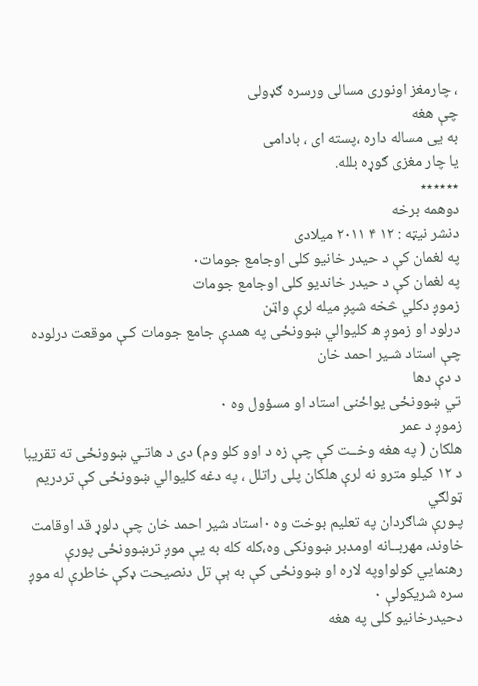، چارمغز اونوری مسالی ورسره ګډولی
چې هغه
به یی مساله داره ،پسته ای ، بادامی
یا چار مغزی ګوړه بلله.
٭٭٭٭٭٭
دوهمه برخه
دنشر نیټه : ۱۲ ۴ ۲۰۱۱ میلادی
په لغمان کې د حیدر خانیو کلی اوجامع جومات۰
په لغمان کې د حیدر خاندیو کلی اوجامع جومات
زموږ دکلي څخه شپږ میله لرې واټن
درلود او زموږ ه کلیوالي ښوونځی په همدې جامع جومات کـې موقعت درلوده چې استاد شـیر احمد خان
د دې دها
تي ښوونځی یواځنی استاد او مسؤول وه ۰
زموږ د عمر
هلکان ( په هغه وخــت کې چې زه د اوو کلو وم) دی د هاتـي ښوونځی ته تقریبا د ۱۲ کیلو مترو نه لرې هلکان پلی راتلل ، په دغه کلیوالي ښوونځی کې تردریم ټولګي
پـورې شاګردان په تعلیم بوخت وه ۰استاد شیر احمد خان چې دلوړ قد اوقامت خاوند، مهربــانه اومدبر ښوونکی وه،کله کله به یې موږ ترښوونځی پورې
رهنمایي کولواوپه لاره او ښوونځی کې به ېې تل دنصیحت ډکې خاطرې له موږ سره شریکولې ۰
دحیدرخانیو کلی په هغه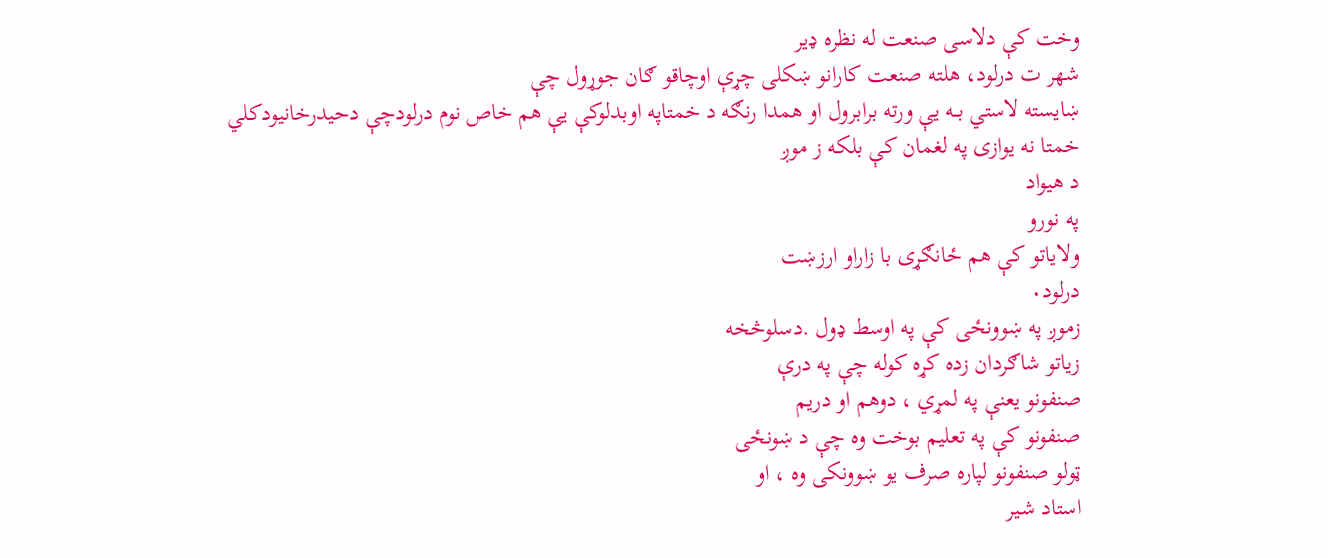وخت کې دلاسی صنعت له نظره ډیر
شهر ت درلود، هلته صنعت کارانو ښکلی چړې اوچاقو ګان جوړول چې
ښایسته لاستي بــه یې ورته برابرول او همدا رنګه د خمتاپه اوبدلوکې یې هم خاص نوم درلودچې دحیدرخانیودکلي
خمتا نه یوازی په لغمان کې بلکه ز موږ
د هیواد
په نورو
ولایاتو کې هم ځانګړی با زاراو ارزښت
درلود۰
زموږ په ښوونځی کې په اوسط ډول .دسلوڅخه
زیاتو شاګردان زده کړه کوله چې په درې
صنفونو یعنې په لمړي ، دوهم او دریم
صنفونو کې په تعلیم بوخت وه چې د ښونځی
ټولو صنفونو لپاره صرف یو ښوونکی وه ، او
استاد شـیر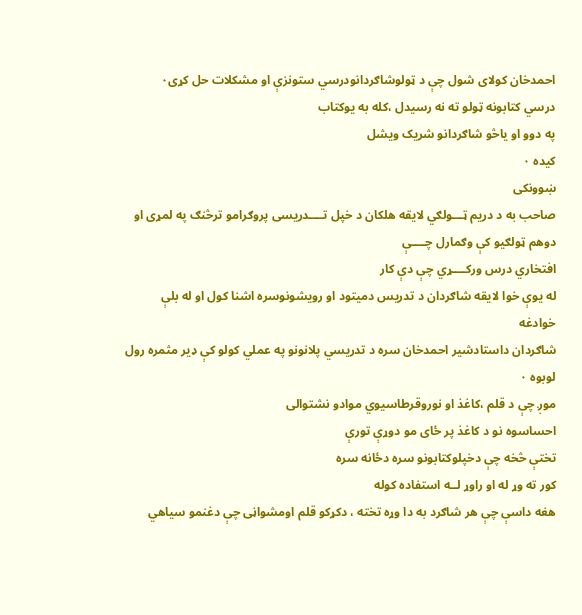احمدخان کولای شول چې د ټولوشاګردانودرسي ستونزې او مشکلات حل کړی۰
درسي کتابونه ټولو ته نه رسیدل ،کله به یوکتاب
په دوو او یاڅو شاګردانو شریک ویشل
کیده ۰
ښوونکی
صاحب به د دریم ټـــولګي لایقه هلکان د خپل تــــدریسی پروګرامو ترڅنګ په لمړی او دوهم ټولګیو کې وګمارل چــــې
افتخاري درس ورکــــړي چې دې کار
له يوې خوا لايقه شاګردان د تدريس دميتود او رويشونوسره اشنا کول او له بلې خوادغه
شاګردان داستادشير احمدخان سره د تدريسي پلانونو په عملي کولو کې ډير مثمره رول
لوبوه ٠
موږ چې د قلم ،کاغذ او نوروقرطاسیوي موادو نشتوالی
احساسوه نو د کاغذ پر ځای مو دوړې تورې
تختې څخه چې دخپلوکتابونو سره دځانه سره
کور ته وړ له او راوړ لــه استفاده کوله
هغه داسې چې هر شاګرد به دا وړه تخته ، دکړکو قلم اومشواڼی چې دغنمو سیاهي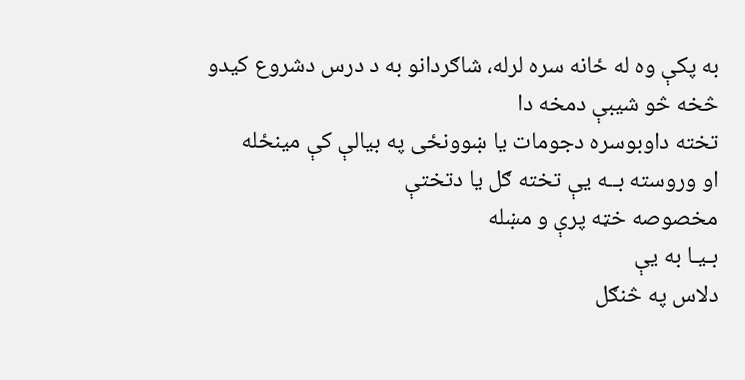به پکې وه له ځانه سره لرله، شاګردانو به د درس دشروع کیدو څخه څو شیبې دمخه دا
تخته داوبوسره دجومات یا ښوونځی په بیالې کې مینځله
او وروسته بــه یې تخته ګل یا دتختې
مخصوصه خټه پرې و مښله
بـیـا به یې
دلاس په څنګل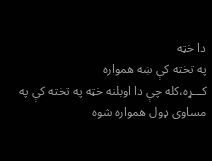دا خټه
په تخته کې ښه همواره
کـــړه،کله چې دا اوبلنه خټه په تخته کې په مساوی ډول همواره شوه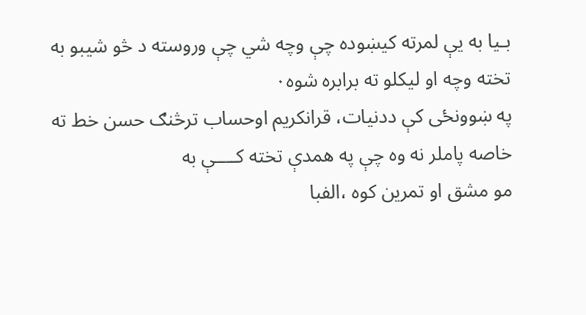بـیا به یې لمرته کیښوده چې وچه شي چې وروسته د څو شیبو به تخته وچه او لیکلو ته برابره شوه۰
په ښوونځی کې ددنیات، قرانکریم اوحساب ترڅنګ حسن خط ته
خاصه پاملر نه وه چې په همدې تخته کــــې به
مو مشق او تمرین کوه ،الفبا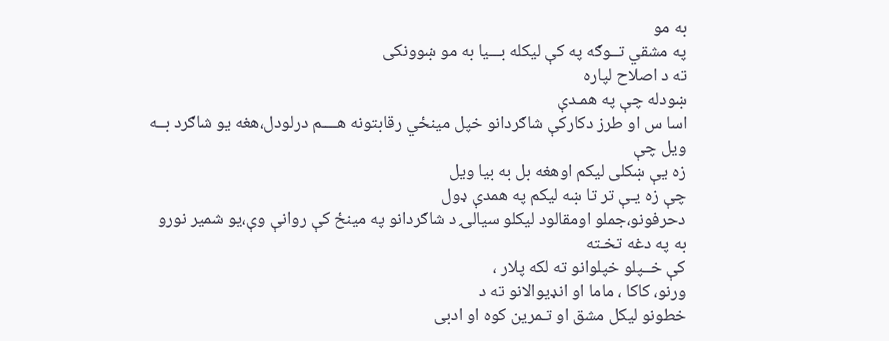به مو
په مشقي تــوګه په کې لیکله بـــیا به مو ښوونکی
ته د اصلاح لپاره
ښودله چې په همـدې
اسا س او طرز دکارکې شاګردانو خپل مینځي رقابتونه هــــم درلودل،هغه یو شاګرد بــه ویل چې
زه یې ښکلی لیکم اوهغه بل به بیا ویل
چې زه یـې تر تا ښه لیکم په همدې ډول
دحرفونو،جملو اومقالود لیکلو سیالۍ د شاګردانو په مینځ کې روانې وې،یو شمیر نورو به په دغه تخـته
کې خــپلو خپلوانو ته لکه پلار ،
ورنو، کاکا ، ماما او انډیوالانو ته د
خطونو لیکل مشق او تـمرین کوه او ادبی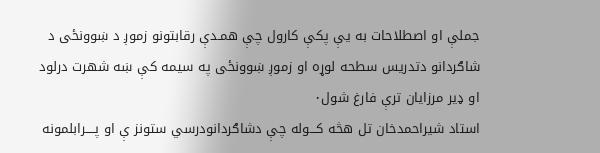جملې او اصطلاحات به یې پکې کارول چې همـدې رقابتونو زموږ د ښوونځی د شاګردانو دتدریس سطحه لوړه او زموږ ښوونځی په سیمه کې ښه شهرت درلود او ډیر مرزایان ترې فارغ شول۰
استاد شیراحمدخان تل هڅه کـــوله چې دشاګردانودرسي ستونز ې او پــــرابلمونه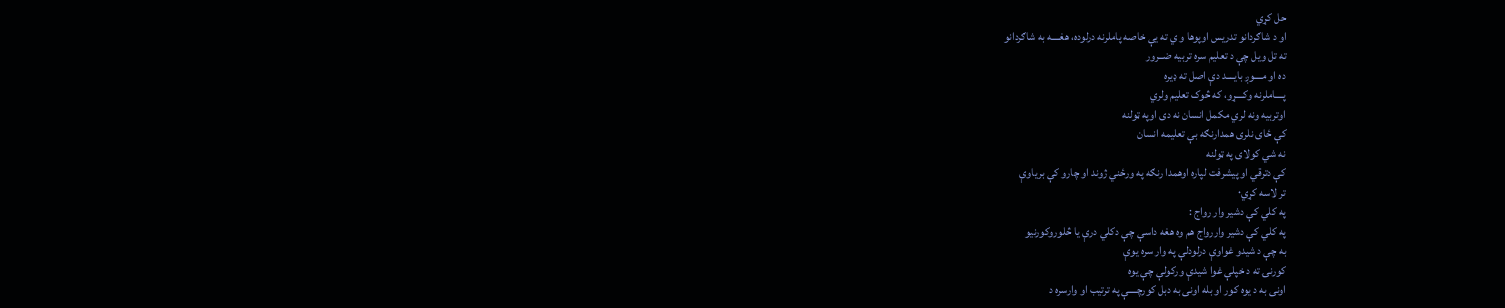حل کړي
او د شاګردانو تدریس اوپوها و ي ته یې خاصه پاملرنه درلوده، هغــــه به شاګردانو
ته تل ویل چې د تعلیم سره تربیه ضــرور
ده او مــــوږ بایــــد دې اصل ته ډیره
پــــاملرنه وکــــړو، که څوک تعلیم ولري
اوتربیه ونه لري مکمل انسان نه دی اوپه ټولنه
کې ځای نلری همدارنګه بې تعلیمه انسان
نه شي کولای په ټولنه
کې دترقي او پیشرفت لپاره اوهمدا رنګه په ورځني ژوند او چارو کې بریاوې
تر لاسه کړي۰
په کلي کې دشیر وار رواج :
په کلي کې دشیر واررواج هم وه هغه داسې چې دکلي درې یا څلوروکورنیو
به چې د شیدو غواوې درلودلې په وار سره یوې
کورنۍ ته د خپلې غوا شیدې ورکولې چې یوه
اونی به د یوه کور او بله اونی به دبل کورچــــې په ترتیب او وارسره د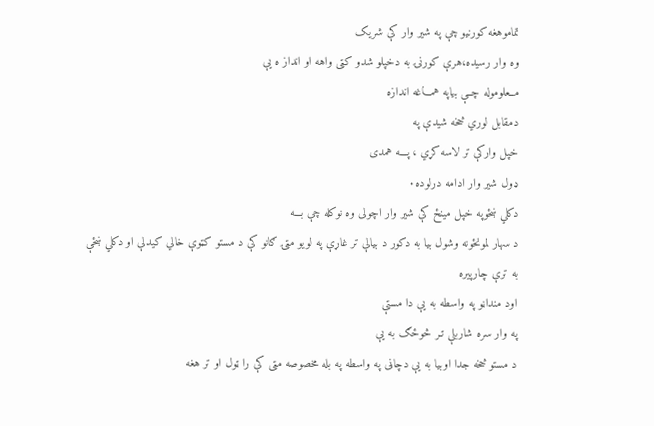تماموهغه کورنیو چې په شیر وار کې شریک
وه وار رسیده،هرې کورنۍ به دخپلو شدو کټی واهه او انداز ه یې
مــعلوموله چــې بیاپه همـــاغه اندازه
دمقابل لوري څخه شیدې په
خپل وارکې تر لاسه کړي ، پـــه همدی
ډول شیر وار ادامه درلوده۰
دکلي ښځوپه خپل مینځ کې شیر وار اچولی وه نوکله چې بـــه
د سهار لمونځونه وشول بیا به دکور د بیالې تر غاړې په لویو مټۍ ګانو کې د مستو کټوې خالي کیدلې او دکلي ښځې به ترې چارپیره
اود منداڼو په واسطه به یې دا مستې
په وار سره شاربلې تـر څوځګ به یې
د مستو څخه جدا اوبیا به یې دچاڼی په واسطه په بله مخصوصه مټی کې را ټول او تر هغه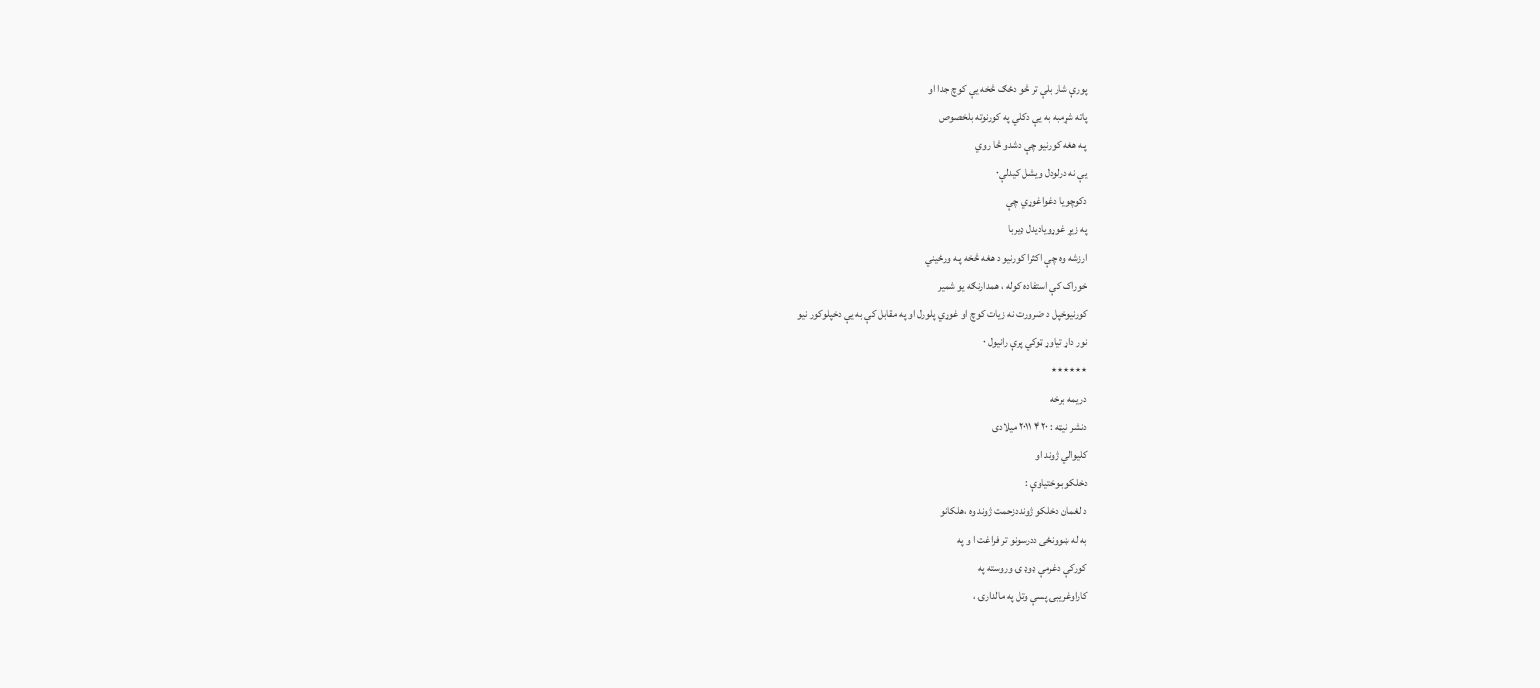پورې شار بلې تر څو دځګ څخه یې کوچ جدا او
پاته شړمبه به یې دکلي په کورنوته بلخصوص
پـه هغه کورنيو چې دشدو څا روي
یې نه درلودل ویشل کیدلې۰
دکوچویا دغواغوړي چې
په زیړ غوړویادیدل ډیربا
ارزشه وه چې اکثرا کورنیو د هغه څخه پـه ورځیني
خوراک کې استفاده کوله ، همدارنګه یو شمیر
کورنیوخپل د ضرورت نه زیات کوچ او غوړي پلورل او په مقابل کې به یې دخپلوکور نیو
نور داړ تیاوړ ټوکي پرې رانیول ۰
٭٭٭٭٭٭
دریمه برخه
دنشر نیټه : ۲۰ ۴ ۲۰۱۱ میلادی
کليوالي ژوند او
دخلکوبـوختیاوې :
د لغمان دخلکو ژونددزحمت ژوند وه ،هلکانو
به له ښوونځی ددرسونو تر فراغت ا و په
کورکې دغرمې ډوډ ۍ وروسته په
کاراوغریبۍ پسې وتل په مالدارۍ ،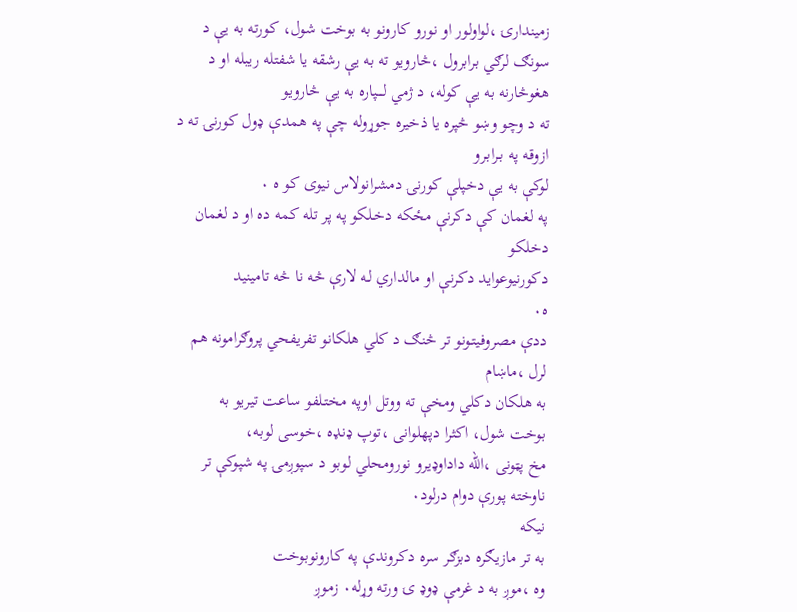زمیندارۍ ،لواولور او نورو کارونو به بوخت شول، کورته به یې د سونګ لرګي برابرول ،څارویو ته به یې رشقه یا شفتله ریبله او د هغوڅارنه به یې کوله، د ژمي لــــپاره به یې څارویو
ته د وچو وښو څپره یا ذخیره جوړوله چې په همدې ډول کورنۍ ته د ازوقه په بـرابـرو
لوکې به یې دخپلې کورنۍ دمشرانولاس نیوی کو ه ۰
په لغمان کې دکرنې مځکه دخـلکو په پر تله کمه ده او د لغمان دخلکو
دکورنیوعواید دکرنې او مالداري لـه لارې څه نا څه تامینید
ه۰
ددې مصروفیتـونو تر څنګ د کلي هلکانو تفریفحي پروګرامونه هم لرل ،ماښام
به هلکان دکلي ومخې ته ووتل اوپه مختـلفو ساعت تیریو به
بوخت شول، اکثرا دپهلوانی ،توپ ډنډه ،خوسی لوبه،
مخ پټونی ،الله داداوډیرو نورومحلي لوبو د سپوږمۍ په شپوکې تر ناوخته پورې دوام درلود۰
نیکه
به تر مازیګره دبزګر سره دکروندې په کارونوبوخت
وه ،موږ به د غرمې ډوډ ۍ ورته وړله۰ زموږ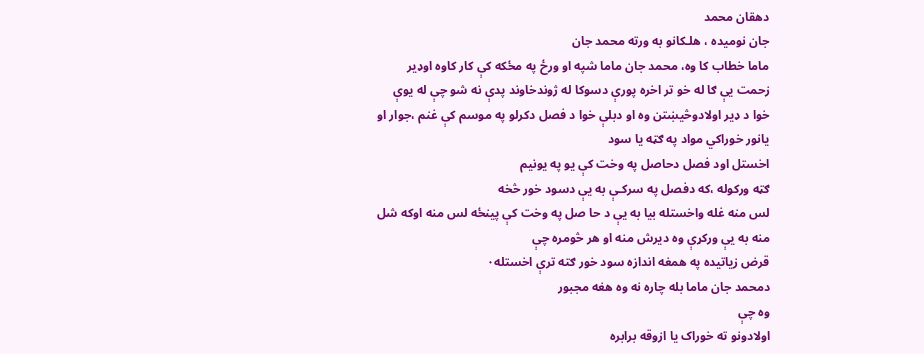دهقان محمد
جان نومیده ، هلـکانو به ورته محمد جان
ماما خطاب کا وه، محمد جان ماما شپه او ورځ په مځکه کې کار کاوه اوډیر زحمت یې ګا له خو تر اخره پورې دسوکا له ژوندخاوند پدې نه شو چې له یوې
خوا د ډیر اولادوڅیښتن وه او دبلې خوا د فصل دکرلو په موسم کې غنم ،جوار او یانور خوراکي مواد په ګټه یا سود
اخستل اود فصل دحاصل په وخت کې یو په یونیم
ګټه ورکوله ،که دفصل په سرکـې به یې دسود خور څخه
لس منه غله واخستله بیا به یې د حا صل په وخت کې پینځه لس منه اوکه شل
منه به یې ورکړې وه دیرش منه او هر څومره چې
قرض زیاتیده په همغه اندازه سود خور ګته ترې اخستله۰
دمحمد جان ماما بله چاره نه وه هغه مجبور
وه چې
اولادونو ته خوراک یا ازوقه برابره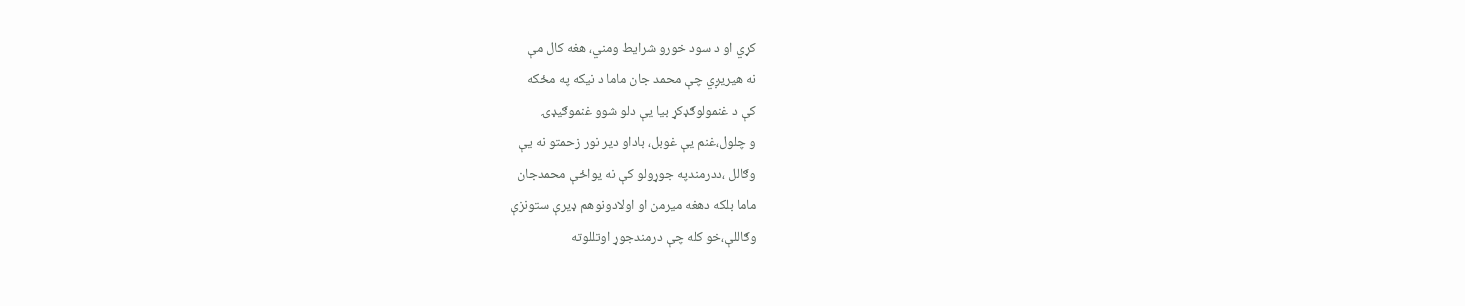کړي او د سود خورو شرایط ومني، هغه کال مې
نه هیریږي چې محمد جان ماما د نیکه په مځکه
کې د غنمولوګډکړ بیا یې دلو شوو غنموګیډۍ
و چلول،غنم یې غوبل، باداو دیر نور زحمتو نه یې
وګالل ،ددرمندپه جوړولو کې نه یواځې محمدجان
ماما بلکه دهغه میرمن او اولادونوهم ډیرې ستونزې
وګاللې،خو کله چې درمندجوړ اوتللوته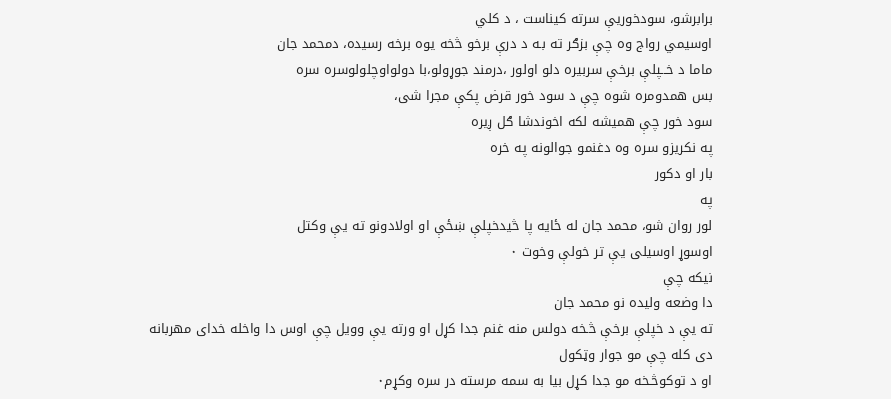برابرشو، سودخوریې سرته کیناست ، د کلي
اوسیمي رواج وه چې بزګر ته بـه د درې برخو څخه یوه برخه رسیده، دمحمد جان
ماما د خــپلې برخې سربیره دلو اولور ،درمند جوړولو،با دولواوچلولوسره سره
بس همدومره شوه چې د سود خور قرض پکې مجرا شی،
سود خور چې همیشه لکه اخوندشا ګل ږیره
په نکریزو سره وه دغنمو جوالونه په خره
بار او دکور
په
لور روان شو، محمد جان له ځایه پا څیدخپلې ښځې او اولادونو ته یې وکتل
اوسوړ اوسیلی یې تر خولې وخوت ۰
نیکه چې
دا وضعه ولیده نو محمد جان
ته یې د خپلې برخې څـخه دولس منه غنم جدا کړل او ورته یې وویل چې اوس دا واخله خدای مهربانه دی کله چې مو جوار وټکول
او د توکوڅـخه مو جدا کړل بیا به سمه مرسته در سره وکړم۰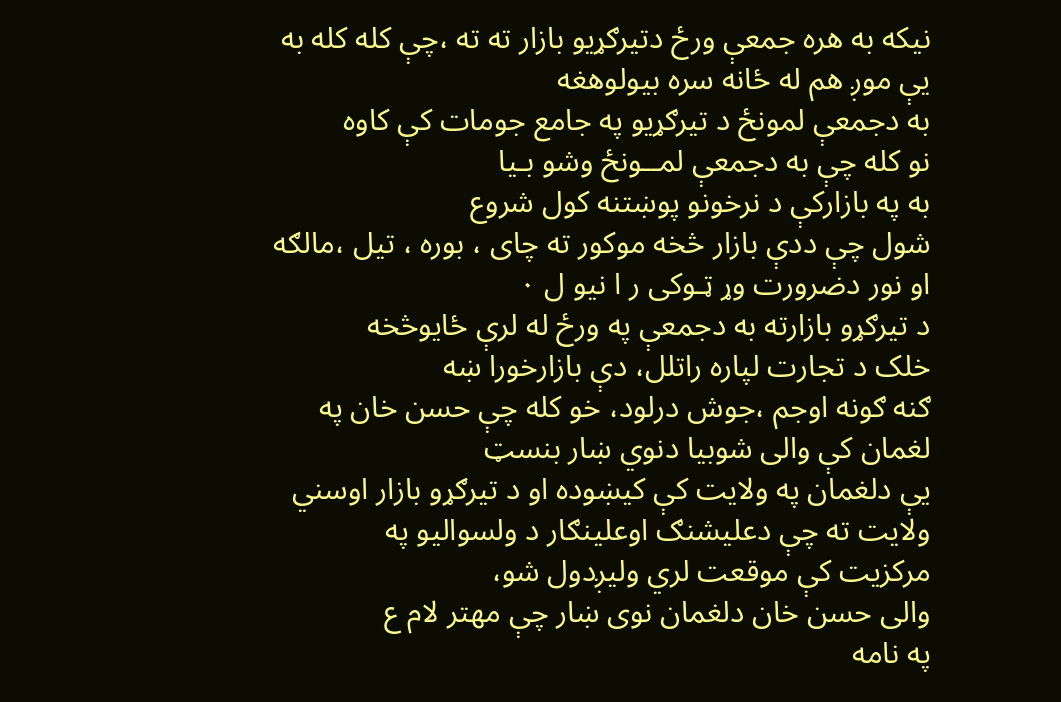نیکه به هره جمعې ورځ دتیرګړیو بازار ته ته ،چې کله کله به یې موږ هم له ځانه سره بیولوهغه
به دجمعې لمونځ د تیرګړیو په جامع جومات کې کاوه
نو کله چې به دجمعې لمــونځ وشو بـیا
به په بازارکې د نرخونو پوښتنه کول شروع
شول چې ددې بازار څخه موکور ته چای ، بوره ، تیل ،مالګه او نور دضرورت وړ ټـوکی ر ا نیو ل ۰
د تیرګړو بازارته به دجمعې په ورځ له لرې ځایوڅخه
خلک د تجارت لپاره راتلل، دې بازارخورا ښه
ګنه ګونه اوجم ،جوش درلود، خو کله چې حسن خان په لغمان کې والی شوبیا دنوي ښار بنسټ
یې دلغمان په ولایت کې کیښوده او د تیرګړو بازار اوسني ولایت ته چې دعلیشنګ اوعلینګار د ولسوالیو په
مرکزیت کې موقعت لري ولیږدول شو،
والی حسن خان دلغمان نوی ښار چې مهتر لام ع
په نامه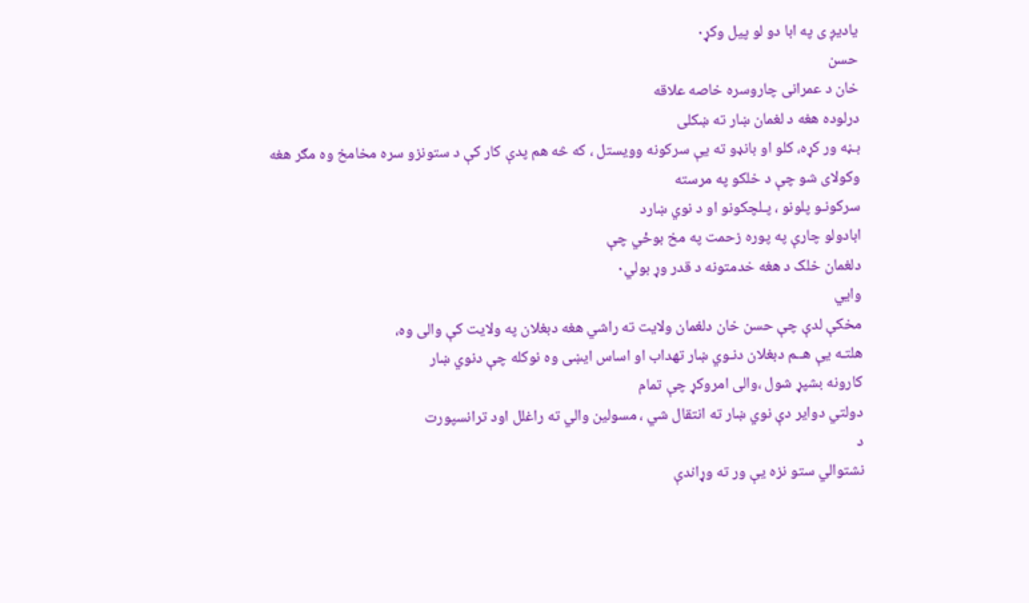یادیږ ی په ابا دو لو پیل وکړ۰
حسن
خان د عمرانی چاروسره خاصه علاقه
درلوده هغه د لغمان ښار ته ښکلی
بـڼه ور کړه، کلو او بانډو ته یې سرکونه وویستل ، که څه هم پدې کار کې د ستونزو سره مخامخ وه مګر هغه
وکولای شو چې د خلکو په مرسته
سرکونـو پلونو ، پـلچکونو او د نوي ښارد
ابادولو چارې په پوره زحمت په مخ بوځي چې
دلغمان خلک د هغه خدمتونه د قدر وړ بولي۰
وايي
مخکې لدې چې حسن خان دلغمان ولایت ته راشي هغه دبغلان په ولایت کې والی وه،
هلتـه یې هــم دبغلان دنـوي ښار تهداب او اساس ایښی وه نوکله چې دنوي ښار
کارونه بشپړ شول ،والی امروکړ چې تمام
دولتي دوایر دې نوي ښار ته انتقال شي ، مسولین والي ته راغلل اود ترانسپورت
د
نشتوالي ستو نزه یې ور ته وړاندې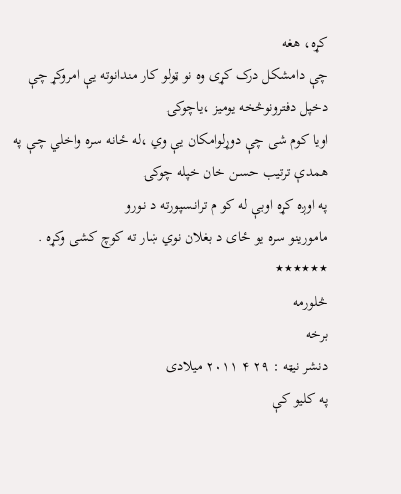کړه، هغه
چې دامشکل درک کړی وه نو ټولو کار مندانوته یې امروکړ چې دخپل دفترونوڅخه یومیز ،یاچوکۍ
اویا کوم شی چې دوړلوامکان یې وي ،له ځانه سره واخلي چـې په همدې ترتیب حسـن خان خپله چوکۍ
په اوږه کړه اوبې له کو م ترانـسپورته د نـورو
مامورینو سره یو ځای د بغلان نوي ښار ته کوچ کشی وکړه .
٭٭٭٭٭٭
څلورمه
برخه
دنشر نیټه : ۲۹ ۴ ۲۰۱۱ میلادی
په کلیو کې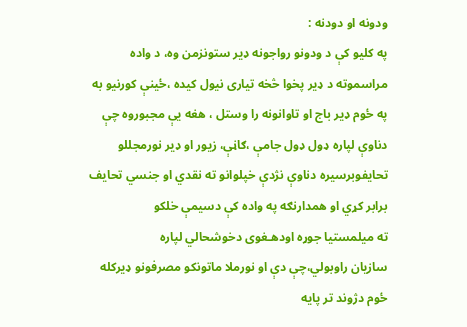ودونه او دودنه :
په کلیو کې د ودونو رواجونه ډیر ستونزمن وه، د واده
مراسموته د ډیر پخوا څخه تیاری نیول کیده ،ځینې کورنیو به په ځوم ډیر باج او تاوانونه را وستل ، هغه یې مجبوروه چې دناوې لپاره ډول ډول جامې ،ګاڼې، زیور او ډیر نورمجللو تحایفوبرسیره دناوې نژدې خپلوانو ته نقدي او جنسي تحایف برابر کړي او همدارنګه په واده کې دسیمې خلکو
ته میلمستیا جوړه اودهـغوی دخوشحالي لپاره
سازیان راوبولي،چې دې او نورملا ماتونکو مصرفونو ډیرکله ځوم دژوند تر پایه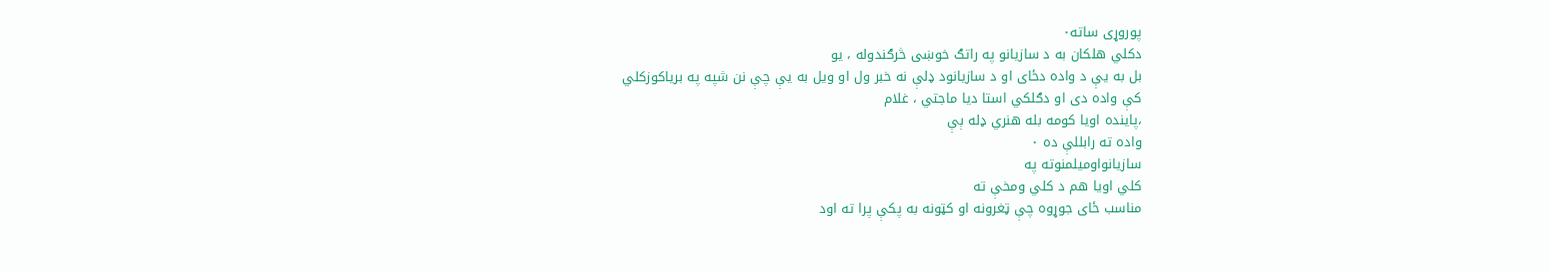پوروړی ساته۰
دکلي هلکان به د سازیانو په راتګ خوښی څرګندوله ، یو
بل به یې د واده دځای او د سازیانود ډلې نه خبر ول او ویل به یې چې نن شپه په بریاکوزکلي
کې واده دی او دګلکي استا دیا ماجتي ، غلام
،پاینده اویا کومه بله هنري ډله ېې
واده ته رابللې ده ۰
سازیانواومیلمنوته په
کلي اویا هم د کلي ومخې ته
مناسب ځای جوړوه چې ټغرونه او کټونه به پکې پرا ته اود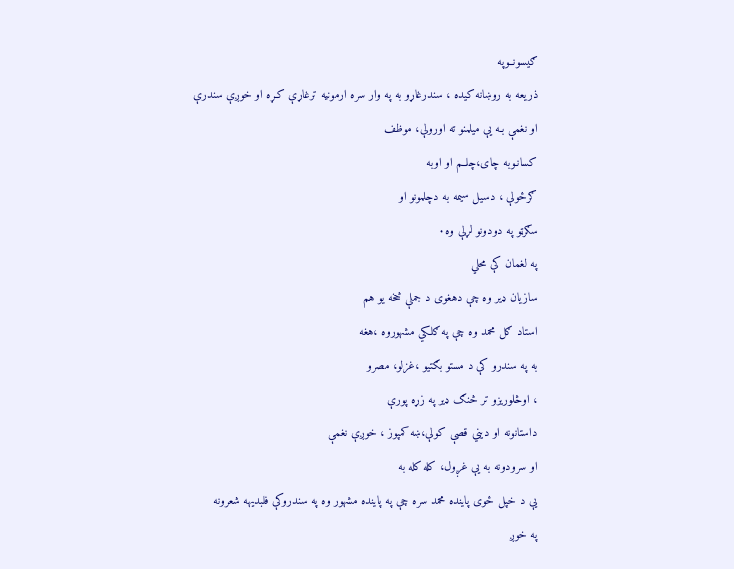ګیسونــوپه
ذریعه به روښانه کیده ، سندرغاړو به په وار سره ارمونیه ترغاړې کـړه او خوږې سندرې
او نغمې بـه یې میلمنو ته اورولې، موظف
کسانـوبه چای،چلــم او اوبه
ګرځولې ، دسیل سیمه به دچلمونو او
سګرټو په دودونو لړلې وه۰
په لغمان کې محلي
سازیان ډیر وه چې دهغوی د جملې څخه یو هم
استاد ګل محمد وه چې په ګلکي مشهوروه ،هغه
به په سندرو کې د مستو بګتیو ،غزلو، مصرو
، اوڅلوریزو تر څنګ ډیر په زړه پورې
داستانونه او دیني قصې کولې،ښه کمپوز ، خوږې نغمې
او سرودونه به یې غږول، کله کله به
یې د خپل ځوی پاینده محمد سره چې په پاینده مشهور وه په سندروکې فلبدیهه شعرونه
په خوږ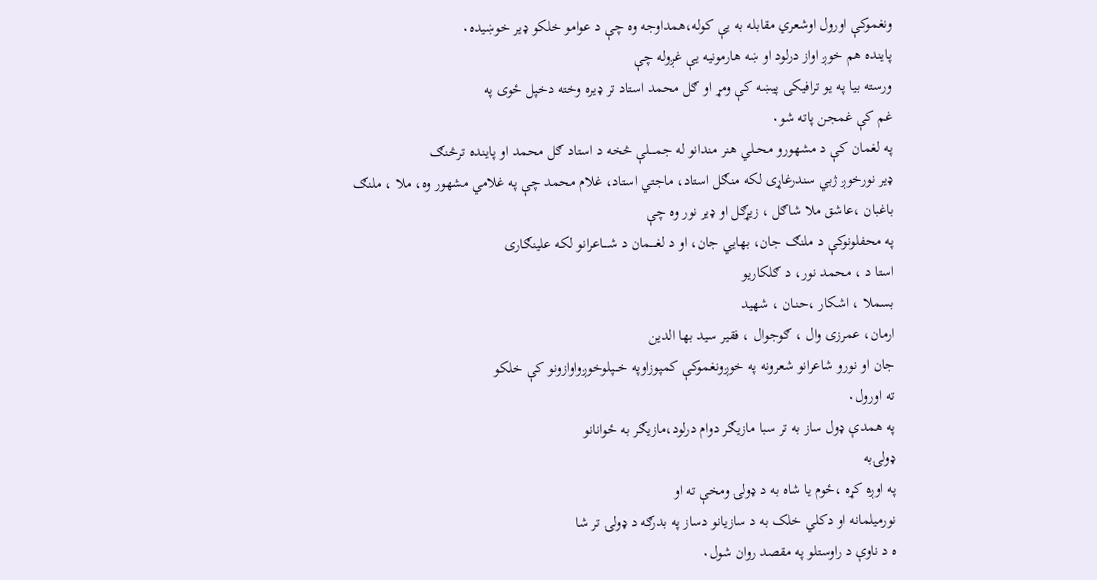ونغموکې اورول اوشعري مقابله به یې کوله،همداوجه وه چې د عوامو خلکو ډیر خوښیده۰
پاینده هم خوږ اواز درلود او ښه هارمونیه یې غږوله چې
ورسته بیا په یو ترافیکی پیښه کې ومړ او ګل محمد استاد تر ډیره وخته دخپل ځوی په
غم کې غمجن پاته شو۰
په لغمان کې د مشهورو محــلي هنر مندانو له جمــــلې څخه د استاد ګل محمد او پاینده ترڅنګ
ډیر نورخوږ ژبي سندرغاړی لکه منګل استاد، ماجتي استاد، غلام محمد چې په غلامي مشهور وه، ملا ، ملنګ
باغبان ،عاشق ملا شاګل ، زیړګل او ډیر نور وه چې
په محفلونوکې د ملنګ جان، بهایي جان، او د لغــــمان د شــــاعرانو لکه علینګاری
استا د ، محمد نور، د ګلکاریو
بسملا ، اشکار ،حنـان ، شهید
ارمان، عمرزی وال ، ګوجوال ، فقیر سید بها الدین
جان او نورو شاعرانو شعرونه په خوږونغموکې کمپوزاوپه خـــپلوخوږواوازونو کې خلکو
ته اورول۰
په همدې ډول ساز به تر سبا مازیګر دوام درلود،مازیګر به ځوانانو
ډولۍبه
په اوږه کړه ،ځوم یا شاه به د ډولۍ ومخې ته او
نورمیلمانه او دکلي خلک به د سازیانو دساز په بدرګه د ډولۍ تر شا
ه د ناوې د راوستلو په مقصد روان شول۰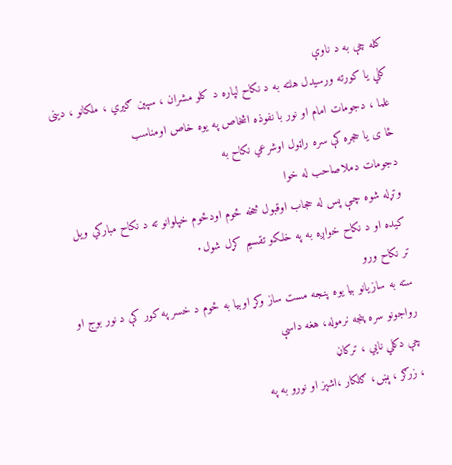کله چې به د ناوې
کلي یا کورته ورسیدل هلته به د نکاح لپاره د کلو مشران ، سپین ګیري ، ملکانو ، دینی علما ، دجومات امام او نور با نفوذه اشخاص په یوه خاص اومناسب
ځا ی یا حجره کې سره راټول اوشرعي نکاح به
دجومات دملاصاحب له خوا
وتړله شوه چـې پس له حجاب اوقبول څخه ځوم اودځوم خپلوانو ته د نکاح مبارکي ویل کیده او د نکاح خواږه به په خلکو تقسیم کړل شول۰
تر نکاح ورو
سته به سازیانو بیا یوه پنـجه مست ساز وکړ اوبیا به ځوم د خسر په کور کې د نور بوج او
رواجونو سره پنجه نرموله، هغه داسې
چې دکلي نایي ، ترکاڼ
، زرګر ، پښ، ګلکار ،اشپز او نورو به په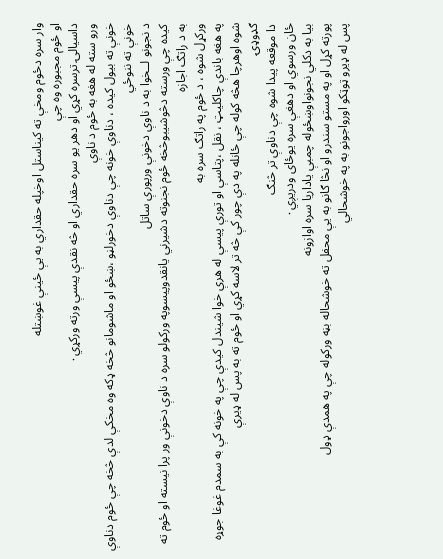وار سره دځوم ومخې ته کیناستل اوخپله حقداري به یې ځینې غوښتله
او ځوم مجبوره وه چې
داسیالۍ ترسره کړي او دهر یو سره حقداري او څه نقدې پیسې ورته ورکړي۰
ورو سته له هغه به ځوم د ناوې
خونې ته بیول کیده ، دناوې خونه چې دناوې دخورلڼو ،ښځو او ماشومانو څخه ډکه وه مخکې لدې څخه چې ځوم دناوې خونې ته ننوځي
د نجونو لــخوا به د ناوې دخونې ورپورې ساتل
کیده چې ورسته دڅوشیبوڅخه ځوم نجنوته دشیرني یانقدوپیسوپه ورکولو سره د ناوې دخونې ور پرا نیسته او ځوم ته به د راتګ اجازه
ورکړل شوه ، د ځوم په راتګ سره به
په هغه باندې چاکلیټ ، نقل ،پتاسې او تورې پیسې له هرې خوا شیندل کیدې چې په خونه کې به سمدم غوغا جوړه شوه اوهرچا هڅه کوله چې ځانله په دې چور کې څه تر لاسه کړي او ځوم ته به پس له ډیرې
ګډوډۍ
دا موقعه پیدا شوه چې دناوې تر څنګ
ځان ورسوي او دهغې سره یوځای ودریږي۰
بیا به دکلي نجونواوښځوله چمبې یاداریا سره اوازونه
پورته کړل او په مستو سندرو او نڅا ګانو به یې محفل ته خوشحاله بڼه ورکوله چې په همدې ډول
پس له ډیرو ټوټکو اورواجونو به په خوشحالي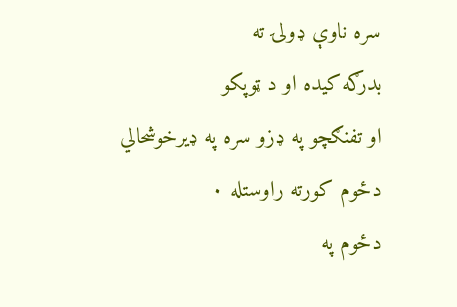سره ناوې ډولۍ ته
بدرګه کیده او د ټوپکو
او تفنګچو په ډزو سره په ډیرخوشحالي دځوم کورته راوستله ۰
دځوم په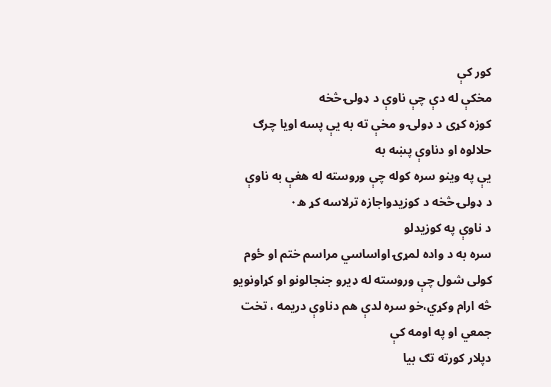کور کې
مخکې له دې چې ناوې د ډولۍ څخه
کوزه کړی د ډولۍ و مخې ته به یې پسه اویا چرګ
حلالوه او دناوې پښه به
یې په وینو سره کوله چې وروسته له هغې به ناوې
د ډولۍ څخه د کوزیدواجازه ترلاسه کړ ه۰
د ناوې په کوزیدلو
سره به د واده لمړۍ اواساسي مراسم ختم او ځوم
کولی شول چې وروسته له ډیرو جنجالونو او کړاونویو
څه ارام وکړي،خو سره لدې هم دناوې دریمه ، تخت جمعي او په اومه کې
دپلار کورته تګ بیا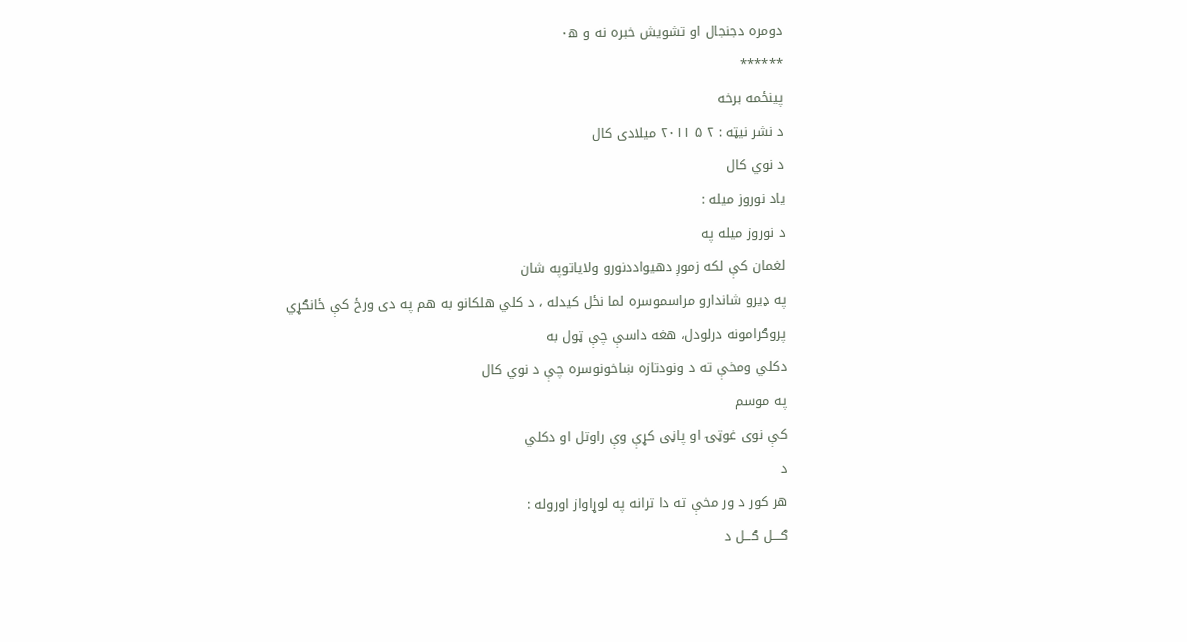دومره دجنجال او تشویش خبره نه و ه۰
٭٭٭٭٭٭
پینځمه برخه
د نشر نیټه : ۲ ۵ ۲۰۱۱ میلادی کال
د نوي کال
یاد نوروز میله :
د نوروز میله په
لغمان کې لکه زموږ دهیواددنورو ولایاتوپه شان
په ډیرو شاندارو مراسموسره لما نځل کیدله ، د کلي هلکانو به هم په دی ورځ کې ځانګړي
پروګرامونه درلودل، هغه داسې چې ټول به
دکلي ومخې ته د ونودتازه ښاخونوسره چې د نوي کال
په موسم
کې نوی غوټۍ او پاڼی کړې وې راوتل او دکلي
د
هر کور د ور مخې ته دا ترانه په لوړاواز اوروله :
ګــــل ګـــل د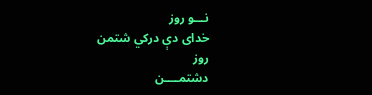نـــو روز
خدای دې درکي شتمن
روز
دشتمــــن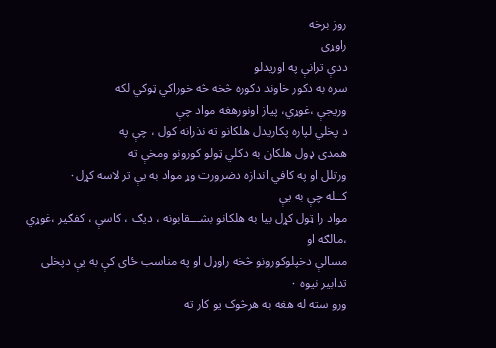روز برخه
راوړی
ددې ترانې په اوریدلو
سره به دکور خاوند دکوره څخه څه خوراکي ټوکي لکه
وریجې ،غوړي، پیاز اونورهغه مواد چې
د پخلي لپاره پکاریدل هلکانو ته نذرانه کول ، چې په
همدی ډول هلکان به دکلي ټولو کورونو ومخې ته
ورتلل او په کافي اندازه دضرورت وړ مواد به یې تر لاسه کړل۰
کــله چې به یې
مواد را ټول کړل بیا به هلکانو بشـــقابونه ، دیګ ، کاسې ، کفګیر ،غوړي ،مالګه او
مسالې دخپلوکورونو څخه راوړل او په مناسب ځای کې به یې دپخلی تدابیر نیوه ۰
ورو سته له هغه به هرڅوک یو کار ته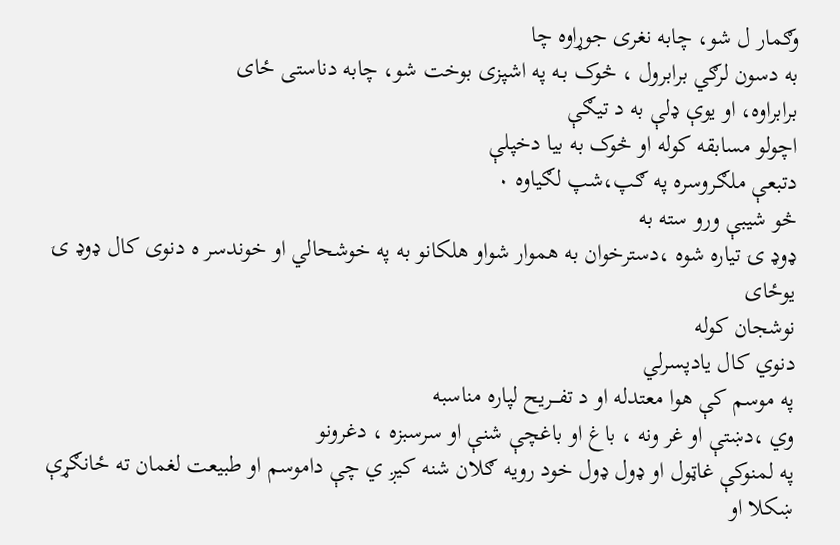وګمار ل شو، چابه نغری جوړاوه چا
به دسون لرګي برابرول ، څوک بـه په اشپزی بوخت شو، چابه دناستی ځای
برابراوه، او یوې ډلې به د تیګې
اچولو مسابقه کوله او څوک به بیا دخپلې
دتبعې ملګروسره په ګپ،شپ لګیاوه ۰
څو شیبې ورو سته به
ډوډ ۍ تیاره شوه ،دسترخوان به هموار شواو هلکانو به په خوشحالي او خوندسر ه دنوی کال ډوډ ۍ یوځای
نوشجان کوله
دنوي کال یادپسرلي
په موسم کې هوا معتدله او د تفـــریح لپاره مناسبه
وي ،دښتې او غر ونه ، باغ او باغچې شنې او سرسبزه ، دغرونو
په لمنوکې غاټول او ډول ډول خود رویه ګلان شنه کیږ ي چې داموسم او طبیعت لغمان ته ځانګړې ښکلا او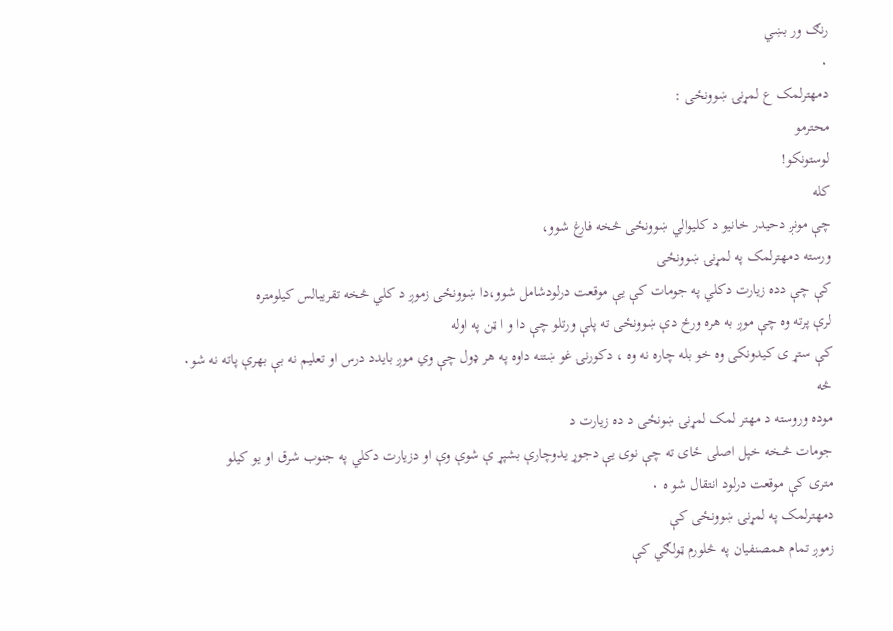رنګ ور بښي
۰
دمهترلمک ع لمړنۍ ښوونځی :
محترمو
لوستونکو!
کله
چې مونږ دحیدر خـانیو د کلیوالي ښوونځی څخه فارغ شوو،
ورسته دمهترلمک په لمړنۍ ښوونځی
کې چې دده زیارت دکلي په جومات کې یې موقعت درلودشامل شوو،دا ښوونځی زموږ د کلي څخه تقریبالس کیلومتره
لرې پرته وه چې موږ به هره ورځ دې ښوونځی ته پلې ورتلو چې دا و ا ټن په اوله
کې ستړ ی کیدونکی وه خو بله چاره نه وه ، دکورنۍ غو ښتنه داوه په هر ډول چې وي موږ بایدد درس او تعلیم نه بې بهرې پاته نه شو۰
څه
موده وروسته د مهتر لمک لمړنۍ ښونځی د ده زیارت د
جومات څــخه خپل اصلی ځای ته چې نوی یې دجوړ یدوچارې بشپړ ې شوې وې او دزیارت دکلي په جنوب شرق او یو کیلو
متری کې موقعت درلود انتقال شو ه ۰
دمهترلمک په لمړنۍ ښوونځی کې
زموږ تمام همصنفیان په څلورم ټولګي کې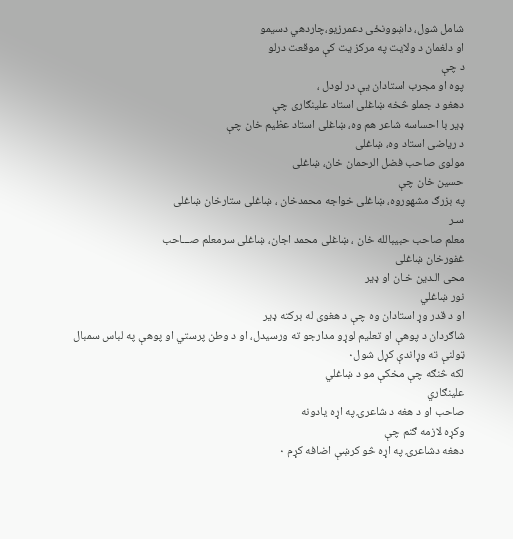شامل شول، داښوونځی دعمرزیو،چاردهي دسیمو
او دلغمان د ولایت په مرکز یت کې موقعت درلو
د چې
پوه او مجرب استادان یې در لودل ،
دهغو د جملو څخه ښاغلی استاد علینګاری چې
ډیر با احساسه شاعر هم وه، ښاغلی استاد عظیم خان چې
د ریاضی استاد وه، ښاغلی
مولوی صاحب فضل الرحمان خان، ښاغلی
حسین خان چې
په بزرګ مشهوروه، ښاغلی خواجه محمدخان ، ښاغلی ستارخان ښاغلی
سـر
معلم صاحب حبیبالله خان ، ښاغلی محمد اجان، ښاغلی سرمعلم صـــاحب
غفورخان ښاغلی
محی الـدین خـان او ډیر
نور ښاغلي
او د قدر وړ استادان وه چې د هغوی له برکته ډیر
شاګردان د پوهې او تعلیم لوړو مدارجو ته ورسیدل، او د وطن پرستي او پوهې په لباس سمبال ټولنې ته وړاندې کړل شول۰
لکه څنګه چې مخکې مو د ښاغلي
علینګاري
صاحب او د هغه د شاعرۍ په اړه یادونه
وکړه لازمه ګنم چې
دهغه دشاعرۍ په اړه څو کرښې اضافه کړم ۰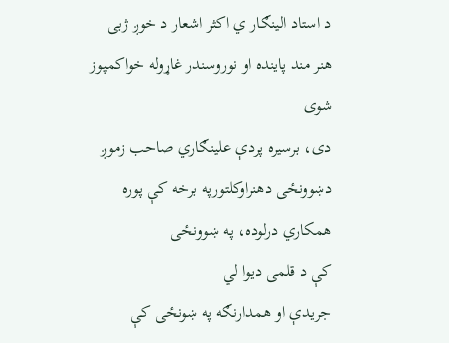د استاد الینګار ي اکثر اشعار د خوږ ژبی
هنر مند پاینده او نوروسندر غاړوله خواکمپوز شوی
دی، برسیره پردې علینګاري صاحب زموږ دښوونځی دهنراوکلتورپه برخه کې پوره
همکاري درلوده، په ښوونځی
کې د قلمی دیوا لي
جریدې او همدارنګه په ښونځی کې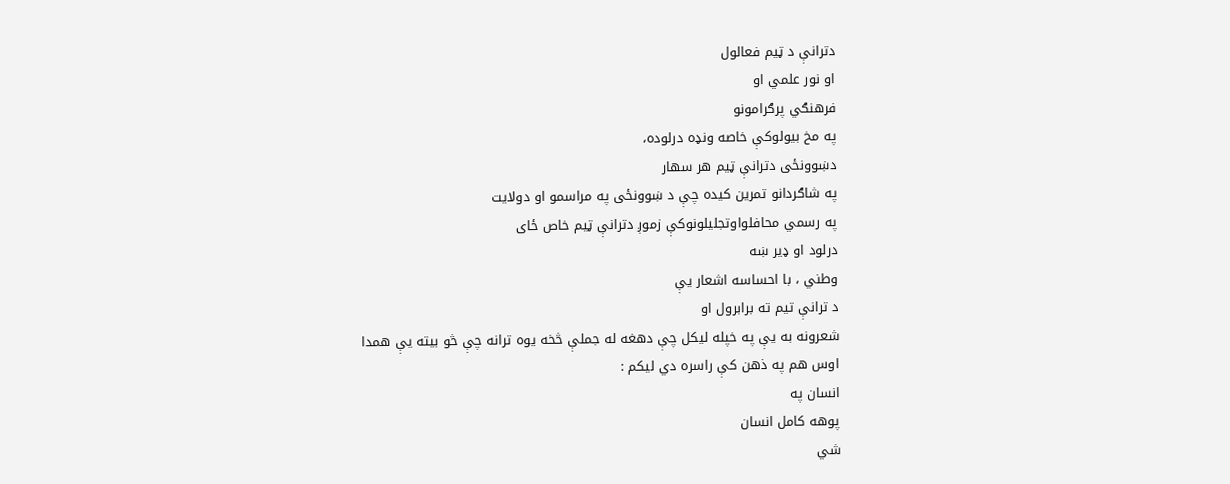دترانې د ټیم فعالول
او نور علمي او
فرهنګي پرګرامونو
په مخ بیولوکې خاصه ونډه درلوده،
دښوونځی دترانې ټیم هر سهار
په شاګردانو تمرین کیده چې د ښوونځی په مراسمو او دولایت
په رسمي محافلواوتجلیلونوکې زموږ دترانې ټیم خاص ځای
درلود او ډیر ښه
وطني ، با احساسه اشعار یې
د ترانې تیم ته برابرول او
شعرونه به یې په خپله لیکل چې دهغه له جملې څخه یوه ترانه چې څو بیته یې همدا
اوس هم په ذهن کې راسره دي لیکم :
انسان په
پوهه کامل انسان
شي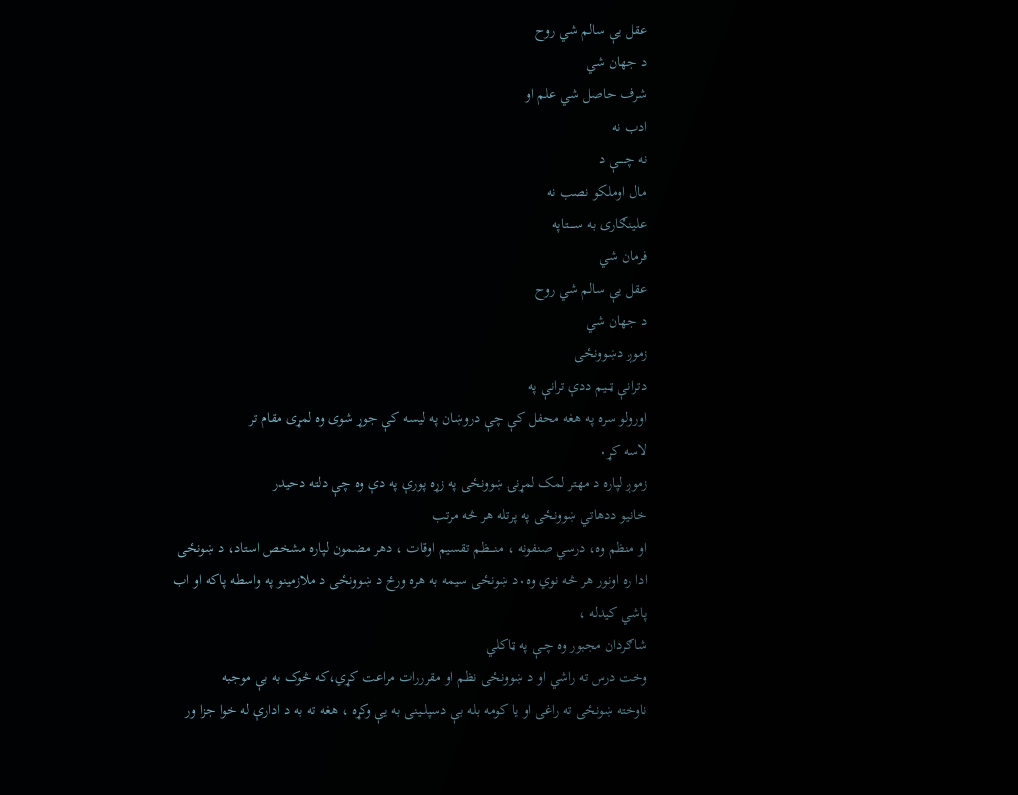عقل یې سالم شي روح
د جهان شي
شرف حاصل شي علم او
ادب نه
نه چـــــې د
مال اوملکو نصب نه
علینګاری به ســـــتاپه
فرمان شي
عقل یې سالم شي روح
د جهان شي
زموږ دښوونځی
دترانې ټـــیم ددې ترانې په
اورولو سره په هغه محفل کې چې دروښان په لیسه کې جوړ شوی وه لمړی مقام تر
لاسه کړ۰
زموږ لپاره د مهتر لمک لمړنۍ ښوونځی په زړه پورې په دې وه چې دلته دحیدر
خانیو ددهاتي ښوونځی په پرتله هر څه مرتب
او منظم وه، درسي صنفونه ، منــــظم تقسیم اوقات ، دهر مضمون لپاره مشخص استاد، د ښونځی
ادا ره اونور هر څه نوي وه۰د ښونځی سیمه به هره ورځ د ښوونځی د ملازمينو په واسطه پاکه او اب پاشي کیدله ،
شاګردان مجبور وه چــې په ټاکلي
وخت درس ته راشي او د ښوونځی نظم او مقرررات مراعت کړي،که څوک به بې موجبه
ناوخته ښونځی ته راغی او یا کومه بله بې دسپلــینی به یې وکړه ، هغه ته به د ادارې له خوا جزا ور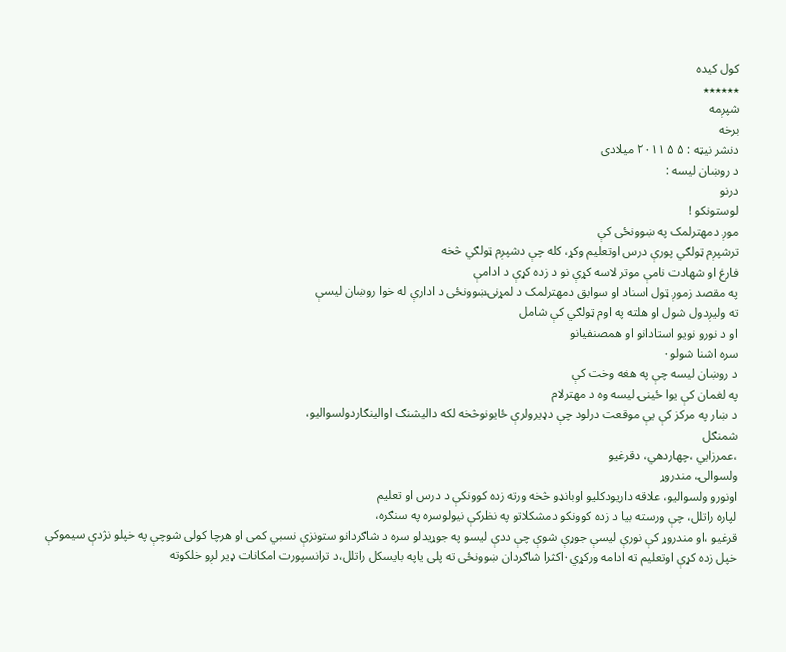کول کیده
٭٭٭٭٭٭
شپږمه
برخه
دنشر نیټه : ۵ ۵ ۲۰۱۱ میلادی
د روښان لیسه :
درنو
لوستونکو !
موږ دمهترلمک په ښوونځی کې
ترشپږم ټولګي پورې درس اوتعلیم وکړ، کله چې دشپږم ټولګي څخه
فارغ او شهادت نامې موتر لاسه کړې نو د زده کړې د ادامې
په مقصد زموږ ټول اسناد او سوابق دمهترلمک د لمړنۍښوونځی د ادارې له خوا روښان لیسې
ته ولیږدول شول او هلته په اوم ټولګي کې شامل
او د نورو نویو استادانو او همصنفیانو
سره اشنا شولو۰
د روښان لیسه چې په هغه وخت کې
په لغمان کې یوا ځینۍ لیسه وه د مهترلام
د ښار په مرکز کې یې موقعت درلود چې دډیرولرې ځایونوڅخه لکه دالیشنګ اوالینګاردولسوالیو،
شمنګل
،عمرزایي ،چهاردهي، دقرغیو
ولسوالۍ، مندروړ
اونورو ولسوالیو، علاقه داریودکلیو اوبانډو څخه ورته زده کوونکې د درس او تعلیم
لپاره راتلل، چې ورسته بیا د زده کوونکو دمشکلاتو په نظرکې نیولوسره په سنګره،
قرغیو ،او مندروړ کې نورې لیسې جوړې شوې چې ددې لیسو په جوړیدلو سره د شاګردانو ستونزې نسبي کمی او هرچا کولی شوچې په خپلو نژدې سیموکې خپل زده کړې اوتعلیم ته ادامه ورکړي۰اکثرا شاګردان ښوونځی ته پلی یاپه بایسکل راتلل،د ترانسپورت امکانات ډیر لږو خلکوته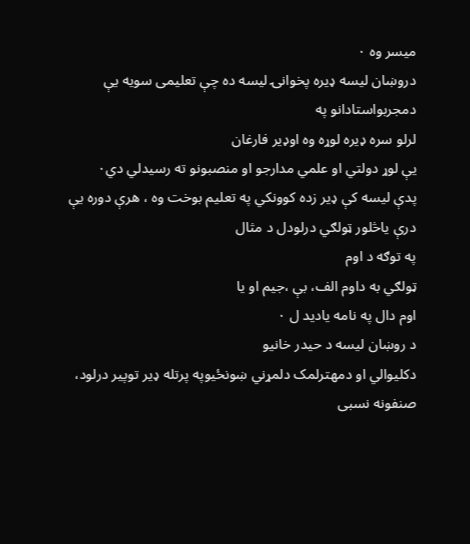میسر وه ۰
دروښان لیسه ډیره پخوانۍ لیسه ده چې تعلیمی سویه یې دمجربواستادانو په
لرلو سره ډیره لوړه وه اوډیر فارغان
یې لوړ دولتي او علمي مدارجو او منصبونو ته رسیدلي دي۰
پدې ليسه کې ډير زده کوونکي په تعلیم بوخت وه ، هرې دوره یې
درې یاڅلور ټولګي درلودل د مثال
په توګه د اوم
ټولګي به داوم الف، بې ،جیم او یا
اوم دال په نامه یادید ل ۰
د روښان لیسه د حیدر خانیو
دکليوالي او دمهترلمک دلمړني ښونځیوپه پرتله ډیر توپیر درلود، صنفونه نسبی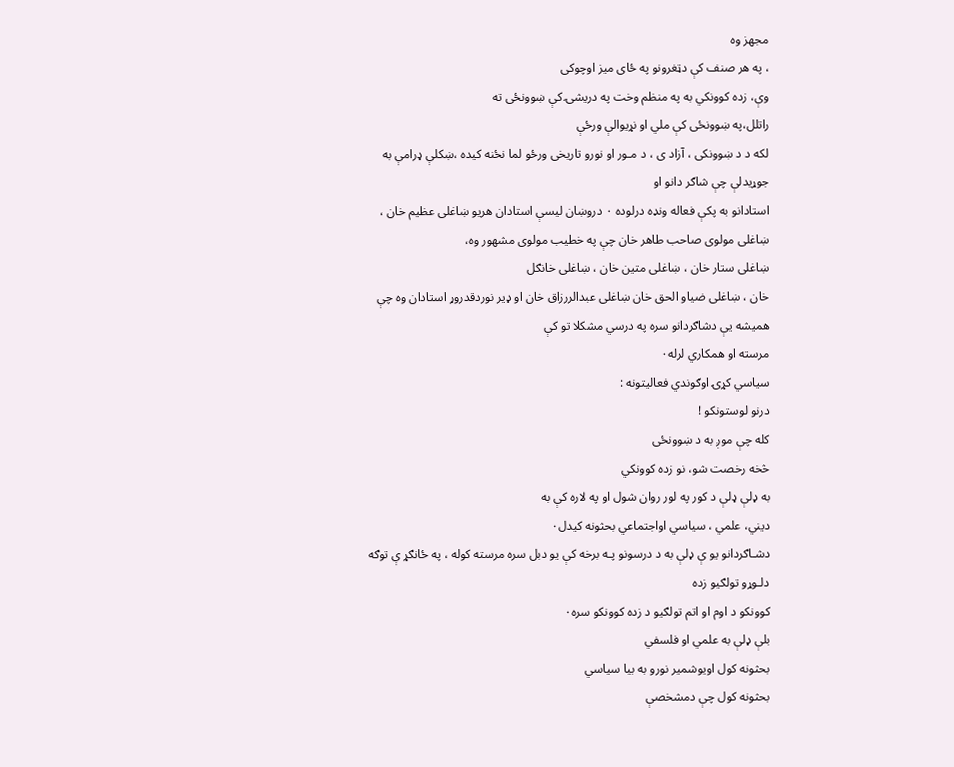مجهز وه
، په هر صنف کې دټغرونو په ځای میز اوچوکی
وې، زده کوونکي به په منظم وخت په دریشۍ کې ښوونځی ته
راتلل،په ښوونځی کې ملي او نړیوالې ورځې
لکه د د ښوونکی ، آزاد ی ، د مـور او نورو تاریخی ورځو لما نځنه کیده ،ښکلې ډرامې به جوړیدلې چې شاګر دانو او
استادانو به پکې فعاله ونډه درلوده ۰ دروښان لیسې استادان هریو ښاغلی عظیم خان ، ښاغلی مولوی صاحب طاهر خان چې په خطیب مولوی مشهور وه،
ښاغلی ستار خان ، ښاغلی متین خان ، ښاغلی خانګل
خان ، ښاغلی ضیاو الحق خان ښاغلی عبدالررزاق خان او ډیر نوردقدروړ استادان وه چې همیشه یې دشاګردانو سره په درسي مشکلا تو کې
مرسته او همکاري لرله۰
سیاسي کړۍ اوګوندي فعالیتونه :
درنو لوستونکو !
کله چې موږ به د ښوونځی
څخه رخصت شو، نو زده کوونکي
به ډلې ډلې د کور په لور روان شول او په لاره کې به
دیني، علمي ، سیاسي اواجتماعي بحثونه کیدل۰
دشـاګردانو یو ې ډلې به د درسونو پـه برخه کې یو دبل سره مرسته کوله ، په ځانګړ ې توګه دلـوړو تولګیو زده
کوونکو د اوم او اتم تولګیو د زده کوونکو سره۰
بلې ډلې به علمي او فلسفي
بحثونه کول اویوشمیر نورو به بیا سیاسي
بحثونه کول چې دمشخصې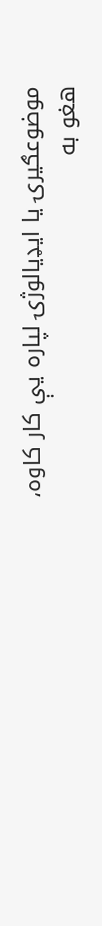موضوعګیرۍ یا ایډیالوژۍ لپاره یې کار کاوه، هغو به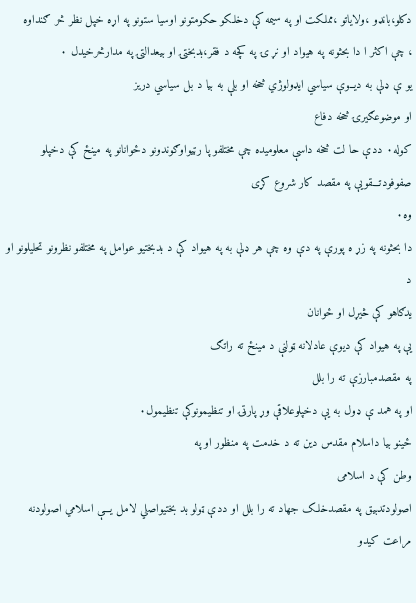دکلو،بانډو ،ولایاتو ،مملکت او په سیمه کې دخلکو حکومتونو اوسیا ستونو په اړه خپل نظر څر ګنداوه
، چې اکثر ا دا بحثونه په هیواد او نړ ۍ په کچه د فقر،بدبختۍ او بیعدالتۍ په مدارڅرخیدل ۰
یو ې ډلې به دیــوې سیاسي ایډولوژي څخه او بلې به بیا د بل سیاسي دریز
او موضوعګیرۍ څخه دفاع
کوله۰ ددې حا لت څخه داسې معلومیده چې مختلفو پا رټیواوګوندونو دځوانانو په مینځ کې دخپلو صفوفودتـــقویې په مقصد کار شروع کړی
وه۰
دا بحثونه په زړ ه پورې په دې وه چې هر ډلې به په هیواد کې د بدبختیو عوامل په مختلفو نظرونو تحلیلونو او د
یدګاهو کې څیړل او ځوانان
یې په هیواد کې دیوې عادلانه ټولنې د مینځ ته راتګ
په مقصدمبارزې ته را بلل
او په همد ې ډول به یې دخپلوعلاقې وړ پارټۍ او تنظیمونوکې تنظیمول۰
ځینو بیا داسلام مقدس دین ته د خدمت په منظور او په
وطن کې د اسلامی
اصولودتدبیق په مقصدخلک جهاد ته را بلل او ددې ټولو بد بختیواصلي لامل یـــې اسلامي اصولودنه مراعت کیدو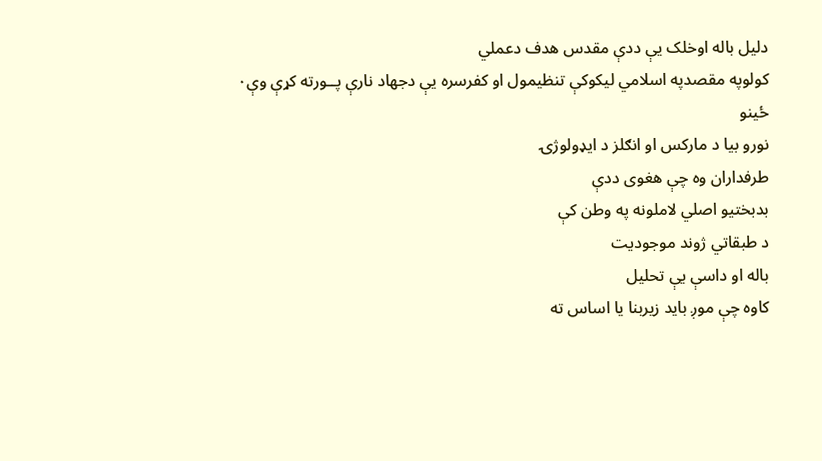دلیل باله اوخلک یې ددې مقدس هدف دعملي
کولوپه مقصدپه اسلامي لیکوکې تنظیمول او کفرسره یې دجهاد نارې پــورته کړې وې۰
ځینو
نورو بیا د مارکس او انګلز د ایډولوژۍ
طرفداران وه چې هغوی ددې
بدبختیو اصلي لاملونه په وطن کې
د طبقاتي ژوند موجودیت
باله او داسې یې تحلیل
کاوه چې موږ باید زیربنا یا اساس ته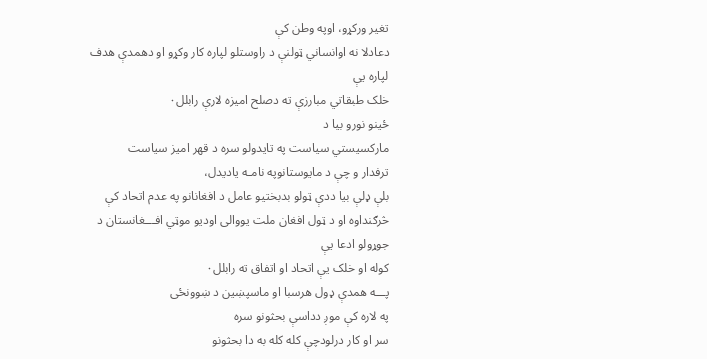تغیر ورکړو، اوپه وطن کې
دعادلا نه اوانساني ټولنې د راوستلو لپاره کار وکړو او دهمدې هدف لپاره یې
خلک طبقاتي مبارزې ته دصلح امیزه لارې رابلل۰
ځینو نورو بیا د
مارکسیستي سیاست په تایدولو سره د قهر امیز سیاست
ترفدار و چې د مایوستانوپه نامـه یادیدل،
بلې ډلې بیا ددې ټولو بدبختیو عامل د افغانانو په عدم اتحاد کې څرګنداوه او د ټول افغان ملت یووالی اودیو موټي افـــغانستان د جوړولو ادعا یې
کوله او خلک یې اتحاد او اتفاق ته رابلل۰
پـــه همدې ډول هرسبا او ماسپښین د ښوونځی
په لاره کې موږ دداسې بحثونو سره
سر او کار درلودچې کله کله به دا بحثونو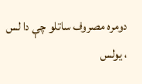دومره مصروف ساتلو چې دا لس ، یولس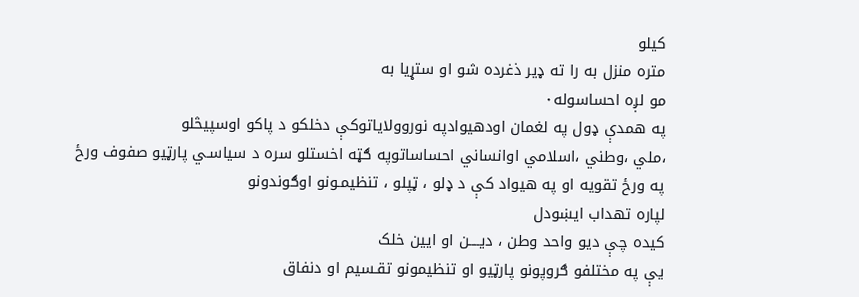کیلو
متره منزل به را ته ډیر ذغرده شو او ستړیا به
مو لږه احساسوله۰
په همدې ډول په لغمان اودهیوادپه نوروولایاتوکې دخلکو د پاکو اوسپیڅلو
،ملي ،وطني ،اسلامي اوانساني احساساتوپه ګټه اخستلو سره د سیاسـي پارټیو صفوف ورځ
په ورځ تقویه او په هیواد کې د ډلو ، ټپلو ، تنظیمـونو اوګوندونو
لپاره تهداب ایښودل
کیده چې دیو واحد وطن ، دیــــن او ایین خلک
یې په مختلفو ګروپونو پارټیو او تنظیمونو تقـسیم او دنفاق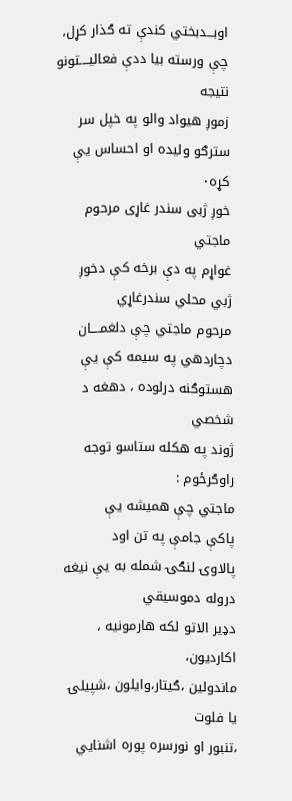اوبـــدبختي کندې ته ګذار کړل، چې ورسته بیا ددې فعالیــــتونو نتیجه
زموږ هیواد والو په خپل سر سترګو ولیده او احساس یې کړه۰
خوږ ژبی سندر غاړی مرحوم ماجتي
غواړم په دې برخه کې دخوږ ژبي محلي سندرغاړي
مرحوم ماجتي چې دلغمــــان دچاردهي په سیمه کې یې هستوګنه درلوده ، دهغه د شخصي
ژوند په هکله ستاسو توجه راوګرځوم :
ماجتي چې همیشه یې
پاکې جامې په تن اود
پالاوۍ لنګۍ شمله به یې نیغه دروله دموسیقي
دډیر الاتو لکه هارمونیه ، اکاردیون،
ماندولین ،ګیتار،وایلون ،شپیلۍ یا فلوت
،تنبور او نورسره پوره اشنایي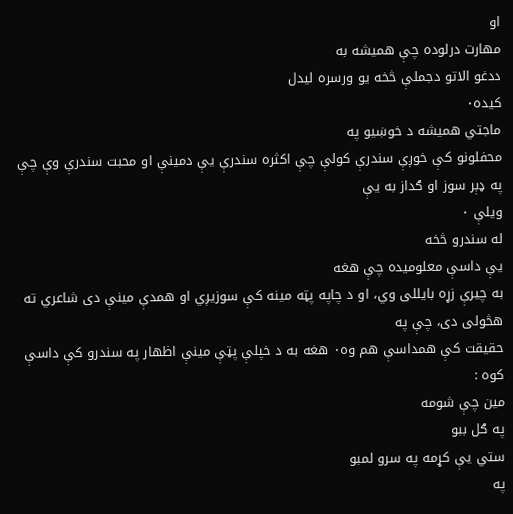او
مهارت درلوده چې همیشه به
ددغو الاتو دجملې څخه یو ورسره لیدل
کیده۰
ماجتي همیشه د خوښیو په
محفلونو کې خوږې سندرې کولې چې اکثره سندرې یې دمینې او محبت سندرې وې چې په ډېر سوز او ګداز به یې
ویلې ۰
له سندرو څخه
یې داسې معلومیده چې هغه
به چیرې زړه بایللی وي، او د چاپه پټه مینه کې سوزیږي او همدې مینې دی شاعري ته هڅولی دی، چې په
حقیقت کې همداسې هم وه۰ هغه به د خپلې پټې مینې اظهار په سندرو کې داسې کوه :
مین چې شومه
په ګل ببو
ستي یې کړمه په سرو لمبو
په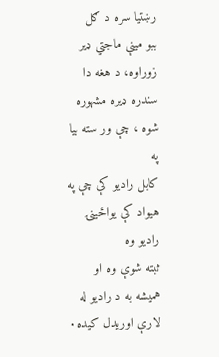رښتیا سره د ګل
ببو مینې ماجتي ډیر زوراوه، د هغه دا
سندره ډیره مشهوره شوه ، چې ور سته بیا په
کابل رادیو کې چې په هیواد کې یواځینۍ رادیو وه
ثبته شوې وه او
همیشه به د رادیو له لارې اوریدل کیده۰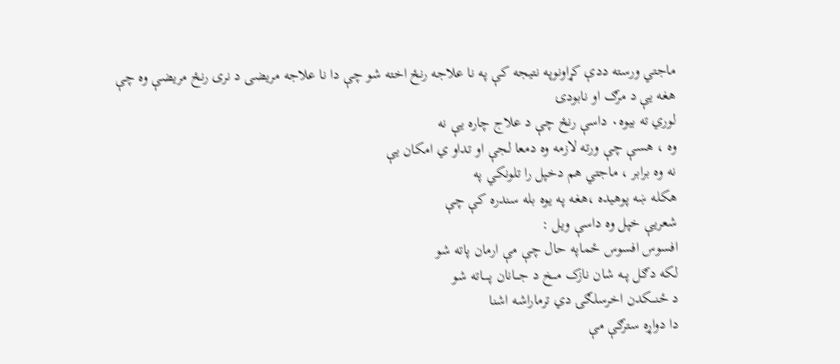ماجتي ورسته ددې کړاونوپه نتیجه کې په نا علاجه رنځ اخته شو چې دا نا علاجه مریضی د نری رنځ مریضې وه چې
هغه یې د مرګ او نابودۍ
لوري ته بیوه۰ داسې رنځ چې د علاج چاره یې نه
وه ، هسې چې ورته لازمه وه دمعا لجې او تداو ي امکان یې
نه وه برابر ، ماجتي هم دخپل را تلونکي په
هکله ښه پوهیده ،هغه په یوه بله سندره کې چې
شعریې خپل وه داسې ویل :
افسوس افسوس ځماپه حال چې مې ارمان پاته شو
لکه دګل پــه شان نازک مـــخ د جـــانان پـــــاته شو
د ځنـــکدن اخرسلګۍ دي ترماراشه اشنا
دا دواړه سترګې مې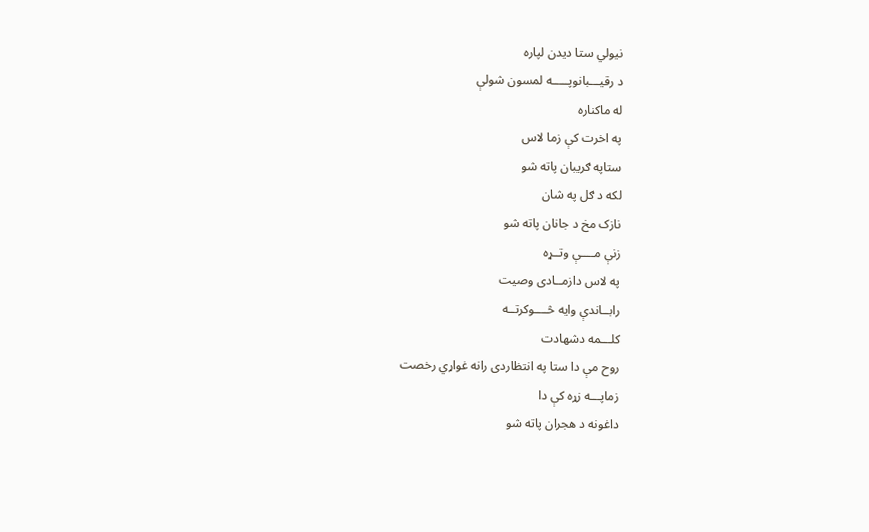نیولي ستا دیدن لپاره
د رقیـــبانوپـــــه لمسون شولې
له ماکناره
په اخرت کې زما لاس
ستاپه ګریبان پاته شو
لکه د ګل په شان
نازک مخ د جانان پاته شو
زنې مــــې وتــړه
په لاس دازمــادی وصیت
رابــاندې وایه څــــوکرتــه
کلـــمه دشهادت
روح مې دا ستا په انتظاردی رانه غواړي رخصت
زماپـــه زړه کې دا
داغونه د هجران پاته شو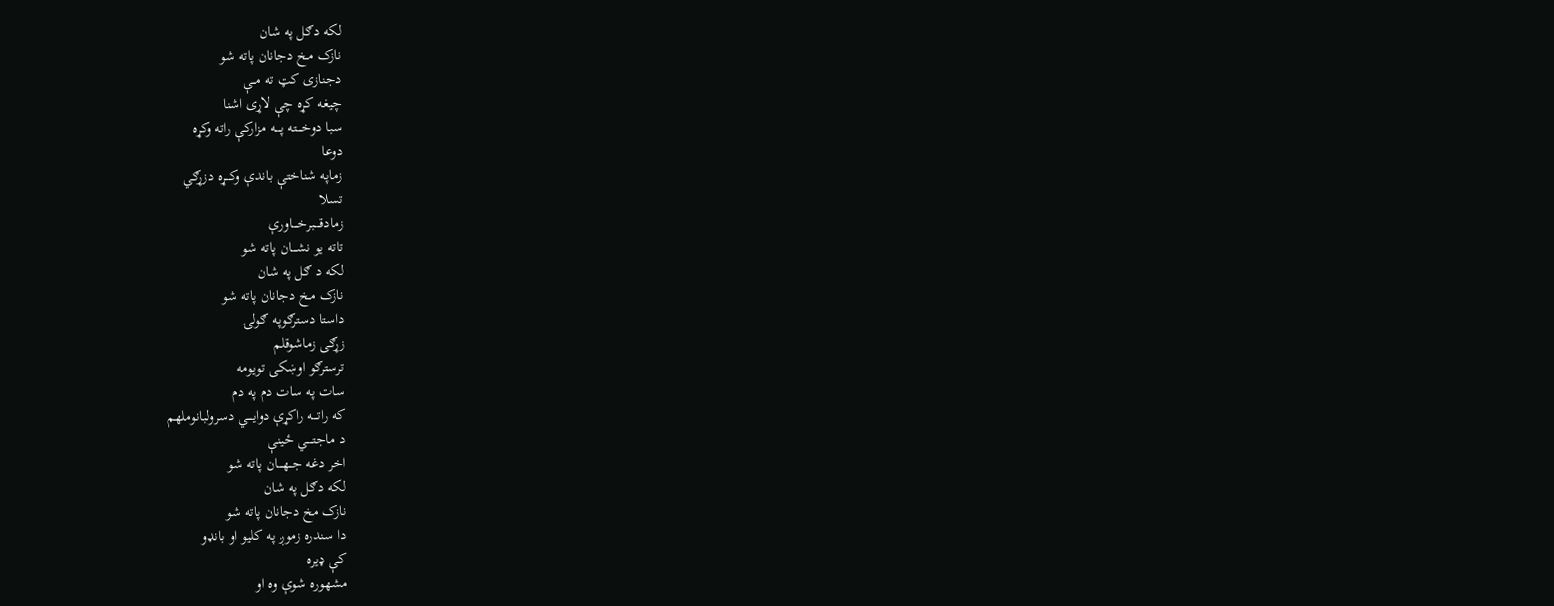لکه دګل په شان
نازک مـخ دجانان پاته شو
دجنازی کټ ته مــې
چیغه کړه چې لاړی اشنا
سبا دوخــــته پــــه مزارکې راته وکړه
دوعا
زماپه شناختې باندې وکـــړه دزړګي
تسلا
زمادقــــبرخــــاورې
تاته یو نشــــان پاته شو
لکه د ګل په شان
نازک مـخ دجانان پاته شو
داستا دسترګوپه ګولۍ
زړګی زماشوقلم
ترسترګو اوښکی تویومه
سات په سات دم په دم
که راتــــه راکړې دوایــــي دسرولبانوملهم
د ماجتــــي ځینې
اخر دغه جــهــــان پاته شو
لکه دګل په شان
نازک مخ دجانان پاته شو
دا سندره زموږ په کلیو او بانډو
کې ډیره
مشهوره شوې وه او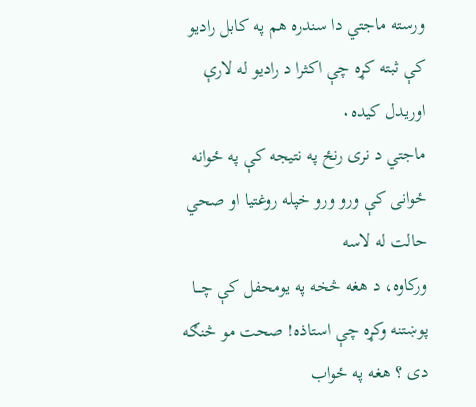ورسته ماجتي دا سندره هم په کابل رادیو کې ثبته کړه چې اکثرا د رادیو له لارې اوریدل کیده۰
ماجتي د نری رنځ په نتیجه کې په ځوانه ځوانی کې ورو ورو خپله روغتیا او صحي حالت له لاسه
ورکاوه، د هغه څخه په یومحفل کې چـــا پوښتنه وکړه چې استاذه! صحت مو څنګه دی ؟ هغه په ځواب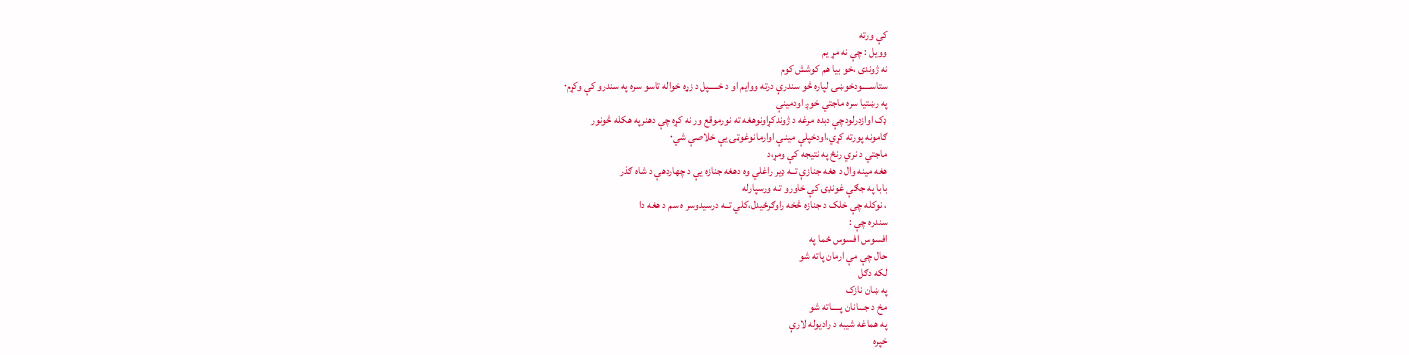کې ورته
وویل : چې نه مړ یم
نه ژوندی ،خو بیا هم کوشش کوم
ستاســـــودخوښۍ لپاره څو سندرې درته ووایم او د خـــــپل د زړه خواله تاسو سره په سندرو کې وکړم۰
په رښتیا سره ماجتي خوږ اودمینې
ډک اوازدرلودچې دبده مرغه د ژوندکړاونوهغه ته نورموقع ور نه کړه چې دهنرپه هکله څونور
ګامونه پورته کړي،اودخپلې مینـې اوارمانوغوټۍ یې خلاصې شي۰
ماجتي د نري رنځ په نتیجه کې ومړ،د
هغه مینه وال د هغه جنازې تــه ډیر راغلي وه دهغه جنازه یې د چهاردهې د شاه ګذر
بابا په جګې غونډۍ کې خاورو تـه ورسپارله
، نوکله چې خلک د جنازه څخه راوګرځيدل،کلي تــه درسیدوسر ه سم د هغه دا
سندره چې :
افسوس افسوس ځما په
حال چې مې ارمان پاته شو
لکه دګل
په ښان نازک
مخ د جـــانان پـــــاته شو
په هماغه شیبه د رادیوله لارې
خپره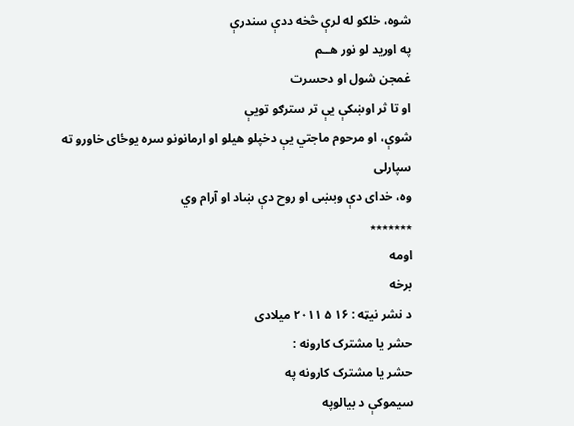شوه، خلکو له لرې څخه ددې سندرې
په اورید لو نور هــم
غمجن شول او دحسرت
او تا ثر اوښکې یې تر سترګو تویې
شوې، او مرحوم ماجتي یې دخپلو هیلو او ارمانونو سره یوځای خاورو ته سپارلی
وه، خدای دې وبښی او روح دې ښاد او آرام وي
٭٭٭٭٭٭٭
اومه
برخه
د نشر نیټه : ۱۶ ۵ ۲۰۱۱ میلادی
حشر یا مشترک کارونه :
حشر یا مشترک کارونه په
سیموکې د بیالوپه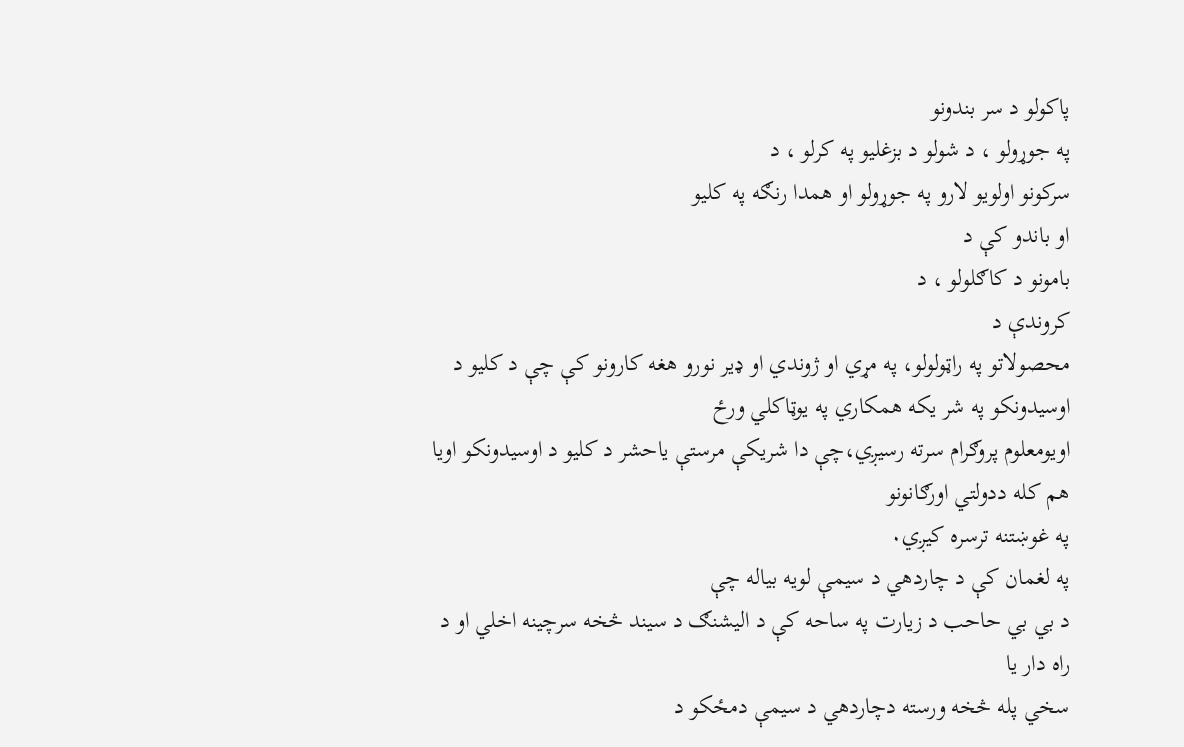پاکولو د سر بندونو
په جوړولو ، د شولو د بزغلیو په کرلو ، د
سرکونو اولویو لارو په جوړولو او همدا رنګه په کلیو
او باندو کې د
بامونو د کاګلولو ، د
کروندې د
محصولاتو په راټولولو، په مړي او ژوندي او ډیر نورو هغه کارونو کې چې د کلیو د اوسیدونکو په شر یکه همکاري په یوټاکلي ورځ
اویومعلوم پروګرام سرته رسیږي،چې دا شریکې مرستې یاحشر د کلیو د اوسیدونکو اویا هم کله ددولتي اورګانونو
په غوښتنه ترسره کیږي۰
په لغمان کې د چاردهي د سیمې لویه بیاله چې
د بي بي حاحب د زیارت په ساحه کې د الیشنګ د سیند څخه سرچینه اخلي او د راه دار یا
سخي پله څخه ورسته دچاردهي د سیمې دمځکو د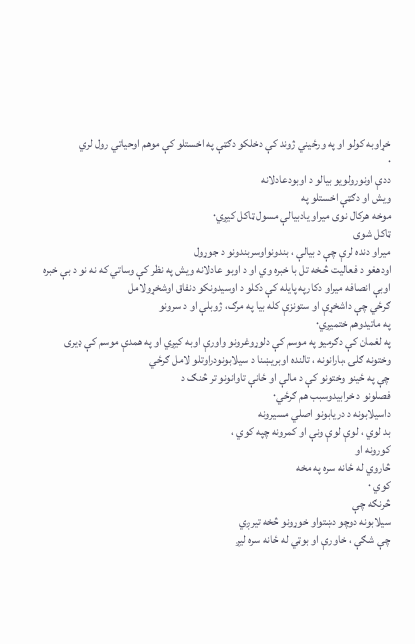خړاوبه کولو او په ورځیني ژوند کې دخلکو دګټې په اخستلو کې موهم اوحیاتي رول لري
۰
ددې اونورولویو بیالو د اوبودعادلانه
ویش او دګټې اخستلو په
موخه هرکال نوی میراو یادبیالې مسول ټاکل کیږي۰
ټاکل شوی
میراو دنده لرې چې د بیالې ، بندونواوسربندونو د جوړول
اودهغو د فعالیت څـخه تل با خبره وي او د اوبو عادلانه ویش په نظر کې وساتي که نه نو د بې خبره اوبې انصافه میراو دکارپه پایله کې دکلو د اوسیدونکو دنفاق اوشخړولامل
ګرځي چې داشخړې او ستونزې کله بیا په مرګ، ژوبلې او د سرونو
په ماتیدوهم ختمیږي۰
په لغمان کې دګرمیو په موسم کې دلوړوغرونو واورې اوبه کیږي او په همدې موسم کې ډیری وختونه ګلۍ ،بارانونه ، تالنده اوبریښنا د سیلابونودراوتلو لامل ګرځي
چې په ځینو وختونو کې د مالې او ځانې تاوانونو تر څنګ د
فصلونو د خرابیدوسبب هم ګرځي۰
داسیلابونه د دریابونو اصلي مسیرونه
بد لوي ، لوې لوې ونې او کمرونه چپه کوي ،
کورونه او
څاروي له ځانه سره په مخه
کوي ۰
څرنګه چې
سیلابونه دوچو دښتواو خوړونو څخه تیرږي
چې شګې ، خاورې او بوټي له ځانه سره لیږ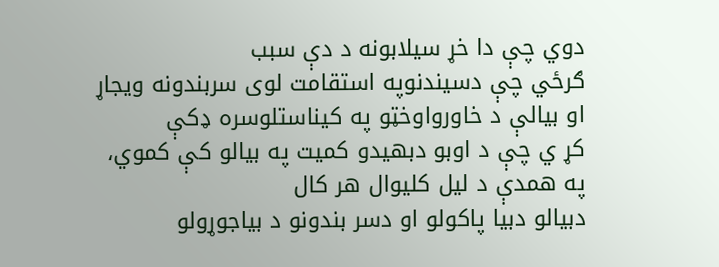دوي چې دا خړ سیلابونه د دې سبب
ګرځي چې دسیندنوپه استقامت لوی سربندونه ویجاړ
او بیالې د خاورواوخټو په کیناستلوسره ډکې
کړ ي چې د اوبو دبهیدو کمیت په بیالو کې کموي،
په همدې د لیل کلیوال هر کال
دبیالو دبیا پاکولو او دسر بندونو د بیاجوړولو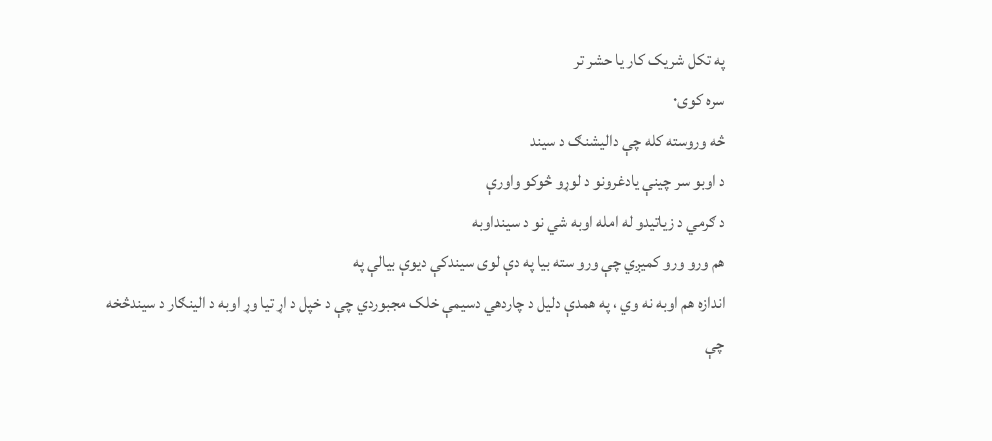په تکل شریک کار یا حشر تر
سره کوی۰
څه وروسته کله چې دالیشنګ د سیند
د اوبو سر چینې یادغرونو د لوړو څوکو واورې
د ګرمي د زیاتیدو له امله اوبه شي نو د سینداوبه
هم ورو ورو کمیږي چې ورو سته بیا په دې لوی سیندکې دیوې بیالې په
اندازه هم اوبه نه وي ، په همدې دلیل د چاردهي دسیمې خلک مجبوردي چې د خپل د اړ تیا وړ اوبه د الینګار د سیندڅخه
چې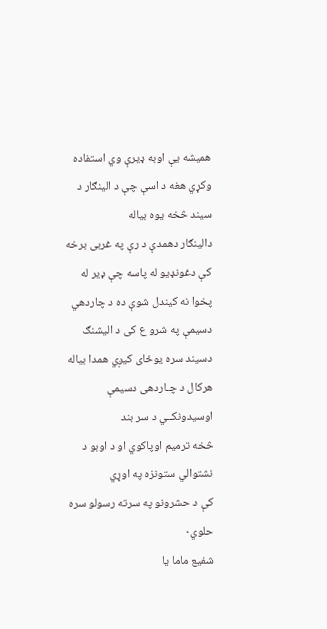همیشه یې اوبه ډیرې وي استفاده وکړي هغه د اسې چې د الینګار د سیند څخه یوه بیاله
دالینګار دهمدې د رې په غربی برخه کې دغونډیو له پاسه چې ډیر له پخوا نه کیندل شوې ده د چاردهي دسیمې په شرو ع کی د الیشنګ دسیند سره یوځای کیږي همدا بیاله هرکال د چـاردهی دسیمې اوسیدونکــي د سر بند
څخه ترمیم اوپاکوي او د اوبو د نشتوالي ستونزه په اوړي
کې د حشرونو په سرته رسولو سره حلوي۰
شفیع ماما یا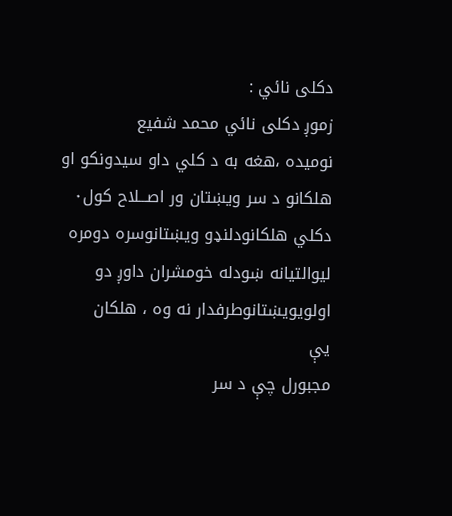دکلی نائي :
زموږ دکلی نائي محمد شفیع
نومیده ،هغه به د کلي داو سیدونکو او هلکانو د سر ویښتان ور اصـــلاح کول۰
دکلي هلکانودلنډو ویښتانوسره دومره لیوالتیانه ښودله خومشران داوږ دو اولویویښتانوطرفدار نه وه ، هلکان
یې
مجبورل چې د سر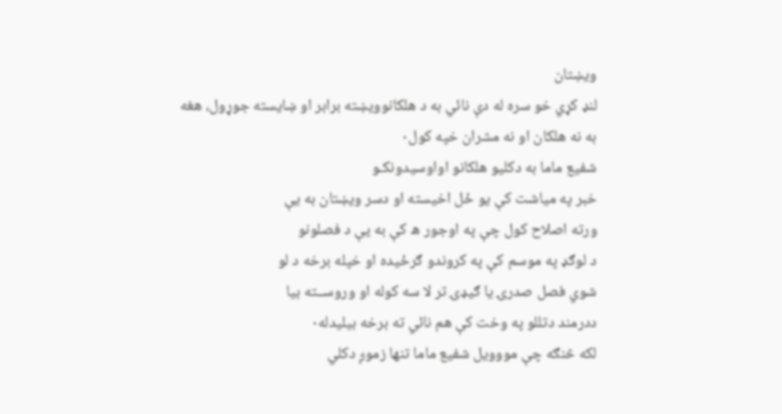ویښتان
لنډ کړي خو سره له دې نائي به د هلکانوویښته برابر او ښایسته جوړول، هغه
به نه هلکان او نه مشران خپه کول۰
شفیع ماما به دکلیو هلکانو اواوسیدونکـو
خبر په میاشت کې یو ځل اخيسته او دسر ویښتان به یې
ورته اصلاح کول چې په اوجور ه کې به یې د فصلونو
د لوګډ په موسم کې په کروندو ګرځیده او خپله برخه د لو
شوي فصل صدرۍ یا ګیډۍ تر لا سه کوله او وروســته بیا
ددرمند دتللو په وخت کې هم نائي ته برخه بیلیدله۰
لکه څنګه چې مووویل شفیع ماما تنها زموږ دکلي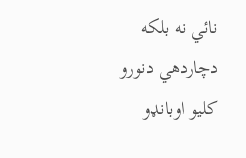نائي نه بلکه
دچاردهي دنورو کلیو اوبانډو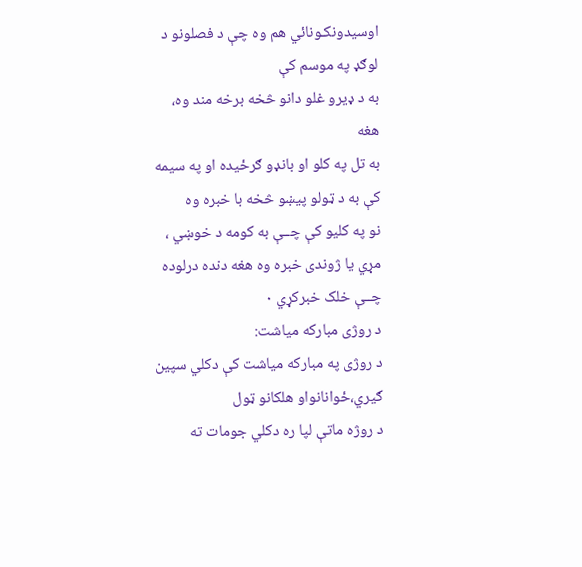اوسیدونکـونائي هم وه چې د فصلونو د لوګډ په موسم کې
به د ډیرو غلو دانو څخه برخه مند وه، هغه
به تل په کلو او بانډو ګرځیده او په سیمه کې به د ټولو پیښو څخه با خبره وه
نو په کلیو کې چــې به کومه د خوښي ، مړي یا ژوندی خبره وه هغه دنده درلوده چــې خلک خبرکړي ۰
د روژی مبارکه میاشت:
د روژی په مبارکه میاشت کې دکلي سپین ګیري،ځوانانواو هلکانو ټول
د روژه ماتې لپا ره دکلي جومات ته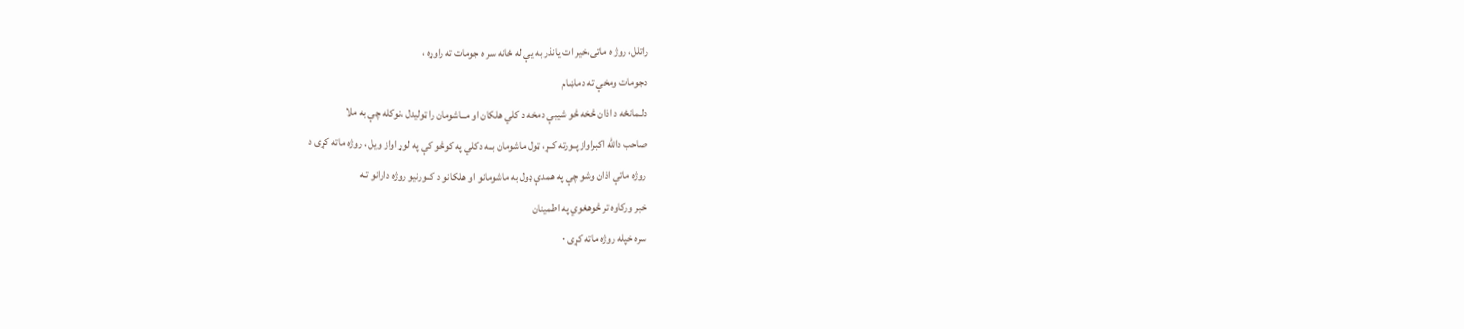راتلل، روژ ه ماتی،خیر ات يانذر به یې له ځانه سر ه جومات ته راوړه ،
دجومات ومخې ته دماښام
دلـمانځه د اذان څخه څو شیبې دمخه د کلي هلکان او مــاشومان را ټوليدل ،نوکله چې به ملا
صاحب دالله اکبراوازپــورته کــړ، ټول ماشومان بــه دکلي په کوڅو کې په لوړ اواز ویل ، روژه ماته کړی د
روژه ماتې اذان وشو چې په همدې ډول به ماشومانو او هلکانو د کــورنیو روژه دارانو تـه
خبر ورکاوه تر څوهغوي په اطمینان
سره خپله روژه ماته کړی ۰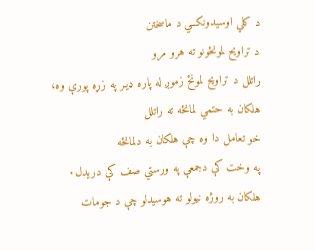د کلي اوسیدونکــي د ماسختن
د تراویح لمونځونو ته هرو مرو
راتلل د تراویح لمونځ زموږ له پاره ډیـر په زړه پورې وه، هلکان به حتمي لمانځه ته راتلل
خو تعامل دا وه چې هلکان به دلمانځه
په وخت کې دجمعې په ورستي صف کې دریدل۰
هلکان به روژه نیولو ته هوسیدلو چې د جومات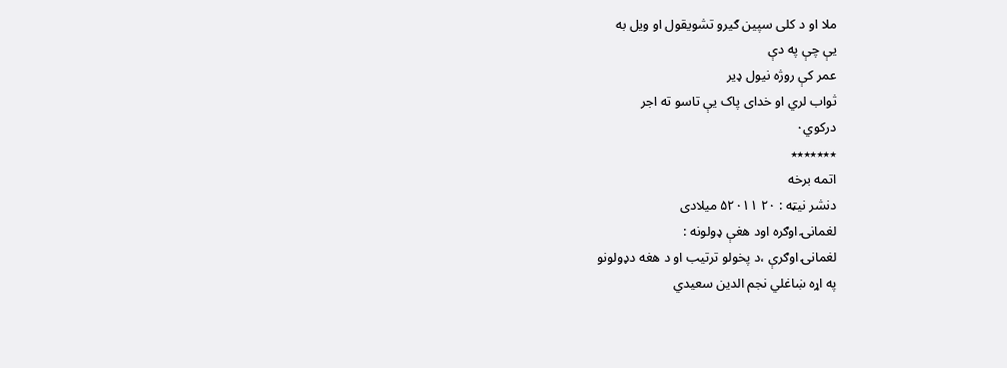ملا او د کلی سپین ګیرو تشویقول او ویل به
یې چې په دې
عمر کې روژه نیول ډیر
ثواب لري او خدای پاک یې تاسو ته اجر
درکوي۰
٭٭٭٭٭٭٭
اتمه برخه
دنشر نیټه : ۲۰ ۵۲۰۱۱ میلادی
لغمانۍ اوګره اود هغې ډولونه :
لغمانۍ اوګرې ،د پخولو ترتيب او د هغه دډولونو
په اړه ښاغلي نجم الدين سعيدي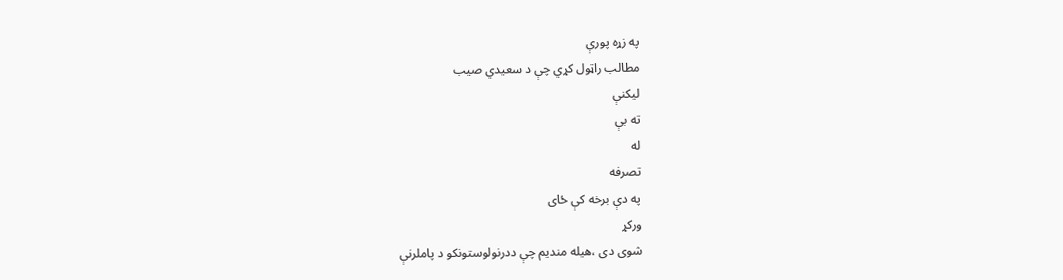په زړه پورې
مطالب راټول کړي چې د سعیدي صیب
لیکنې
ته بې
له
تصرفه
په دې برخه کې ځای
ورکړ
شوی دی ،هيله مندیم چې ددرنولوستونکو د پاملرنې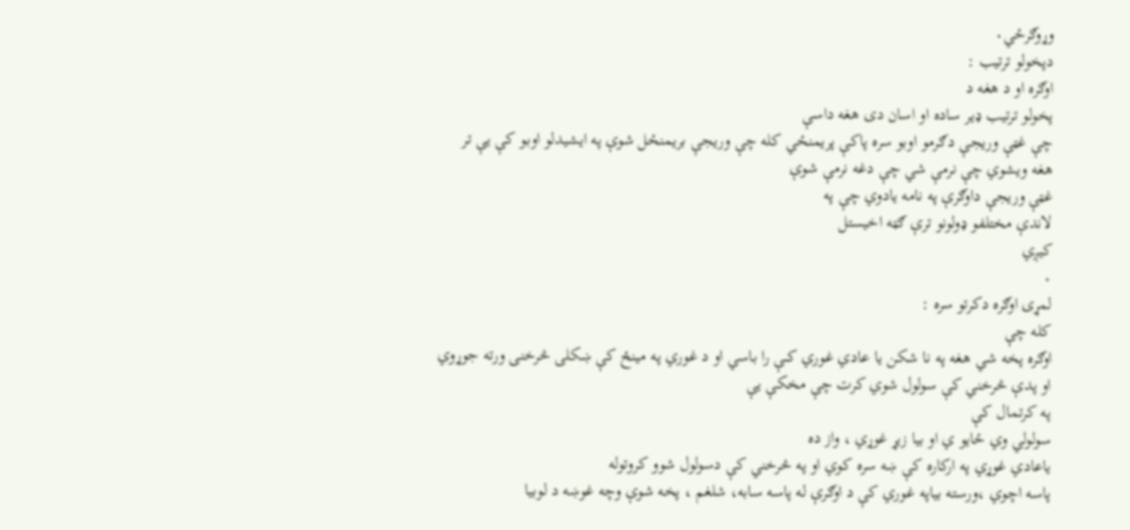وړوګرځي۰
دپخولو ترتیب :
اوګره او د هغه د
پخولو ترتیب ډیر ساده او اسان دی هغه داسې
چې غټې وریجې دګرمو اوبو سره پاکې پریمنځي کله چې وریجې بریمنځل شوې په ایشیدلو اوبو کې یې تر
هغه ویشوي چې نرمې شي چې دغه نرمې شوې
غټې وریجې داوګرې په نامه یادوي چې په
لاندې مختلفو ډولونو ترې ګټه اخیستل
کیږي
۰
لمړی اوګره دکرتو سره :
کله چې
اوګره پخه شي هغه په نا شکن یا عادي غوري کــې را باسي او د غوري په مینځ کې ښکلی څرخنی ورته جوړوي
او پدې څرخني کې سولول شوي کرت چې مخکې یې
په کرتمال کې
سولولي وي ځایو ي او بیا زیړ غوړي ، واز ده
یاعادي غوړي په ارکاره کې ښه سره کوي او په څرخني کې دسولول شوو کروتوله
پاسه اچوي ،ورسته بیاپه غوري کې د اوګرې له پاسه سابه، شلغم ، پخه شوې وچه غوښه د لوبیا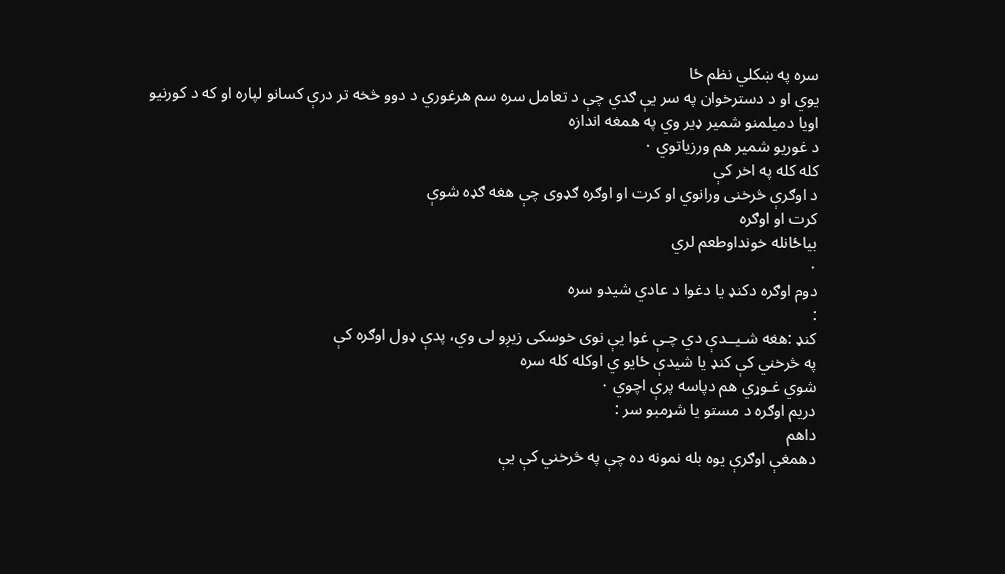سره په ښکلي نظم ځا
یوي او د دسترخوان په سر یې ګدي چې د تعامل سره سم هرغوري د دوو څخه تر درې کسانو لپاره او که د کورنیو
اویا دمیلمنو شمیر ډیر وي په همغه اندازه
د غوریو شمیر هم ورزیاتوي ۰
کله کله په اخر کې
د اوګرې څرخنی ورانوي او کرت او اوګره ګډوی چې هغه ګډه شوې
کرت او اوګره
بیاځانله خونداوطعم لري
۰
دوم اوګره دکنډ یا دغوا د عادي شیدو سره
:
کنډ :هغه شـیــدې دي چـې غوا یې نوی خوسکی زیږو لی وي، پدې ډول اوګره کې
په څرخني کې کنډ یا شیدې ځایو ي اوکله کله سره
شوي غـوړي هم دپاسه پرې اچوي ۰
دریم اوګره د مستو یا شړمبو سر :
داهم
دهمغې اوګرې یوه بله نمونه ده چې په څرخني کې یې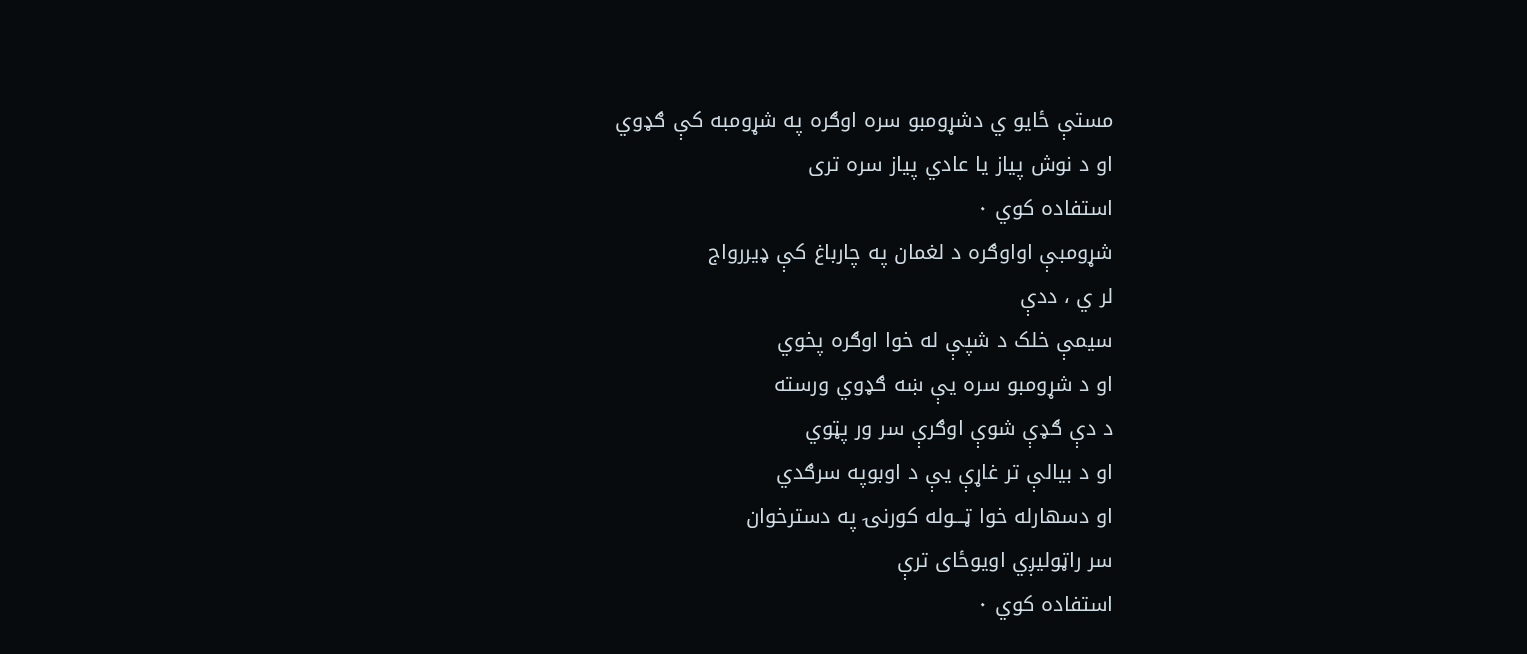مستې ځایو ي دشړومبو سره اوګره په شړومبه کې ګډوي
او د نوش پیاز یا عادي پیاز سره تری
استفاده کوي ۰
شړومبې اواوګره د لغمان په چارباغ کې ډیررواج
لر ي ، ددې
سیمې خلک د شپې له خوا اوګره پخوي
او د شړومبو سره یې ښه ګډوي ورسته
د دې ګډې شوې اوګرې سر ور پټوي
او د بیالې تر غاړې یې د اوبوپه سرګدي
او دسهارله خوا ټـــوله کورنۍ په دسترخوان
سر راټولیږي اویوځای ترې
استفاده کوي ۰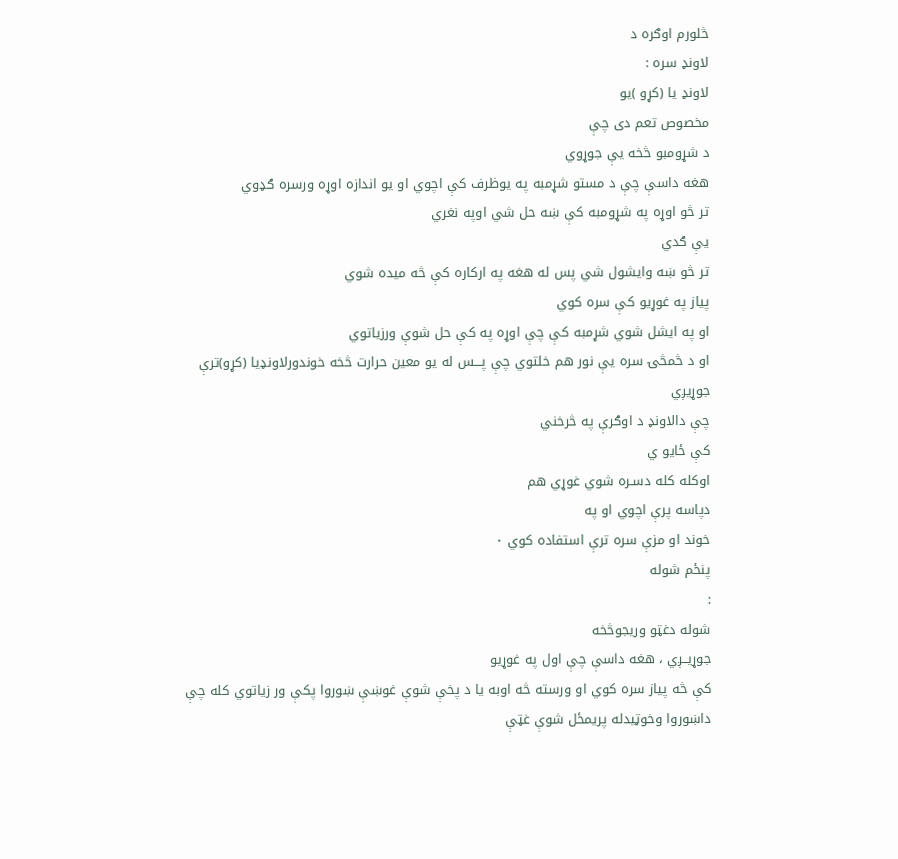څلورم اوګره د
لاونډ سره :
لاونډ یا (کړو )یو
مخصوص تعم دی چې
د شړومبو څخه یې جوړوي
هغه داسې چې د مستو شړمبه په یوظرف کې اچوي او یو اندازه اوړه ورسره ګډوي
تر څو اوړه په شړومبه کې ښه حل شي اوپه نغري
یې ګدي
تر څو ښه وایشول شي پس له هغه په ارکاره کې څه میده شوي
پیاز په غوړیو کې سره کوي
او په ایشل شوي شړمبه کې چې اوړه په کې حل شوې ورزیاتوي
او د څمڅۍ سره یې نور هم خلتوي چې پـــس له یو معین حرارت څخه خوندورلاونډیا (کړو)ترې
جوړیږي
چې دالاونډ د اوګرې په څرخني
کې ځایو ي
اوکله کله دسـره شوي غوړي هم
دپاسه پرې اچوي او په
خوند او مزې سره ترې استفاده کوي ۰
پنځم شوله
:
شوله دغټو وریجوڅخه
جوړیــږي ، هغه داسې چې اول په غوړیو
کې څه پیاز سره کوي او ورسته څه اوبه یا د پخې شوې غوښې ښوروا پکې ور زیاتوي کله چې
داښوروا وخوټیدله پریمځل شوې غټې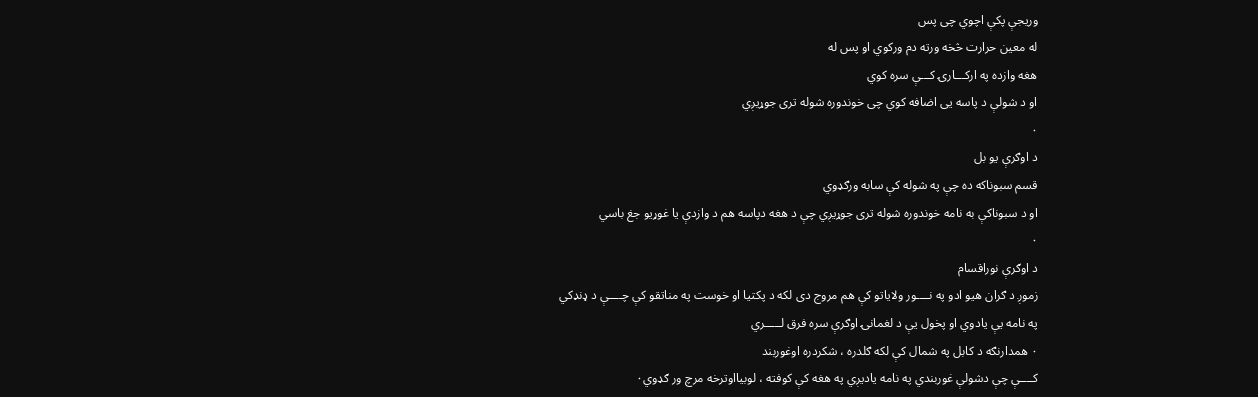وریجې پکې اچوي چی پس
له معین حرارت څخه ورته دم ورکوي او پس له
هغه وازده په ارکـــارۍ کـــې سره کوي
او د شولې د پاسه یی اضافه کوي چی خوندوره شوله تری جوړیږي
۰
د اوګرې یو بل
قسم سبوناکه ده چې په شوله کې سابه ورګډوي
او د سبوناکې به نامه خوندوره شوله تری جوړیږي چې د هغه دپاسه هم د وازدې یا غوړیو جغ باسي
۰
د اوګرې نوراقسام
زموږ د ګران هیو ادو په نــــور ولایاتو کې هم مروج دی لکه د پکتیا او خوست په مناتقو کې چــــې د ډنډکي
په نامه یې یادوي او پخول یې د لغمانۍ اوګرې سره فرق لـــــري
۰ همدارنګه د کابل په شمال کې لکه ګلدره ، شکردره اوغوربند
کــــې چې دشولې غوربندي په نامه یادیږي په هغه کې کوفته ، لوبیااوترخه مرچ ور ګډوي۰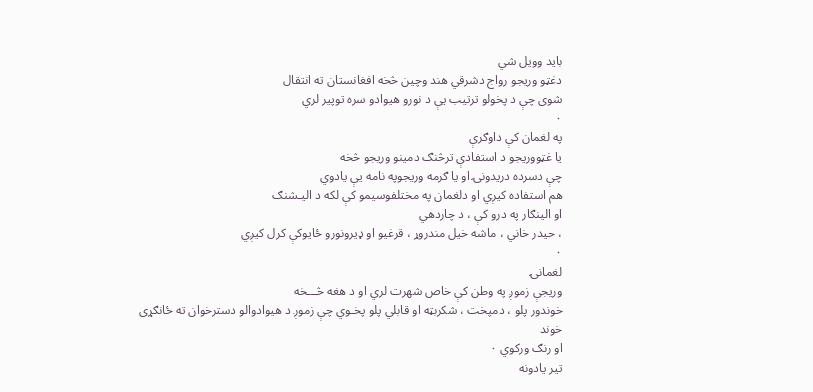باید وویل شي
دغټو وریجو رواج دشرقي هند وچین څخه افغانستان ته انتقال
شوی چې د پخولو ترتیب یې د نورو هیوادو سره توپیر لري
۰
په لغمان کې داوګرې
یا غټووریجو د استفادې ترڅنګ دمینو وریجو څخه
چې دسرده دریدونۍ او یا ګرمه وریجوپه نامه یې یادوي
هم استفاده کیږي او دلغمان په مختلفوسیمو کې لکه د الیـشنګ
او الینګار په درو کې ، د چاردهي
، حیدر خاني ، ماشه خیل مندروړ ، قرغیو او ډیرونورو ځایوکې کرل کیږي
۰
لغمانۍ
وریجې زموږ په وطن کې خاص شهرت لري او د هغه څـــخه
خوندور پلو ، دمپخت ، شکربټه او قابلي پلو پخـوي چې زموږ د هیوادوالو دسترخوان ته ځانګړی خوند
او رنګ ورکوي ۰
تیر یادونه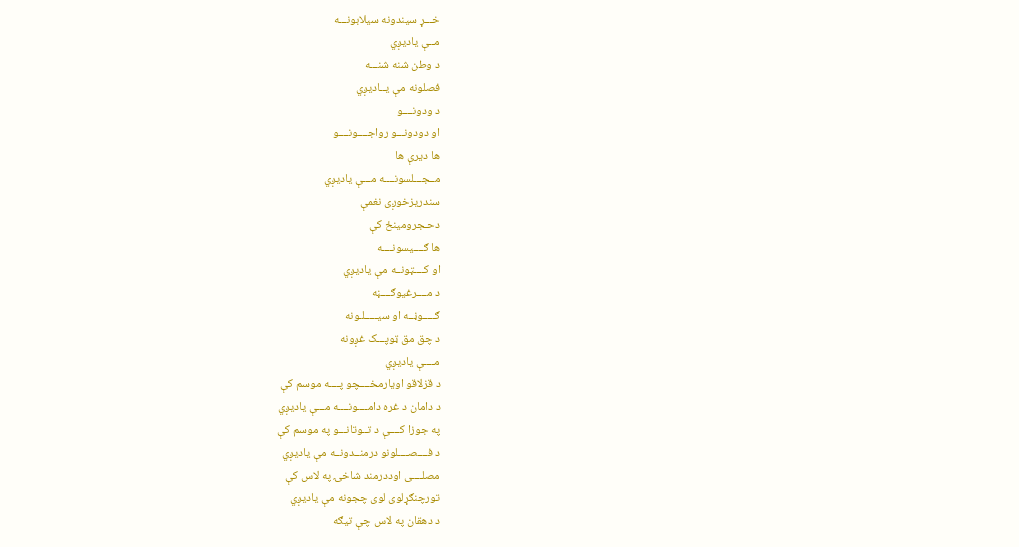خـــړ سیندونه سیلابونـــه
مــې یادیږي
د وطن شنه شنـــه
فصلونه مې یــادیږي
د ودونــــو
او دودونـــو رواجــــونــــو
ها دیرې ها
مــجـــلسونــــه مـــې یادیږي
سندریزخوږی نغمې
دحـجرومینځ کې
ها ګــــیسونــــه
او کــــټونــه مې یادیږي
د مــــرغیوګــــڼه
ګـــــوڼــه او سیـــــلـونه
د چق مق ټوپـــک غږونه
مــــې یادیږي
د قزلاقو اویارمخــــچو پــــه موسم کې
د دامان د غره دامــــونــــه مـــې یادیږي
په جوزا کــــې د تــوتانـــو په موسم کې
د فــــصــــلونو درمنــدونــه مې یادیږي
مصلــــی اوددرمند شاخۍ په لاس کې
تورچنګړلوی لوی چجونه مې یادیږي
د دهقان په لاس چې تیګه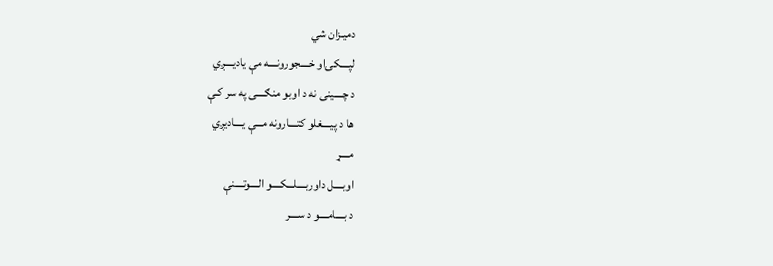دمیـزان شي
لپــــکۍاو خــــجورونــــه مې یادیــــږي
د چــــینی نه د اوبو منګــــی په سر کـې
ها د پیــــغلو کتــــارونه مـــې یــــادیږي
مــــړ
اوبــــل داوربــــلـــکــــو الــــوتــــنې
د بــــامــــو د ســــر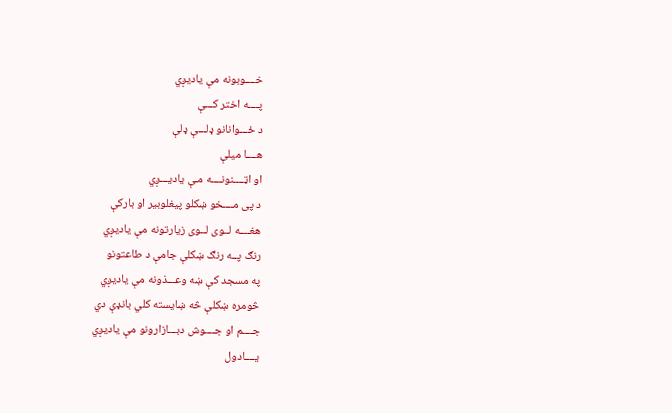خــــوبونه مې یادیږي
پــــه اختر کـــې
د ځـــوانانو ډلـــې ډلې
هــــا میلې
او اټــــنونــــه مـې یادیـــږي
د پی مــــخو ښکلو پیغلوبیر او بارکې
هغــــه لــوی لــوی زیارتونه مې یادیږي
رنګ پــه رنګ ښکلې جامې د طاعتونو
په مسجد کې ښه وعـــذونه مې یادیږي
څومره ښکلې څه ښایسته کلي بانډې دي
جــــم او جــــوش دبـــازارونو مې یادیږي
یــــادول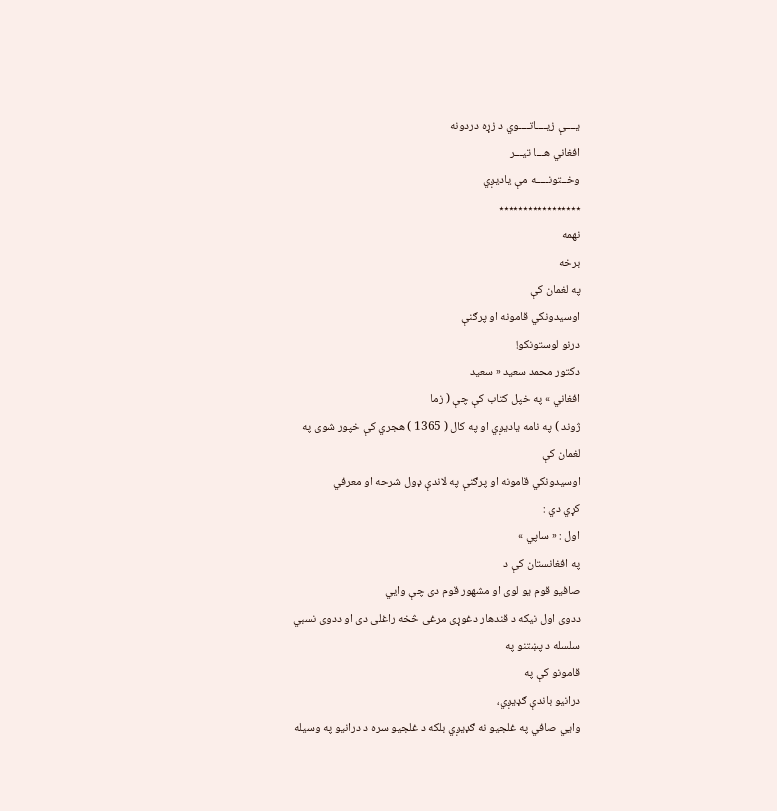یــــې زیــــاتــــوي د زړه دردونه
افغاني هـــا تیـــر
وخــتونـــــه مې یادیږي
٭٭٭٭٭٭٭٭٭٭٭٭٭٭٭٭٭
نهمه
برخه
په لغمان کې
اوسیدونکي قامونه او پرګنې
درنو لوستونکو!
دکتور محمد سعید « سعید
افغاني » په خپل کتاب کې چې ( زما
ژوند ) په نامه يادیږي او په کال ( 1365 ) هجري کې خپور شوی په
لغمان کې
اوسیدونکي قامونه او پرګنې په لاندې ډول شرحه او معرفي
کړي دي :
اول : « ساپي »
په افغانستان کې د
صافیو قوم یو لوی او مشهور قوم دی چې وایي
ددوی اول نیکه د قندهار دغوړی مرغی څخه راغلی دی او ددوی نسبي سلسله د پښتنو په
قامونو کې په
درانیو باندې ګډیږي،
وایي صافي په غلجیو نه ګډیږي بلکه د غلجیو سره د درانیو په وسیله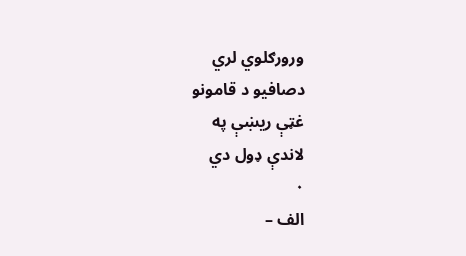ورورګلوي لري
دصافیو د قامونو
غټې ریښې په
لاندې ډول دي
۰
الف –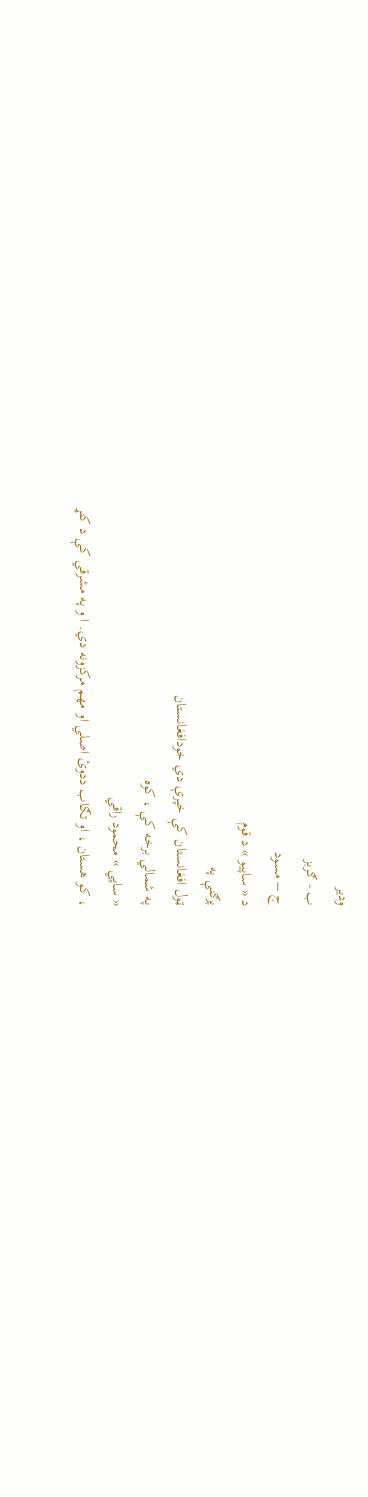ودیر
ب - ګربز
ج – مسود
د « ساپیو » د قوم
پرګنې په
ټول افغانستان کې خپرې دي خودافغانستان
په شمالي برخه کې ، کوه
« ساپي » محمود راقي
، کو هستان ، او تګاب ددوئ اصلي او مهم مرکزونه دي. ا و په مشرقي کې د کنړ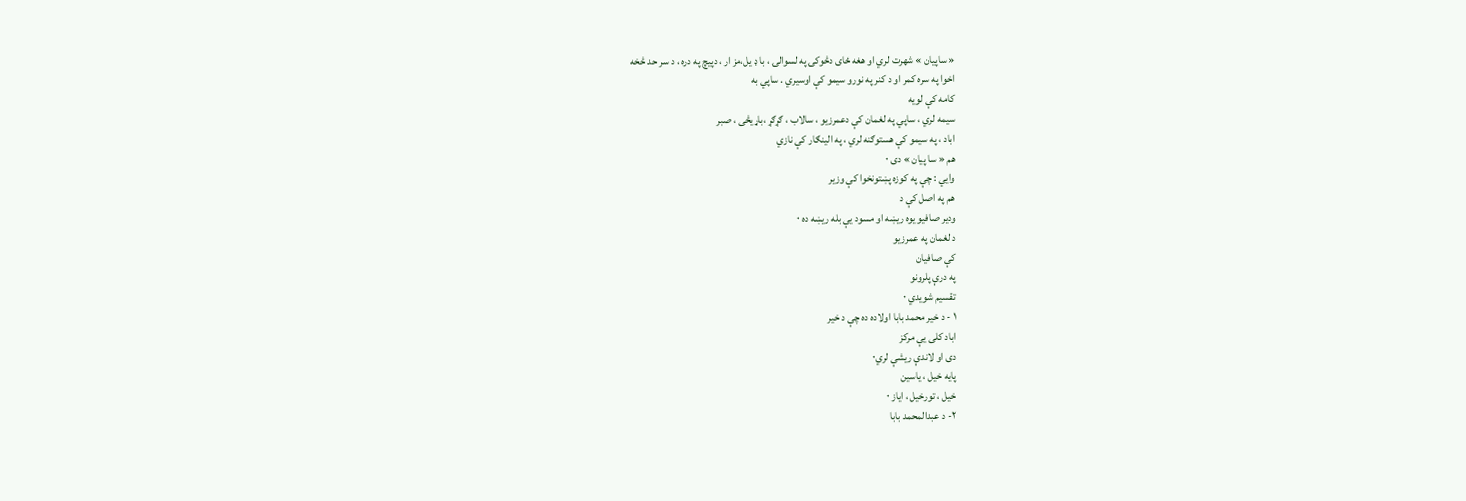« ساپیان » شهرت لري او هغه ځای دڅوکۍ په لسوالۍ ، با ډ یل،مز ار ، دپیچ په دره ، د سر حد څخه
اخوا په سره کمر او د کنر په نورو سیمو کې اوسیري . ساپي به
کامه کې لویه
سیمه لري ، ساپي په لغمان کې دعمرزیو ، سالاب ، ګړګړ ،باړیڅی ، صبر
اباد ، په سیمو کې هستوګنه لري ، په الینګار کې نازي
هم « سا پیان » دی ۰
وایي : چې په کوزه پښتونخوا کې وزیر
هم په اصل کې د
ودیر صافیو یوه ریښه او مسود یې بله ریښه ده ۰
د لغمان په عمرزیو
کې صافیان
په درې پلرونو
تقسیم شویدي ۰
۱ - د خیر محمد بابا اولاده ده چې د خیر
اباد کلی یې مرکز
دی او لاندې ریشې لري۰
پایه خیل ، یاسین
خیل ، تورخیل ، ایاز ۰
٢- د عبدالمحمد بابا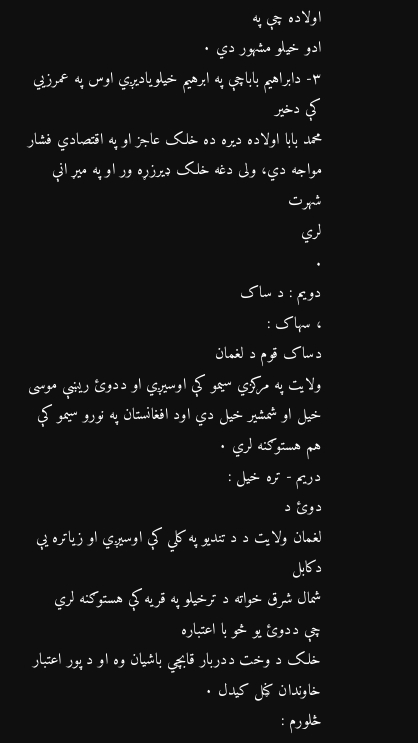اولاده چې په
ادو خیلو مشهور دي ۰
٣- دابراهیم باباچې په ابرهیم خیلویادیږي اوس په عمرزیي کې دخیر
محمد بابا اولاده دیره ده خلک عاجز او په اقتصادي فشار مواجه دي، ولی دغه خلک ډیرزړه ور او په میړ انې شهرت
لري
.
دویم : د ساک
، سهاک :
دساک قوم د لغمان
ولایت په مرکزي سیمو کې اوسیږي او ددوئ ریښې موسی
خیل او شمشیر خیل دي اود افغانستان په نورو سیمو کې هم هستوګنه لري ۰
دریم - تره خیل :
دوئ د
لغمان ولایت د د تندیو په کلي کې اوسیږي او زیاتره یې دکابل
شمال شرق خواته د ترخیلو په قریه کې هستوګنه لري
چې ددوئ یو څو با اعتباره
خلک د وخت ددربار قابچي باشیان وه او د پور اعتبار خاوندان کڼل کیدل ۰
څلورم :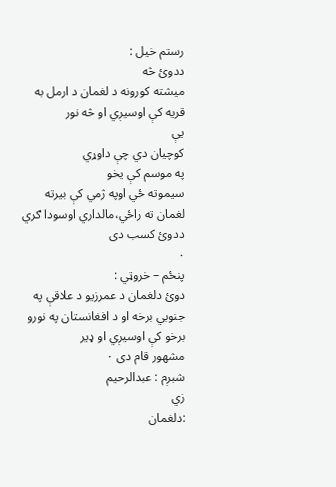رستم خيل :
ددوئ څه
میشته کورونه د لغمان د ارمل به قریه کې اوسیږي او څه نور
یې
کوچیان دي چې داوړي
په موسم کې یخو
سیموته ځي اوپه ژمي کې بیرته لغمان ته راځي،مالداري اوسودا ګري
ددوئ کسب دی
۰
پنځم – خروټي :
دوئ دلغمان د عمرزیو د علاقې په
جنوبي برخه او د افغانستان په نورو برخو کې اوسیږي او ډیر
مشهور قام دی ۰
شبږم : عبدالرحیم
زي
:دلغمان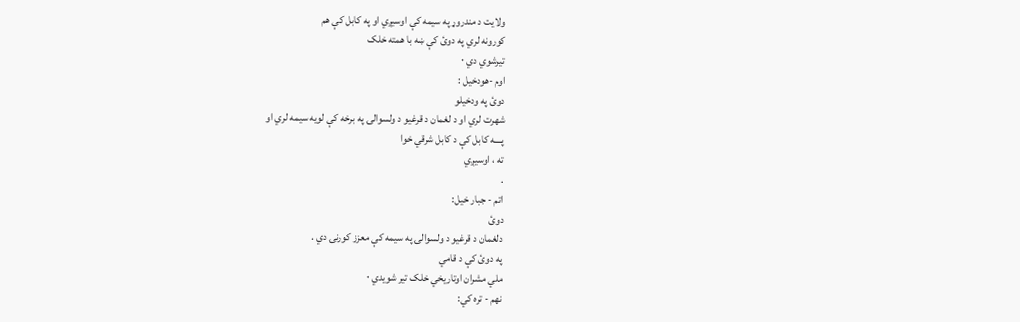ولایت د مندروړ په سیمه کې اوسیږي او په کابل کې هم
کورونه لري په دوئ کې ښه با همته خلک
تیرشوي دي ۰
اوم -هودخیل :
دوئ په ودخیلو
شهرت لري او د لغمان د قرغیو د ولسوالۍ په برخه کې لویه سیمه لري او
پــــه کابل کې د کابل شرقي خوا
ته ، اوسیږي
.
اتم - جبار خیل:
دوئ
دلغمان د قرغیو د ولسوالۍ په سیمه کې معزز کورنۍ دي .
په دوئ کې د قامي
ملي مشران اوتاریخي خلک تیر شویدي ۰
نهم - تره کي: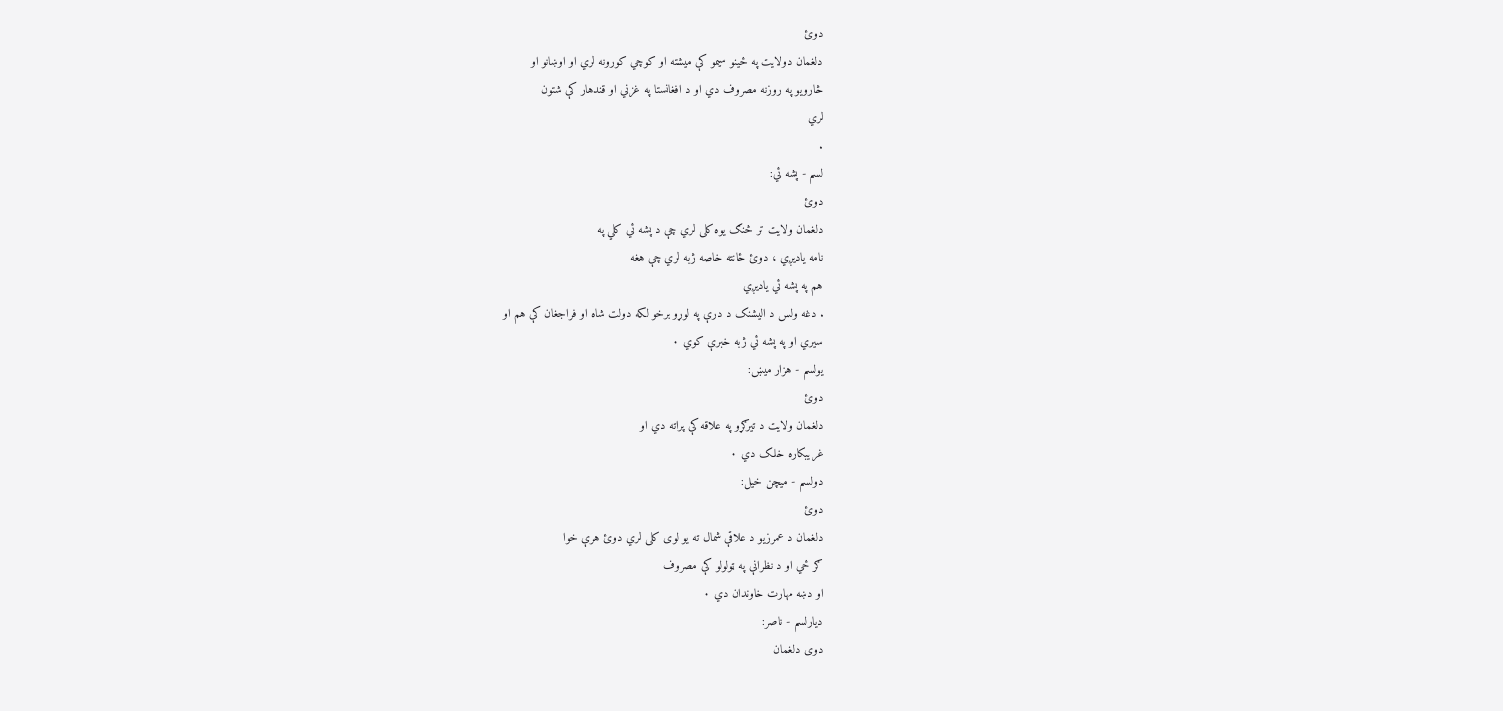دوئ
دلغمان دولایت په ځینو سیمو کې میشته او کوچي کورونه لري او اوښانو او
څارویو په روزنه مصروف دي او د افغانستا په غزني او قندهار کې شتون
لري
.
لسم - پشه ئي:
دوئ
دلغمان ولایت تر څنګ یوه کلی لري چې د پشه ئي کلي په
نامه یادیږي ، دوئ ځانته خاصه ژبه لري چې هغه
هم په پشه ئي یادیږي
. دغه ولس د الیشنک د درې په لوړو برخو لکه دولت شاه او فراجغان کې هم او
سیري او په پشه ئي ژبه خبرې کوي ۰
يولسم - هزار میښ:
دوئ
دلغمان ولایت د تیرګړو په علاقه کې پراته دي او
غریبکاره خلک دي ۰
دولسم - میچن خیل:
دوئ
دلغمان د عمرزیو د علاقې شمال ته یو لوی کلی لري دوئ هرې خوا
ګر ځي او د نظرانې په ټولولو کې مصروف
او دښه مهارت خاوندان دي ۰
دیارلسم - ناصر:
دوی دلغمان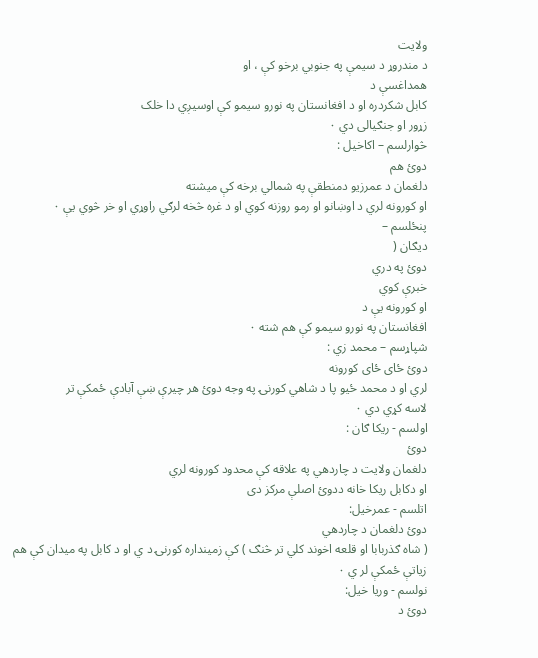ولایت
د مندروړ د سیمې په جنوبي برخو کې ، او
همداغسې د
کابل شکردره او د افغانستان په نورو سیمو کې اوسیږي دا خلک
زړور او جنګیالی دي ۰
څوارلسم – اکاخیل :
دوئ هم
دلغمان د عمرزیو دمنطقې په شمالي برخه کې میشته
او کورونه لري د اوښانو او رمو روزنه کوي او د غره څخه لرګي راوړي او خر څوي یې ۰
پنځلسم –
دیګان (
دوئ په دري
خبرې کوي
او کورونه یې د
افغانستان په نورو سیمو کې هم شته ۰
شپاړسم – محمد زي :
دوئ ځای ځای کورونه
لري او د محمد ځیو پا د شاهي کورنۍ په وجه دوئ هر چیرې ښې آبادې ځمکې تر
لاسه کړي دي ۰
اولسم - ریکا ګان :
دوئ
دلغمان ولایت د چاردهي په علاقه کې محدود کورونه لري
او دکابل ریکا خانه ددوئ اصلې مرکز دی
اتلسم - عمرخیل:
دوئ دلغمان د چاردهي
( شاه ګذربابا او قلعه اخوند کلي تر څنګ ) کې زمینداره کورنۍ د ي او د کابل په میدان کې هم
زیاتې ځمکې لر ي ۰
نولسم - وریا خیل:
دوئ د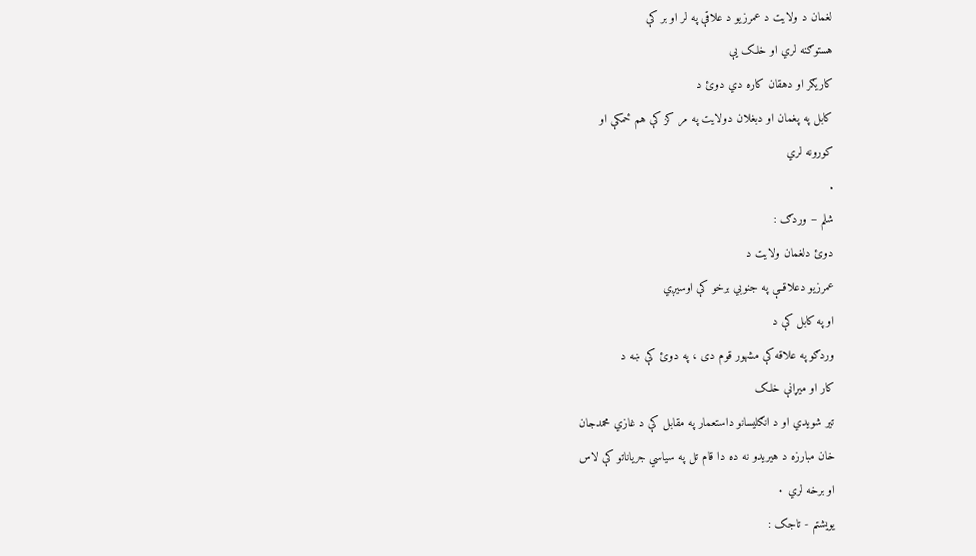لغمان د ولایت د عمرزیو د علاقې په لر او بر کې
هستوګنه لري او خلک یې
کاریګر او دهقان کاره دي دوئ د
کابل په پغمان او دبغلان دولایت په مر کز کې هم ځمکې او
کورونه لري
.
شلم – وردګ :
دوئ دلغمان ولایت د
عمرزیو دعلاقــې په جنوبي برخو کې اوسیږي
او په کابل کې د
وردګو په علاقه کې مشهور قوم دی ، په دوئ کې ښه د
کار او میړانې خلک
تیر شویدي او د انګلیسانو داستعمار په مقابل کې د غازي محمدجان
خان مبارزه د هیریدو نه ده دا قام تل په سیاسي جریاناتو کې لاس
او برخه لري ۰
یویشتم - تاجک :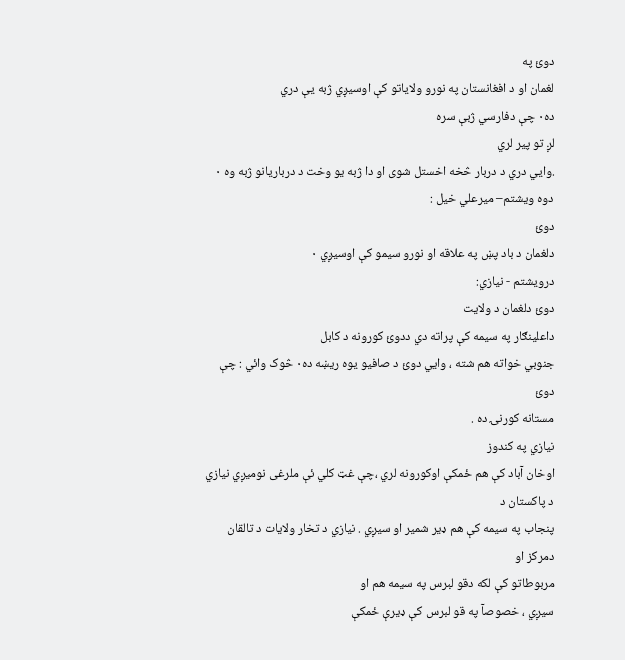دوئ په
لغمان او د افغانستان په نورو ولایاتو کې اوسیږي ژبه یې دري
ده۰ چې دفارسي ژبې سره
لږ تو پير لري
.وایي دري د دربار څخه اخستل شوی او دا ژبه یو وخت د درباریانو ژبه وه ۰
دوه ويشتم– میرعلي خيل :
دوئ
دلغمان د باد پښ په علاقه او نورو سیمو کې اوسیږي ۰
درويشتم - نیازي:
دوئ دلغمان د ولایت
داعلينګار په سیمه کې پراته دي ددوئ کورونه د کابل
جنوبي خواته هم شته ، وایي دوئ د صافیو یوه ریښه ده۰ څوک وائي : چې دوئ
مستانه کورنۍ ده .
نيازي په کندوز
اوخان آباد کې هم ځمکې اوکورونه لري ،چې غټ کلي ئې ملرغی نوميږي نيازي د پاکستان د
پنجاب په سيمه کې هم ډير شمير او سيږي . نيازي د تخار ولايات د تالقان دمرکز او
مربوطاتو کې لکه دقو لبرس په سيمه هم او
سيږي ، خصوصآ په قو لبرس کې ډيرې ځمکې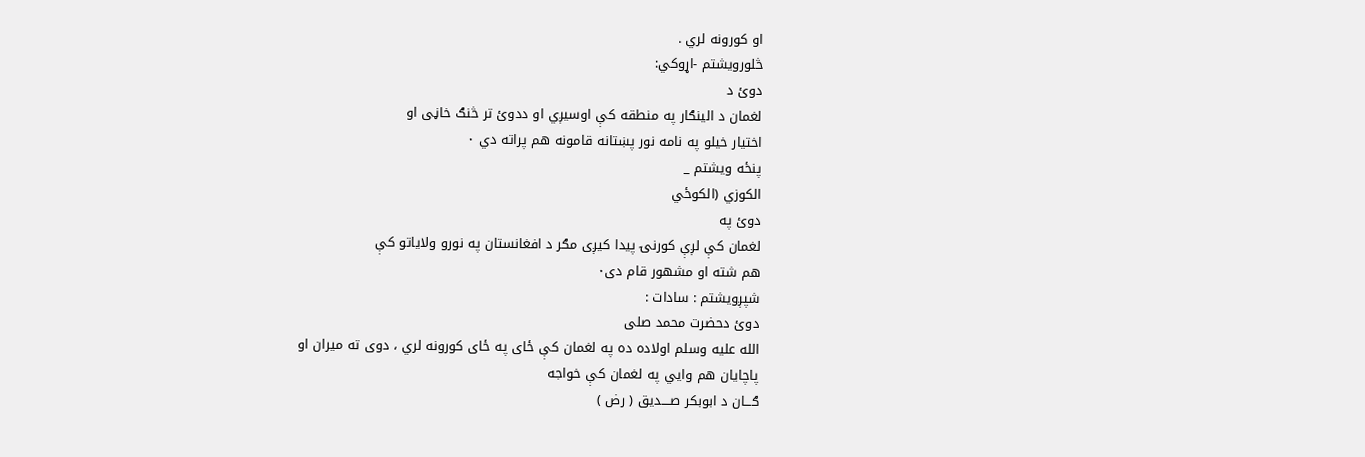او کورونه لري .
څلورويشتم -اړوکي:
دوئ د
لغمان د الینګار په منطقه کې اوسیږي او ددوئ تر څنګ خاڼی او
اختیار خیلو په نامه نور پښتانه قامونه هم پراته دي ۰
پنځه ويشتم _
الکوزي (الکوځي
دوئ په
لغمان کې لږې کورنۍ پیدا کیږی مګر د افغانستان په نورو ولایاتو کې
هم شته او مشهور قام دی۰
شپږويشتم : سادات :
دوئ دحضرت محمد صلی
الله علیه وسلم اولاده ده په لغمان کې ځای په ځای کورونه لري ، دوی ته میران او
پاچایان هم وایي په لغمان کې خواجه
ګـــان د ابوبکر صــــدیق ( رض )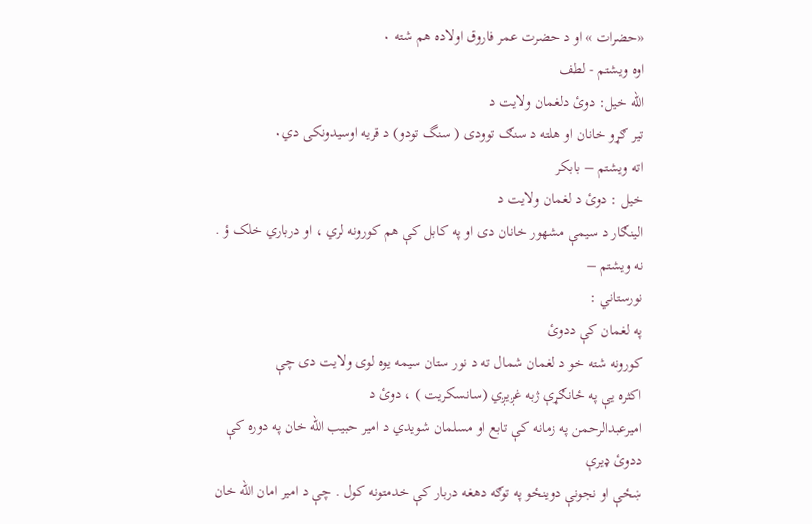«حضرات » او د حضرت عمر فاروق اولاده هم شته ۰
اوه ویشتم - لطف
الله خیل: دوئ دلغمان ولایت د
تیر ګړو خانان او هلته د سنګ توودی ( سنگ تودو) د قریه اوسیدونکی دي۰
اته ويشتم – بابکر
خيل : دوئ د لغمان ولایت د
الینګار د سیمې مشهور خانان دی او په کابل کې هم کورونه لري ، او درباري خلک ؤ .
نه ويشتم –
نورستاني :
په لغمان کې ددوئ
کورونه شته خو د لغمان شمال ته د نور ستان سیمه یوه لوی ولایت دی چې
اکثره یې په ځانګړې ژبه غږیږي (سانسکريت ) ، دوئ د
امیرعبدالرحمن په زمانه کې تابع او مسلمان شویدي د امیر حبیب الله خان په دوره کې
ددوئ ډيرې
ښځې او نجونې دوينځو په توګه دهغه دربار کې خدمتونه کول . چې د امیر امان الله خان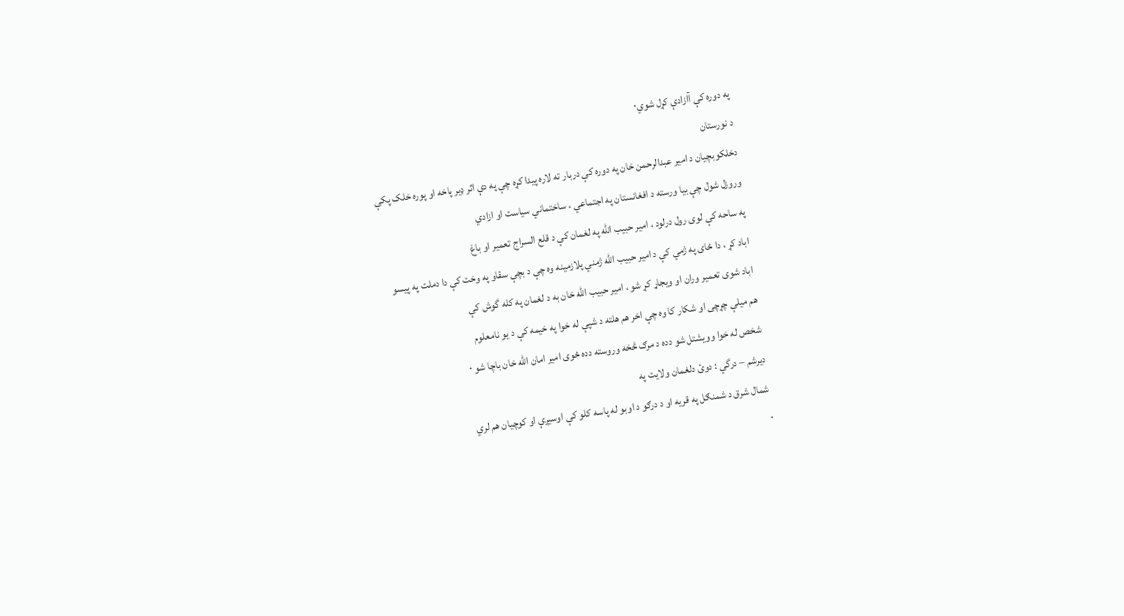په دوره کې آازادې کړل شوي۰
د نورستان
دخلکوبچیان د امیر عبدالرحمن خان په دوره کې دربار ته لاره پیدا کړه چې په دې اثر ډیر پاخه او پوره خلک پکې
وروزل شول چې بیا ورسته د افغانستان په اجتماعي ، ساختماني سیاست او ازادي
په ساحه کې لوی رول درلود ، امیر حبيب الله په لغمان کې د قلع السراج تعمیر او باغ
اباد کړ ، دا ځای په ژمي کې د امير حبيب الله ژمني پلازمينه وه چې د بچې سقاو په وخت کې دا دملت په پیسو
اباد شوی تعمیر وران او ویجاړ کړ شو ، امیر حبیب الله خان به د لغمان په کله گوش کې
هم میلې چړچی او شکار کا وه چې اخر هم هلته د شپې له خوا په خیمه کې د یو نامعلوم
شخص له خوا وویشتل شو دده د مرګ څخه وروسته دده ځوی امیر امان الله خان باچا شو ۰
ديرشم – درگي : دوئ دلغمان ولایت په
شمال شرق د شمنګل په قریه او د درګو د اوبو له پاسه کلو کې اوسیږې او کوچیان هم لري
۰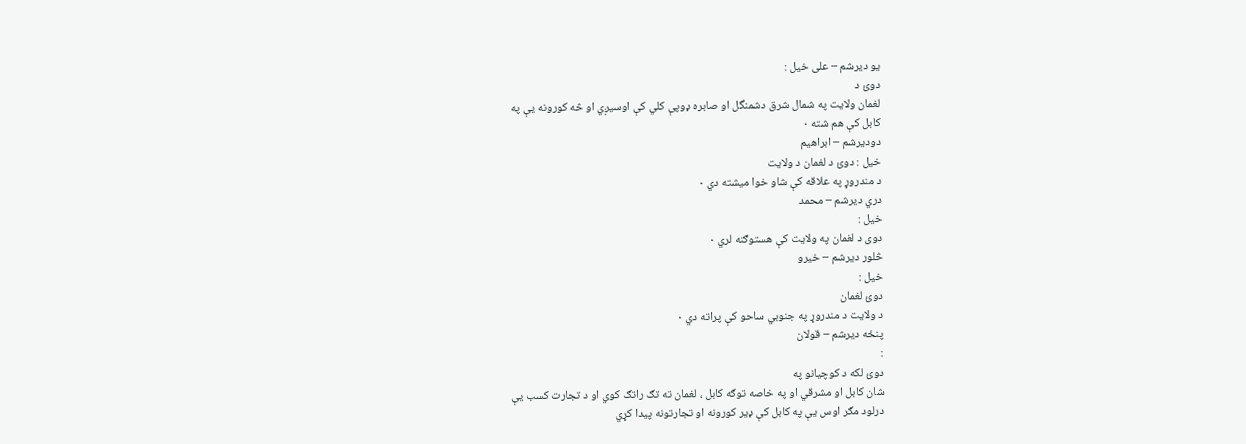يو ديرشم – على خيل :
دوئ د
لغمان ولايت په شمال شرق دشمنگل او صابره ډوپې کلي کې اوسیږي او څه کورونه یې په
کابل کې هم شته ۰
دوديرشم – ابراهيم
خيل : دوئ د لغمان د ولایت
د مندروړ په علاقه کې شاو خوا میشته دي ۰
دري ديرشم – محمد
خيل :
دوی د لغمان په ولایت کې هستوګنه لري ۰
څلور ديرشم – خيرو
خيل :
دوئ لغمان
د ولایت د مندروړ په جنوبي ساحو کې پراته دي ۰
پنځه ديرشم – قولان
:
دوئ لکه د کوچیانو په
شان کابل او مشرقي او په خاصه توګه کابل ، لغمان ته تګ راتګ کوي او د تجارت کسب یې
درلود مګر اوس یې په کابل کې ډیر کورونه او تجارتونه پیدا کړي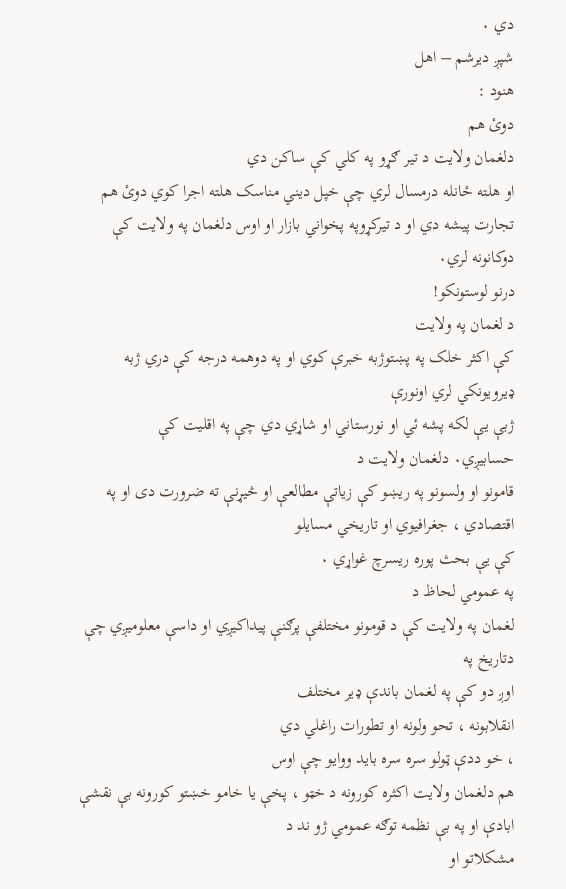دي ۰
شپږ ديرشم – اهل
هنود :
دوئ هم
دلغمان ولایت د تیر ګړو په کلي کې ساکن دي
او هلته ځانله درمسال لري چې خپل دیني مناسک هلته اجرا کوي دوئ هم
تجارت پیشه دي او د تیرکړوپه پخواني بازار او اوس دلغمان په ولایت کې دوکانونه لري۰
درنو لوستونکو!
د لغمان په ولایت
کې اکثر خلک په پښتوژبه خبرې کوي او په دوهمه درجه کې دري ژبه ډیرویونکي لري اونورې
ژبې یې لکه پشه ئي او نورستاني او شاړي دي چې په اقلیت کې
حسابیږي۰ دلغمان ولایت د
قامونو او ولسونو په ریښو کې زیاتې مطالعې او څیړنې ته ضرورت دی او په اقتصادي ، جغرافیوي او تاریخي مسایلو
کې یې بحث پوره ریسرچ غواړي ۰
په عمومي لحاظ د
لغمان په ولایت کې د قومونو مختلفې پرګنې پیداکیږي او داسې معلومیږي چې دتاریخ په
اوږ دو کې په لغمان باندې ډیر مختلف
انقلابونه ، تحو ولونه او تطورات راغلي دي
، خو ددې ټولو سره سره باید ووایو چې اوس
هم دلغمان ولایت اکثره کورونه د خټو ، پخې یا خامو خښتو کورونه بې نقشې
ابادې او په بې نظمه توګه عمومي ژو ند د
مشکلاتو او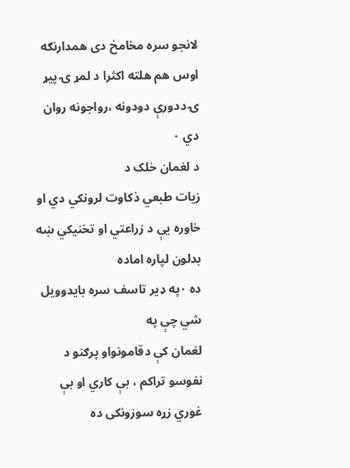لانجو سره مخامخ دی همدارنګه اوس هم هلته اکثرا د لمړ ۍ پیړ ۍ ددورې دودونه ،رواجونه روان دي ۰
د لغمان خلک د
زیات طبعي ذکاوت لرونکي دي او خاوره یې د زراعتي او تخنیکي ښه بدلون لپاره اماده
ده ۰په ډیر تاسف سره بایدوویل شي چې په
لغمان کې دقامونواو پرګنو د نفوسو تراکم ، بې کاري او بې غوري زړه سوزونکی ده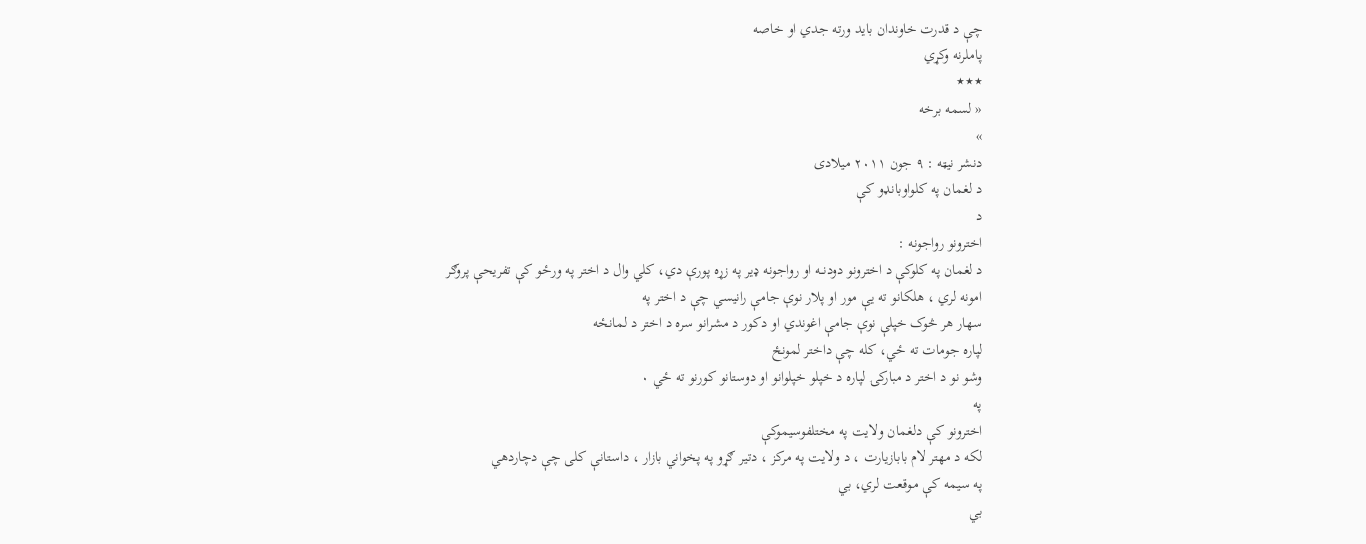چې د قدرت خاوندان باید ورته جدي او خاصه
پاملرنه وکړي
٭٭٭
« لسمه برخه
»
دنشر نیټه : ۹ جون ۲۰۱۱ میلادی
د لغمان په کلواوبانډو کې
د
اخترونو رواجونه :
د لغمان په کلوکې د اخترونو دودنــه او رواجونه ډیر په زړه پورې دي، کلي وال د اختر په ورځو کې تفریحې پروګر
امونه لري ، هلکانو ته یې مور او پلار نوې جامې رانیسي چې د اختر په
سهار هر څوک خپلې نوې جامې اغوندي او دکور د مشرانو سره د اختر د لمانځه
لپاره جومات ته ځي، کله چې داختر لمونځ
وشو نو د اختر د مبارکۍ لپاره د خپلو خپلوانو او دوستانو کورنو ته ځي ۰
په
اخترونو کې دلغمان ولایت په مختلفوسیموکې
لکه د مهتر لام بابازیارت ، د ولایت په مرکز ، دتیر ګړو په پخواني بازار ، داستانې کلی چې دچاردهي
په سیمه کې مـوقعت لري، بي
بي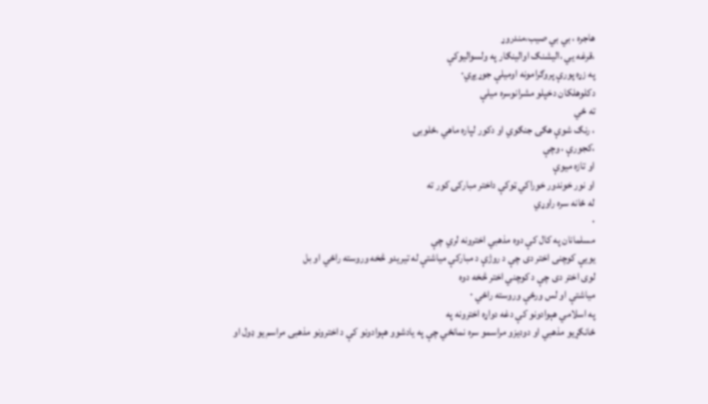هاجره ، بي بي صيب،مندروړ
،قرغه یي ،الیشنګ اوالینګار په ولسوالیوکې
په زړه پورې پروګرامونه اومیلې جوړیږي۰
دکلوهلکان دخپلو مشرانوسره میلې
ته ځي
، رنګ شوې هګۍ جنګوي او دکور لپاره ماهي ،ځلوبۍ
،کجورې ، وچې
او تازه میوې
او نور خوندور خوراکي ټوکې داختر مبارکۍ کور ته
له ځانه سره راوړي
۰
مسلمانان په كال كې دوه مذهبي اخترونه لري چې
يويې كوچنى اختر دى چې د روژې د مباركې مياشتې له تيريدو څخه وروسته راځي او بل
لوى اختر دى چې د كوچني اختر څخه دوه
مياشتې او لس ورځې وروسته راځي ۰
په اسلامي هېوادونو كې دغه دواړه اخترونه په
ځانګړيو مذهبي او دوديزو مراسمو سره نمانځي چې په يادشوو هېوادونو كې د اخترونو مذهبى مراسم يو ډول او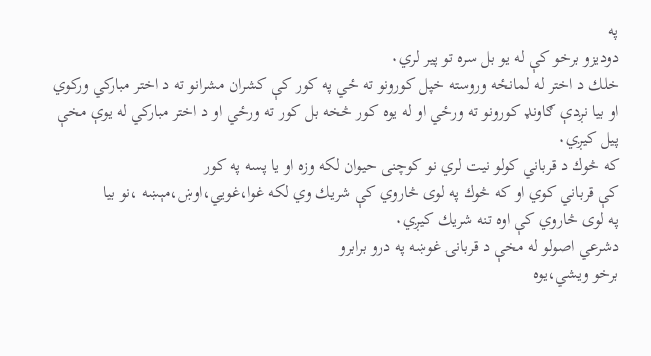په
دوديزو برخو كې له يو بل سره تو پير لري۰
خلك د اختر له لمانځه وروسته خپل كورونو ته ځي په كور كې كشران مشرانو ته د اختر مباركي وركوي
او بيا نږدې ګاونډ كورونو ته ورځي او له يوه كور څخه بل كور ته ورځي او د اختر مباركي له يوې مخې
پيل كيږي۰
كه څوك د قرباني كولو نيت لري نو كوچنی حيوان لكه وزه او يا پسه په كور
كې قرباني كوي او كه څوك په لوى څاروي كې شريك وي لكه غوا،غويي،اوښ،مېښه ،نو بيا
په لوى څاروي كې اوه تنه شريك كيږي۰
دشرعي اصولو له مخې د قربانۍ غوښه په درو برابرو
برخو ويشي،يوه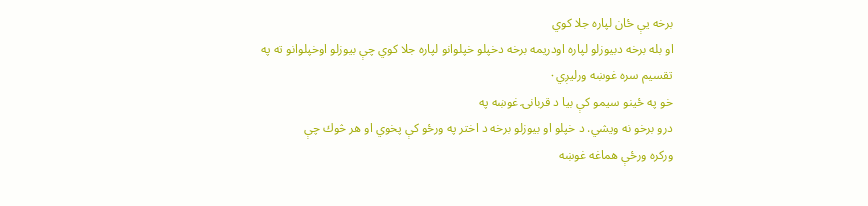برخه يې ځان لپاره جلا كوي
او بله برخه دبيوزلو لپاره اودريمه برخه دخپلو خپلوانو لپاره جلا كوي چې بيوزلو اوخپلوانو ته په
تقسيم سره غوښه ورليږي۰
خو په ځينو سيمو كې بيا د قربانۍ غوښه په
درو برخو نه ويشي. د خپلو او بيوزلو برخه د اختر په ورځو كې پخوي او هر څوك چې
وركره ورځې هماغه غوښه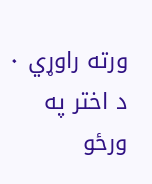ورته راوړي ۰ د اختر په ورځو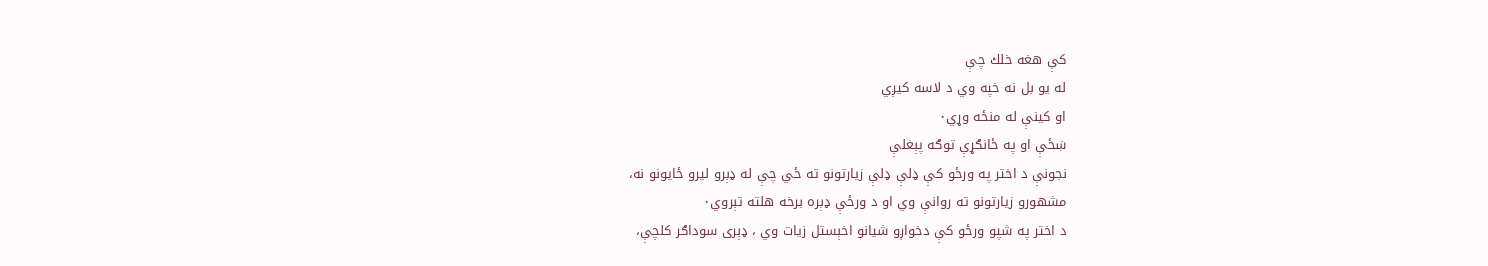كې هغه خلك چې
له يو بل نه خپه وي د لاسه كيږي
او كينې له منځه وړي۰
ښځې او په ځانګړې توګه پېغلې
نجونې د اختر په ورځو كې ډلې ډلې زيارتونو ته ځي چې له ډېرو ليرو ځايونو نه،
مشهورو زيارتونو ته روانې وي او د ورځې ډېره برخه هلته تېروي۰
د اختر په شپو ورځو كې دخواږو شيانو اخېستل زيات وي ، ډېرى سوداګر كلچې،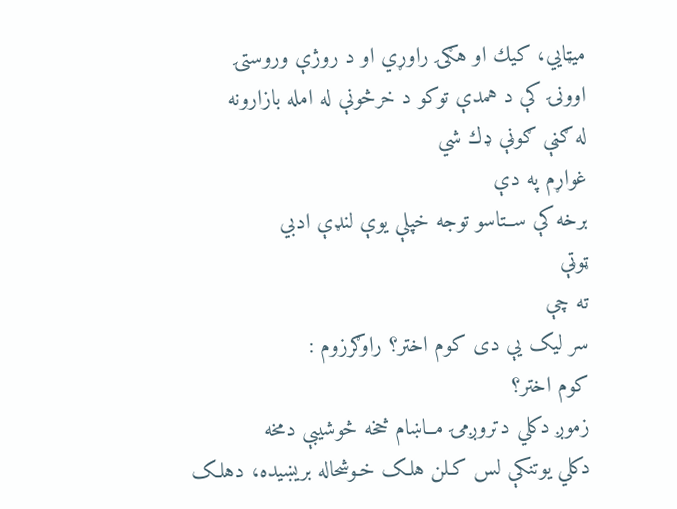ميټايي، كيك او هګۍ راوړي او د روژې وروستۍ
اوونۍ كې د همدې توكو د خرڅونې له امله بازارونه
له ګڼې ګوڼې ډك شي
غواړم په دې
برخه کې ســتاسو توجه خپلې یوې لنډې ادبي
ټوټې
ته چې
سر لیک یې دی کوم اختر؟ راوګرزوم :
کوم اختر؟
زموږ دکلي دتروږمۍ مــاښام څخه څوشيبې دمخه
دکلي يوتنكې لس کـلن هلک خـوشحاله بريښيده، دهلک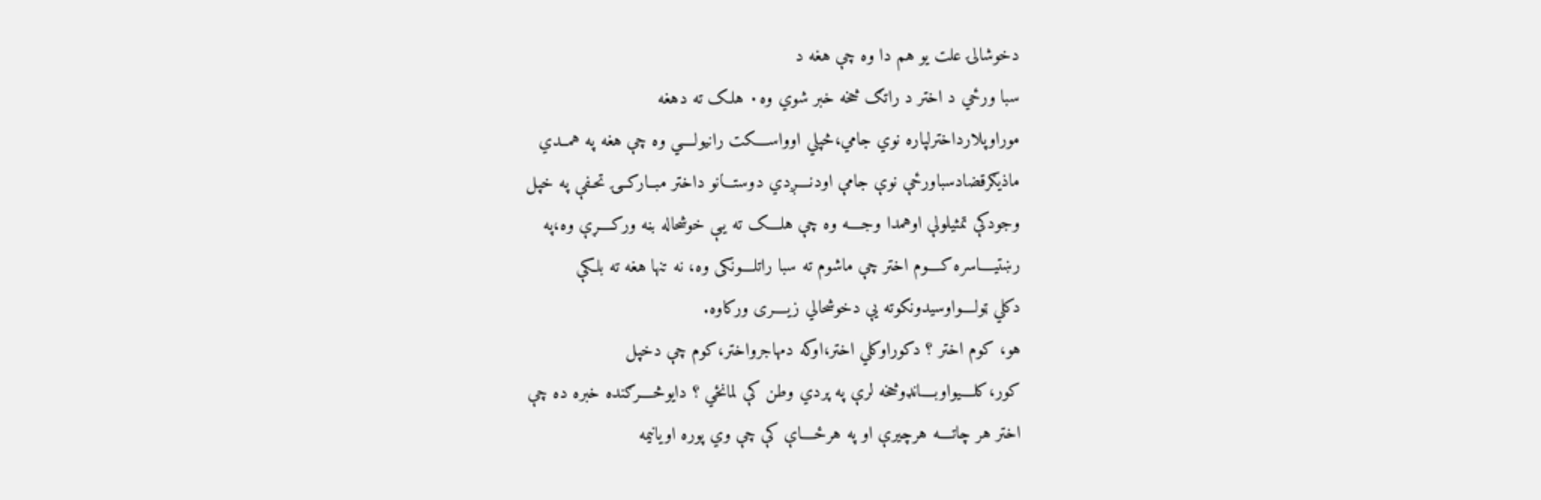دخوشالۍ علت يو هم دا وه چې هغه د
سبا ورځي د اختر د راتګ څخه خبر شوي وه۰ هلک ته دهغه
موراوپلارداخترلپاره نوي جامي،څپلي اوواســــکت رانيولــــي وه چې هغه په همــدي
ماذيګرقضادسباورځې نوې جامې اودنــــږدي دوستـــانو داختر مبــاركــۍ تحـفې په خپل
وجودكې تمثيلولې اوهمدا وجــــه وه چې هلــــک ته يـې خوشحاله بڼه ورکــــړې وه،په
رښتيــــاسره کــــوم اختر چې ماشوم ته سبا راتلــــونكى وه، نه تنها هغه ته بلکې
دکلي ټولــــواوسيدونکوته يې دخوشحالي زيــــرى ورکاوه.
هو، کوم اختر ؟ دکوراوکلي اختر،اوکه دمهاجرواختر،کوم چې دخپل
کور،کلــــيواوبــــانډوڅخه لرې په پردي وطن كې لمانځي ؟ دايوڅــــرګنده خبره ده چې
اختر هر چاتــــه هرچيرې او په هرځــــاې كې چې وي پوره اويانيمه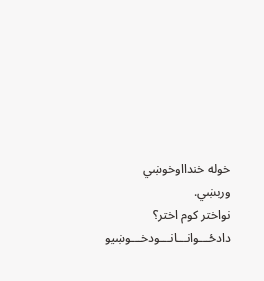خوله خندااوخوښي
وربښي.
نواختر کوم اختر؟
دادځـــوانـــانـــودخـــوښیو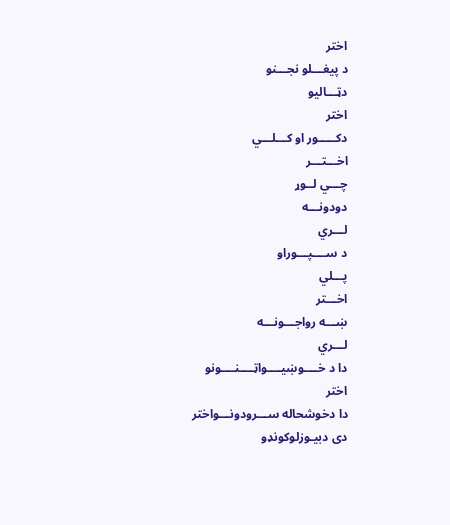اختر
د پیغـــلو نجـــنو
دټـــالیو
اختر
دکـــــور او کـــلـــي
اخـــتـــر
چـــي لــوړ
دودونـــه
لـــري
د ســــپـــوراو
پـــلي
اخـــتر
ښـــه رواجـــونـــه
لـــري
دا د خــــوښیــــواټــــنــــونو
اختر
دا دخوشحاله ســـرودونـــواختر
دی دبیـوزلوکونډو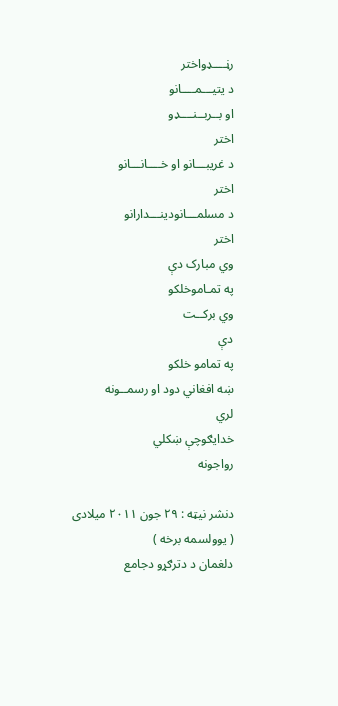رڼــــډواختر
د یتیـــمــــانو
او بــربــنــــډو
اختر
د غریبـــانو او خــــانـــانو
اختر
د مسلمـــانودینـــدارانو
اختر
وي مبارک دې
په تمـاموخلکو
وي برکــت
دې
په تمامو خلکو
ښه افغاني دود او رسمــونه
لري
خدایګوچې ښکلي
رواجونه

دنشر نیټه : ۲۹ جون ۲۰۱۱ میلادی
( یوولسمه برخه )
دلغمان د دترګړو دجامع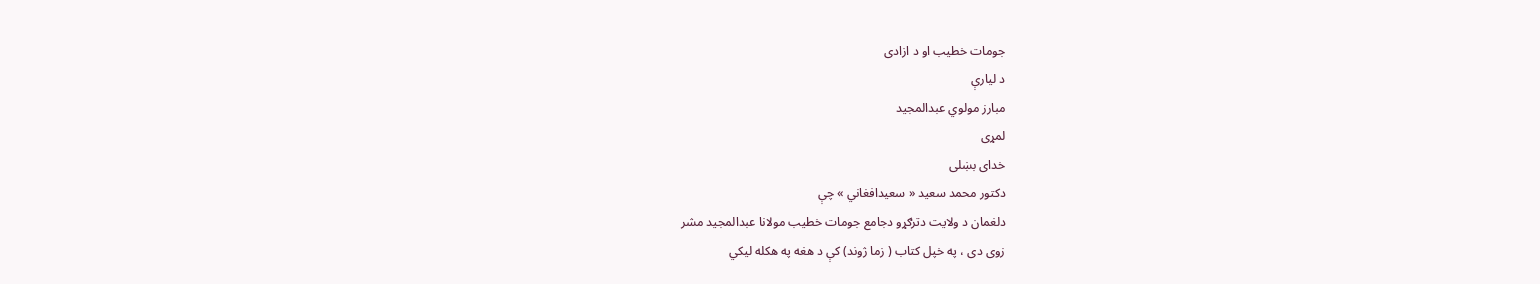جومات خطیب او د ازادی
د لیارې
مبارز مولوي عبدالمجید
لمړی
خدای بښلی
دکتور محمد سعید « سعیدافغاني » چې
دلغمان د ولایت دترګړو دجامع جومات خطیب مولانا عبدالمجید مشر
زوی دی ، په خپل کتاب ( زما ژوند) کې د هغه په هکله لیکي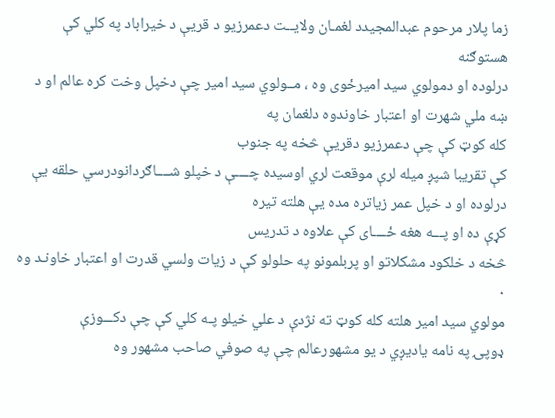زما پلار مرحوم عبدالمجیدد لغمـان ولایــت دعمرزیو د قریې د خیراباد په کلي کې هستوګنه
درلوده او دمولوي سید امیرځوی وه ، مــولوي سید امیر چې دخپل وخت کره عالم او د ښه ملي شهرت او اعتبار خاوندوه دلغمان په
کله کوټ کې چې دعمرزیو دقریې څخه په جنوب
کې تقریبا شپږ میله لرې موقعت لري اوسیده چــــې د خپلو شــــاګردانودرسي حلقه یې
درلوده او د خپل عمر زیاتره مده یې هلته تیره
کړې ده او پـــه هغه ځــــای کې علاوه د تدریس
څخه د خلکود مشکلاتو او پربلمونو په حلولو کې د زیات ولسي قدرت او اعتبار خاونـد وه ۰
مولوي سید امیر هلته کله کوټ ته نژدې د علي خیلو پـه کلي کې چې دکـــوزې
ډوپۍ په نامه یادیږي د یو مشهورعالم چې په صوفي صاحب مشهور وه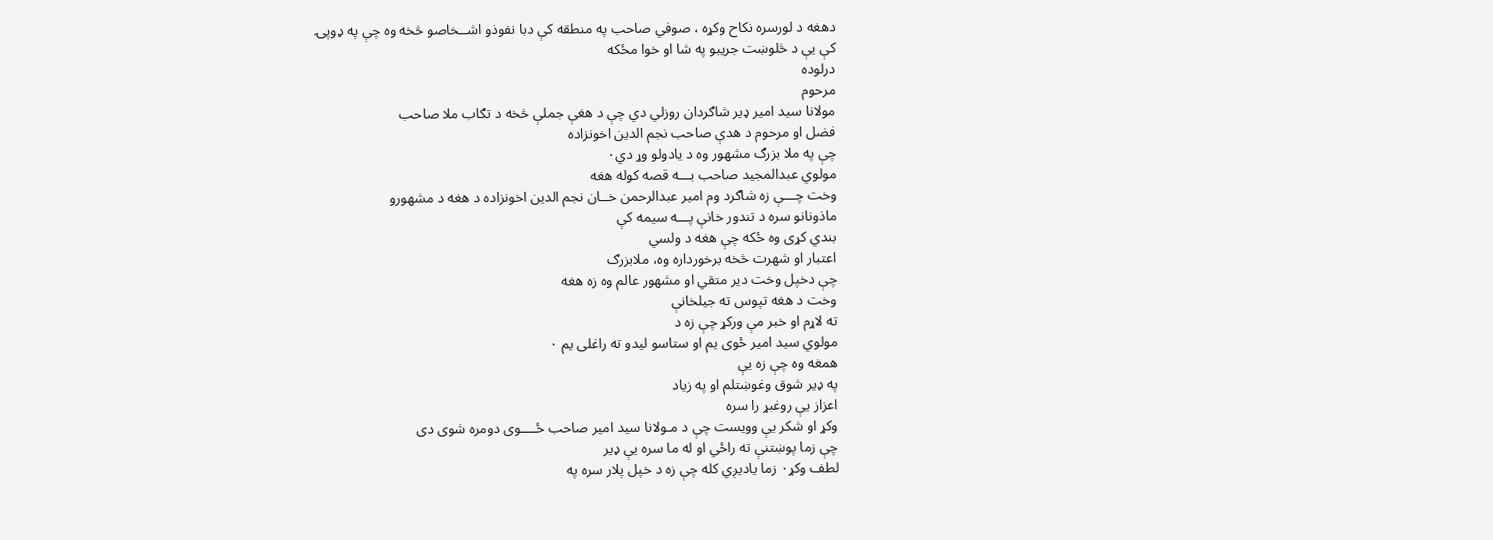دهغه د لورسره نکاح وکړه ، صوفي صاحب په منطقه کې دبا نفوذو اشــخاصو څخه وه چې په ډوپۍ
کې یې د څلوښت جریبو په شا او خوا مځکه
درلوده
مرحوم
مولانا سید امیر ډیر شاګردان روزلي دي چې د هغې جملې څخه د تګاب ملا صاحب
فضل او مرحوم د هدې صاحب نجم الدین اخونزاده
چې په ملا بزرګ مشهور وه د یادولو وړ دي۰
مولوي عبدالمجید صاحب بـــه قصه کوله هغه
وخت چـــې زه شاګرد وم امیر عبدالرحمن خــان نجم الدین اخونزاده د هغه د مشهورو
ماذونانو سره د تندور خانې پـــه سیمه کې
بندي کړی وه ځکه چې هغه د ولسي
اعتبار او شهرت څخه برخورداره وه، ملابزرګ
چې دخپل وخت دیر متقي او مشهور عالم وه زه هغه
وخت د هغه تپوس ته جیلخانې
ته لاړم او خبر مې ورکړ چې زه د
مولوي سید امیر ځوی یم او ستاسو لیدو ته راغلی یم ۰
همغه وه چې زه یې
په ډیر شوق وغوښتلم او په زیاد
اعزاز یې روغبړ را سره
وکړ او شکر یې وویست چې د مـولانا سید امیر صاحب ځــــوی دومره شوی دی
چې زما پوښتنې ته راځي او له ما سره یې ډیر
لطف وکړ۰ زما یادیږي کله چې زه د خپل پلار سره په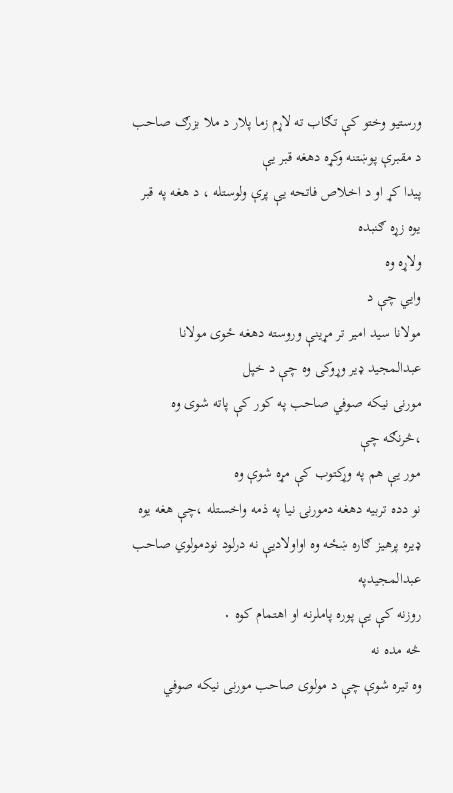ورستیو وختو کې تګاب ته لاړم زما پلار د ملا بزرګ صاحب د مقبرې پوښتنه وکړه دهغه قبر یې
پیدا کړ او د اخـلاص فاتحه یې پرې ولوستله ، د هغه په قبر یوه زړه ګنبده
ولاړه وه
وایي چې د
مولانا سید امیر تر مړینې وروسته دهغه ځوی مولانا
عبدالمجید ډیر وړوکی وه چې د خپل
مورنی نیکه صوفي صاحب په کور کې پاته شوی وه ،څرنګه چې
مور یې هم په وړکتوب کې مړه شوې وه
نو دده تربیه دهغه دمورنۍ نیا په ذمه واخستله ،چې هغه یوه ډیره پرهیز ګاره ښځه وه اواولادیې نه درلود نودمولوي صاحب عبدالمجیدپه
روزنه کې یې پوره پاملرنه او اهتمام کوه ۰
څه مده نه
وه تیره شوې چې د مولوی صاحب مورنی نیکه صوفي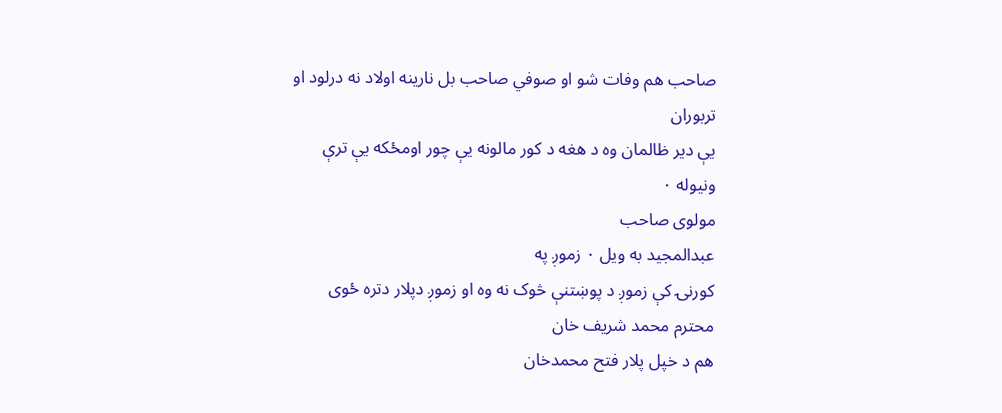صاحب هم وفات شو او صوفي صاحب بل نارینه اولاد نه درلود او تربوران
یې دیر ظالمان وه د هغه د کور مالونه یې چور اومځکه یې ترې ونیوله ۰
مولوی صاحب
عبدالمجید به ویل ۰ زموږ په
کورنۍ کې زموږ د پوښتنې څوک نه وه او زموږ دپلار دتره ځوی محترم محمد شریف خان
هم د خپل پلار فتح محمدخان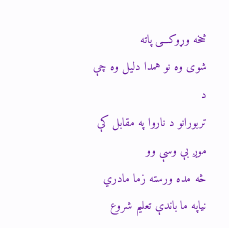څخه وړوکـــی پاته
شوی وه نو همدا دلیل وه چې د
تربورانو د ناروا په مقابل کې موږ بې وسې وو
څه مده ورسته زما مادري نیاپه ما باندې تعلیم شروع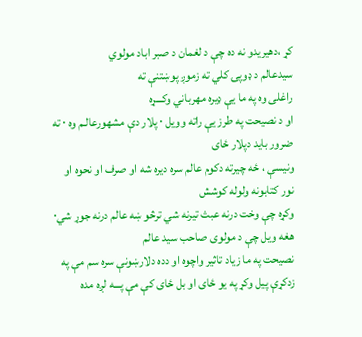کړ ،دهیریدو نه ده چې د لغمان د صبر اباد مولوي
سیدعالم د ډوپۍ کلي ته زموږ پوښتنې ته
راغلی وه په ما یې ډیره مهرباني وکـــړه
او د نصیحت په طرز یې راته وویل ۰ پلار دې مشهورعالـم وه ۰ ته ضرور باید دپلار ځای
ونیسې ، ځه چیرته دکوم عالم سره دیره شه او صرف او نحوه او نور کتابونه ولوله کوشش
وکړه چې وخت درنه عبث تیرنه شي ترڅو ښه عالم درنه جوړ شي۰
هغه ویل چې د مولوی صاحب سید عالم
نصیحت په ما زیاد تاثیر واچوه او دده دلارښونې سره سم مې په زدکړې پیل وکړ په یو ځای او بل ځای کې مې پـــه لږه مده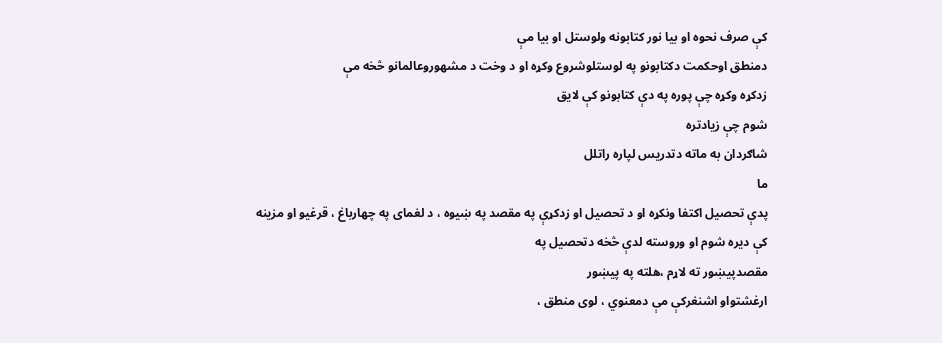کې صرف نحوه او بیا نور کتابونه ولوستل او بیا مې
دمنطق اوحکمت دکتابونو په لوستلوشروع وکړه او د وخت د مشهوروعالمانو څخه مې
زدکړه وکړه چې پوره په دې کتابونو کې لایق
شوم چې زیادتره
شاګردان به ماته دتدریس لپاره راتلل
ما
پدې تحصیل اکتفا ونکړه او د تحصیل او زدکړې په مقصد په ښیوه ، د لغمای په چهارباغ ، قرغیو او مزینه
کې دیره شوم او وروسته لدې څخه دتحصیل په
مقصدپیښور ته لاړم ،هلته په پیښور
ارغشتواو اشنغرکې مې دمعنوي ، لوی منطق ،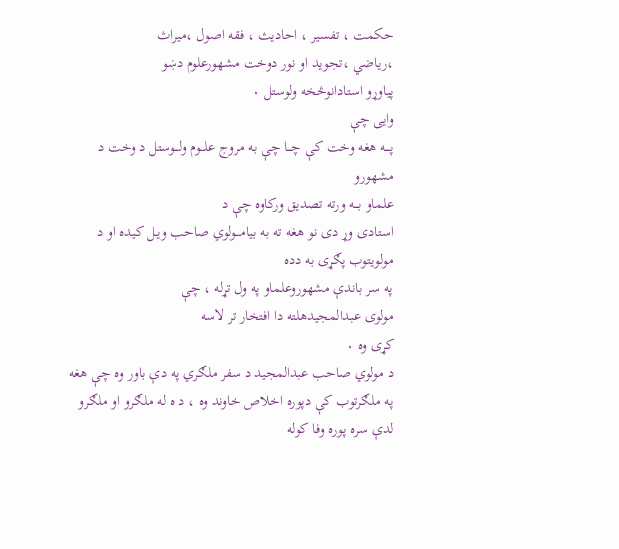حکمت ، تفسیر ، احادیث ، فقه اصول ،میراث
،ریاضي ،تجوید او نور دوخت مشهورعلوم دښو
پیاوړو استادانوڅخه ولوستل ۰
وایی چې
پـــه هغه وخت کې چـــا چې به مروج علـــوم ولـــوستل د وخت د مشهورو
علماو بـــه ورته تصدیق ورکاوه چې د
استادی وړ دی نو هغه ته به بیامـــولوي صاحب ویـل کیده او د مولویتوب پګړی به دده
په سر باندې مشهوروعلماو په ول تړله ، چې
مولوی عبدالمجیدهلته دا افتخار تر لاسه
کړی وه ۰
د مولوي صاحب عبدالمجید د سفر ملګري په دې باور وه چې هغه په ملګرتوب کې دپوره اخلاص خاوند وه ، د ه له ملګرو او ملګرو لدې سره پوره وفا کوله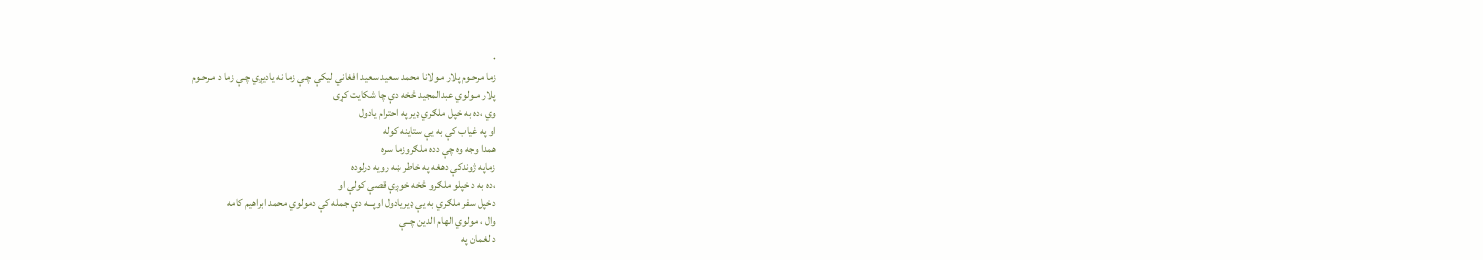۰
زما مرحـوم پلار مـولانا محمد سعید سعید افغاني لیکې چـې زما نه يادیږي چـې زما د مـرحـوم
پلار مـولوي عبدالمجید څخه دې چا شکایت کړی
وي ،ده به خپل ملګري ډیر په احترام یادول
او په غیاب کې به یې ستاینه کوله
همدا وجه وه چې دده ملګروزما سره
زماپه ژوندکې دهغه په خاطر ښه رویه درلوده
،ده به د خپلو ملګرو څخه خوږې قصې کولې او
دخپل سفر ملګري به یې ډیریادول اوپـــه دې جمله کې دمولوي محمد ابراهیم کامه
وال ، مولوي الهام الدین چــې
د لغمان په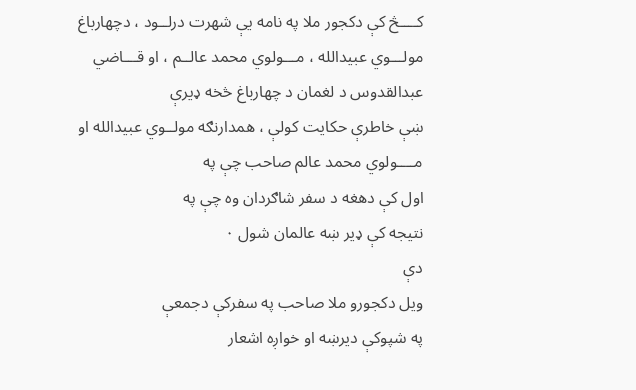کــــڅ کې دکجور ملا په نامه یې شهرت درلــود ، دچهارباغ مولـــوي عبیدالله ، مـــولوي محمد عالــم ، او قـــاضي عبدالقدوس د لغمان د چهارباغ څخه ډیرې
ښې خاطرې حکایت کولې ، همدارنګه مولــوي عبیدالله او مــــولوي محمد عالم صاحب چې په
اول کې دهغه د سفر شاګردان وه چې په
نتیجه کې ډیر ښه عالمان شول ۰
دې
ویل دکجورو ملا صاحب په سفرکې دجمعې
په شپوکې دیرښه او خواږه اشعار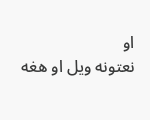او
نعتونه ویل او هغه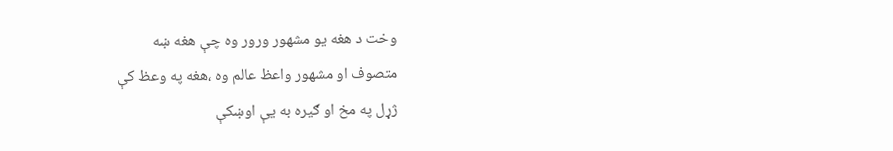وخت د هغه یو مشهور ورور وه چې هغه ښه
متصوف او مشهور واعظ عالم وه ،هغه په وعظ کې
ژړل په مخ او ګیره به یې اوښکې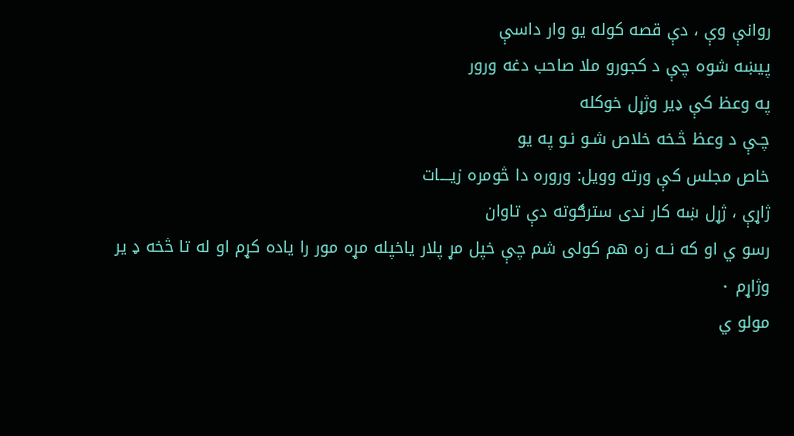روانې وې ، دې قصه کوله یو وار داسې
پیښه شوه چې د کجورو ملا صاحب دغه ورور
په وعظ کې ډیر وژړل خوکله
چـې د وعظ څـخه خلاص شـو نـو په يو
خاص مجلس کې ورته وویل: وروره دا څومره زیــــات
ژاړې ، ژړل ښه کار ندی سترګوته دې تاوان
رسو ي او که نــه زه هم کولی شم چې خپل مړ پلار یاخپله مړه مور را یاده کړم او له تا څخه ډ یر وژاړم ۰
مولو ي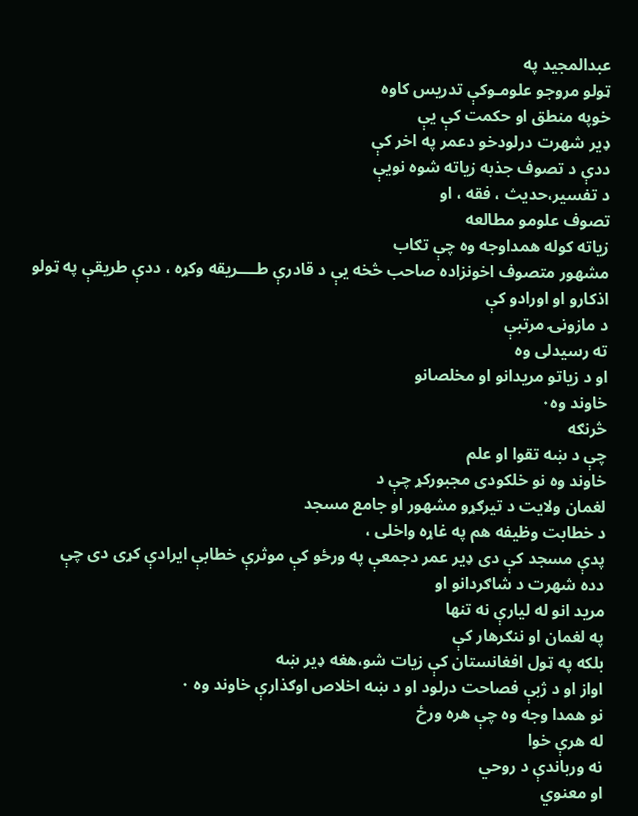عبدالمجید په
ټولو مروجو علومـوکې تدریس کاوه
خوپه منطق او حکمت کې یې
ډیر شهرت درلودخو دعمر په اخر کې
ددې د تصوف جذبه زیاته شوه نویې
د تفسیر،حدیث ، فقه ، او
تصوف علومو مطالعه
زیاته کوله همداوجه وه چې تګاب
مشهور متصوف اخونزاده صاحب څخه یې د قادرې طــــریقه وکړه ، ددې طریقې په ټولو
اذکارو او اورادو کې
د مازونۍ مرتبې
ته رسیدلی وه
او د زیاتو مریدانو او مخلصانو
خاوند وه٠
څرنګه
چې د ښه تقوا او علم
خاوند وه نو خلکودی مجبورکړ چې د
لغمان ولایت د تیرګړو مشهور او جامع مسجد
د خطابت وظیفه هم په غاړه واخلی ،
پدې مسجد کې دی ډیر عمر دجمعې په ورځو کې موثرې خطابې ایرادې کړی دی چې
دده شهرت د شاګردانو او
مرید انو له لیارې نه تنها
په لغمان او ننګرهار کې
بلکه په ټول افغانستان کې زیات شو،هغه ډیر ښه
اواز او د ژبې فصاحت درلود او د ښه اخلاص اوګذارې خاوند وه ۰
نو همدا وجه وه چې هره ورځ
له هرې خوا
نه ورباندې د روحي
او معنوي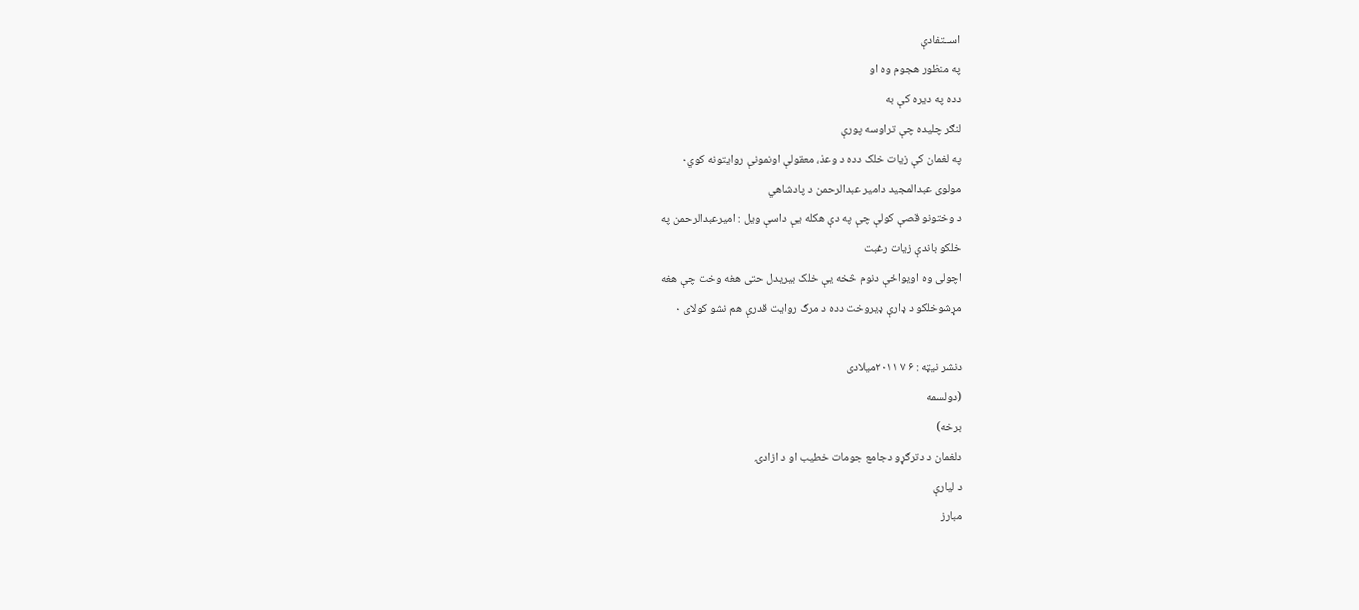اســتفادې
په منظور هجوم وه او
دده په دیره کې به
لنګر چلیده چې تراوسه پورې
په لغمان کې زیات خلک دده د وعذ، معقولې اونمونې روایتونه کوي۰
مولوی عبدالمجید دامیر عبدالرحمن د پادشاهي
د وختونو قصې کولې چې په دې هکله یې داسې ویل : امیرعبدالرحمن په
خلکو باندې زیات رغبت
اچولی وه اویواځې دنوم څخه یې خلک بیریدل حتی هغه وخت چې هغه
مړشوخلکو د ډارې ډیروخت دده د مرګ روایت قدرې هم نشو کولای ۰

دنشر نیټه : ۶ ۷ ۲۰۱۱میلادی
(دولسمه
برخه)
دلغمان د دترګړو دجامع جومات خطیب او د ازادۍ
د لیارې
مبارز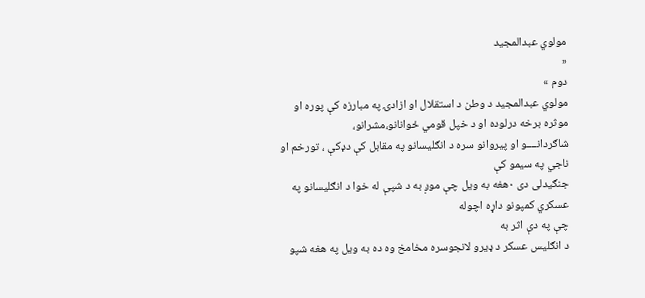مولوي عبدالمجید
«
دوم »
مولوي عبدالمجید د وطن د استقلال او ازادۍ په مبارزه کې پوره او موثره برخه درلوده او د خپل قومي ځوانانو،مشرانو،
شاګردانــــو او پیروانو سره د انګلیسانو په مقابل کې دډکې ، تورخم او ناجي په سیمو کې
جنګیدلی دی ۰هغه به ویل چې موږ به د شپې له خوا د انګلیسانو په
عسکري کمپونو داړه اچوله
چې په دې اثر به
د انګلیس عسکر د ډیرو لانجوسره مخامخ وه ده به ویل په هغه شپو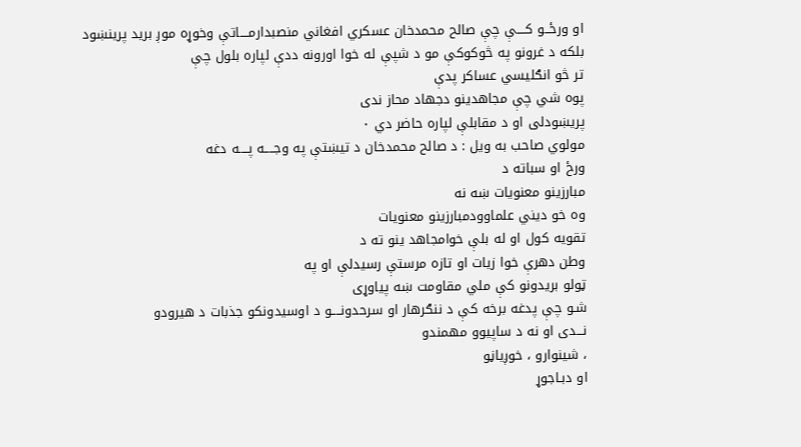او ورځــو کــــې چې صالح محمدخان عسکري افغاني منصبدارمــــاتې وخوړه موږ برید پرینښود
بلکه د غرونو په څوکوکې مو د شپې له خوا اورونه ددې لپاره بلول چې
تر څو انګلیسي عساکر پدې
پوه شي چې مجاهدینو دجهاد محاز ندی
پریښودلی او د مقابلې لپاره حاضر دي ۰
مولوي صاحب به ویل : د صالح محمدخان د تیښتې په وجــــه پــــه دغه
ورځ او سباته د
مبارزینو معنویات ښه نه
وه خو دیني علماوودمبارزینو معنویات
تقویه کول او له بلې خوامجاهد ینو ته د
وطن دهرې خوا زیات او تازه مرستې رسیدلې او په
ټولو بریدونو کې ملي مقاومت ښه پیاوړی
شـو چې پدغه برخه کې د ننګرهار او سرحدونــــو د اوسیدونکو جذبات د هیرودو
نـــدی او نه د ساپیوو مهمندو
، شینوارو ، خوږیاڼو
او دبـاجوړ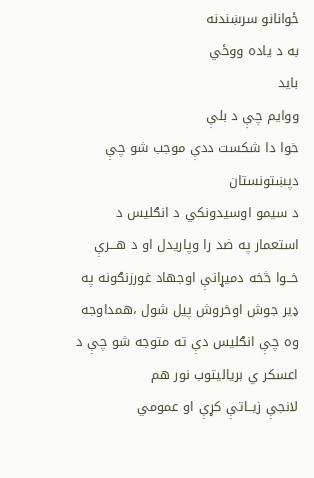ځوانانو سرښندنه
به د یاده ووځي
باید
ووایم چې د بلې
خوا دا شکست ددې موجب شو چې دپښتونستان
د سیمو اوسیدونکي د انګلیس د
استعمار په ضد را وپاریدل او د هـــرې خــوا څخه دمیړانې اوجهاد غورزنګونه په ډیر جوش اوخروش پیل شول ،همداوجه وه چې انګلیس دې ته متوجه شو چې د اعسکر ي بریالیتوب نور هم
لانجې زیــاتې کړې او عمومي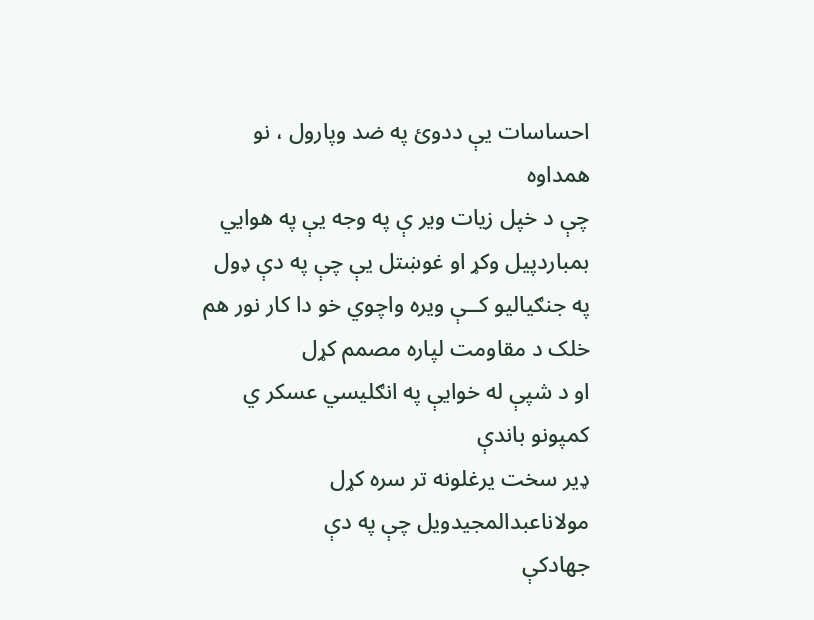احساسات یې ددوئ په ضد وپارول ، نو همداوه
چې د خپل زیات ویر ې په وجه یې په هوایي بمباردپیل وکړ او غوښتل یې چې په دې ډول په جنګیالیو کــې ویره واچوي خو دا کار نور هم خلک د مقاومت لپاره مصمم کړل
او د شپې له خوایې په انګلیسي عسکر ي کمپونو باندې
ډیر سخت یرغلونه تر سره کړل
مولاناعبدالمجیدویل چې په دې
جهادکې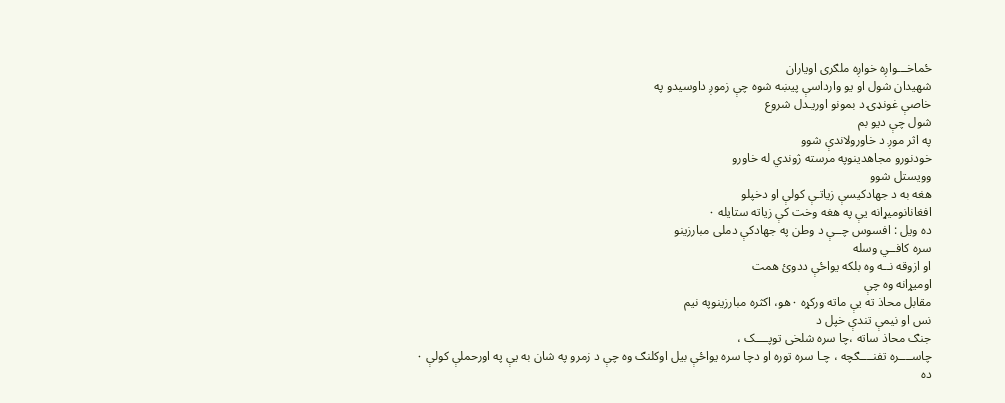ځماخـــواږه خواږه ملګری اویاران
شهیدان شول او یو وارداسې پیښه شوه چې زموږ داوسیدو په
خاصې غونډۍ د بمونو اوریـدل شروع
شول چې دیو بم
په اثر موږ د خاورولاندې شوو
خودنورو مجاهدینوپه مرسته ژوندي له خاورو
وویستل شوو
هغه به د جهادکیسې زیاتـې کولې او دخپلو
افغانانومیړانه یې په هغه وخت کې زیاته ستایله ۰
ده ویل : افسوس چــې د وطن په جهادکې دملی مبارزینو
سره کافــي وسله
او ازوقه نــه وه بلکه یواځې ددوئ همت
اومیړانه وه چې
مقابل محاذ ته یې ماته ورکړه ۰هو، اکثره مبارزینوپه نیم
نس او نیمې تندې خپل د
جنګ محاذ ساته ،چا سره شلخی توپــــک ،
چاســــره تفنــــګچه ، چـا سره توره او دچا سره یواځې بیل اوکلنګ وه چې د زمرو په شان به یې په اورحملې کولې ۰
ده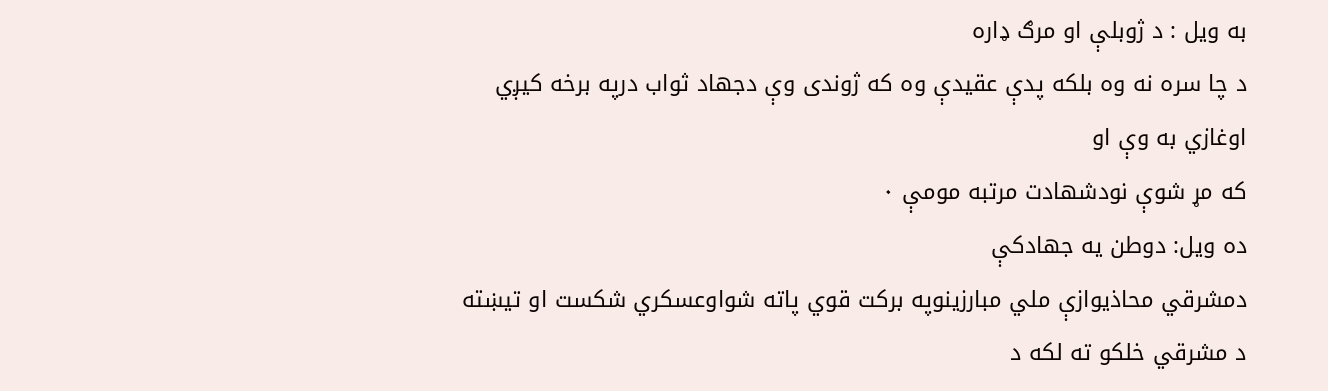به ویل : د ژوبلې او مرګ ډاره
د چا سره نه وه بلکه پدې عقیدې وه که ژوندی وې دجهاد ثواب درپه برخه کیږي
اوغازي به وې او
که مړ شوې نودشهادت مرتبه مومې ۰
ده ویل: دوطن يه جهادکې
دمشرقي محاذیوازې ملي مبارزینوپه برکت قوي پاته شواوعسکري شکست او تیښته
د مشرقي خلکو ته لکه د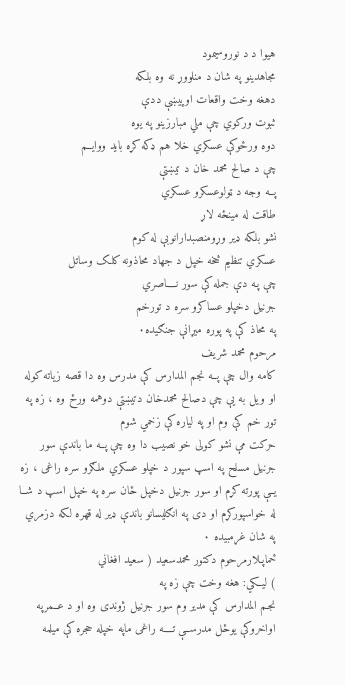هیوا د د نوروسیمود
مجاهدینو په شان د منلووړ نه وه بلکه
دهغه وخت واقعات اوپیښې ددې
ثبوت ورکوي چې ملي مبارزینو په یوه
دوه ورځوکې عسکري خلا هم ډکه کړه باید ووایــم
چې د صالح محمد خان د تیښتې
پــه وجه د ټولوعسکرو عسکري
طاقت له مینځه لاړ
نشو بلکه ډیر وړومنصبدارانوبې له کوم
عسکري تنظیم څخه خپل د جهاد محاذونه کلک وساتل
چې پـه دې جمله کې سور نــــاصري
جرنیل دخپلو عساکرو سره د تورخم
په محاذ کې په پوره میړانې جنګیده۰
مرحوم محمد شریف
کامه وال چې پــه نجم المدارس کې مدرس وه دا قصه زیاته کوله
او ویل به یې چې دصالح محمدخان دتیښتې دوهمه ورځ وه ، زه په تور خم کې وم او په لیاره کې زخمي شوم
حرکت مې نشو کولی خو نصیب دا وه چې پــه ما باندې سور جرنیل مسلح په اسپ سپور د خپلو عسکري ملګرو سره راغی ، زه یــې پورته کړم او سور جرنیل دخپل ځان سره په خپل اسپ د شــا له خواسپورکړم او دی په انګلیسانو باندې ډیر له قهره لکه دزمري
په شان غړمبیده ۰
ځماپـلارمرحوم دکتور محمدسعید ( سعید افغاني
) لیــکي: هغه وخت چې زه په
نجـم المدارس کې مدیر وم سور جرنیل ژوندی وه او د عــمرپه
اواخروکې یوځل مدرســې تــــه راغی ماپه خپله حجره کې میلمه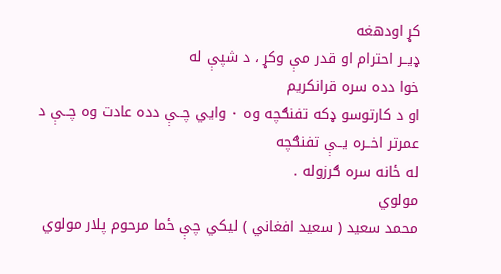کړ اودهغه
ډیــر احترام او قدر مې وکړ ، د شپې له
خوا دده سره قرانکریم
او د کارتوسو ډکه تفنګچه وه ۰ وایي چــې دده عادت وه چــې د عمرتر اخــره یــې تفنګچه
له ځانه سره ګرزوله .
مولوي
محمد سعید ( سعید افغاني ) لیکي چې ځما مرحوم پلار مولوي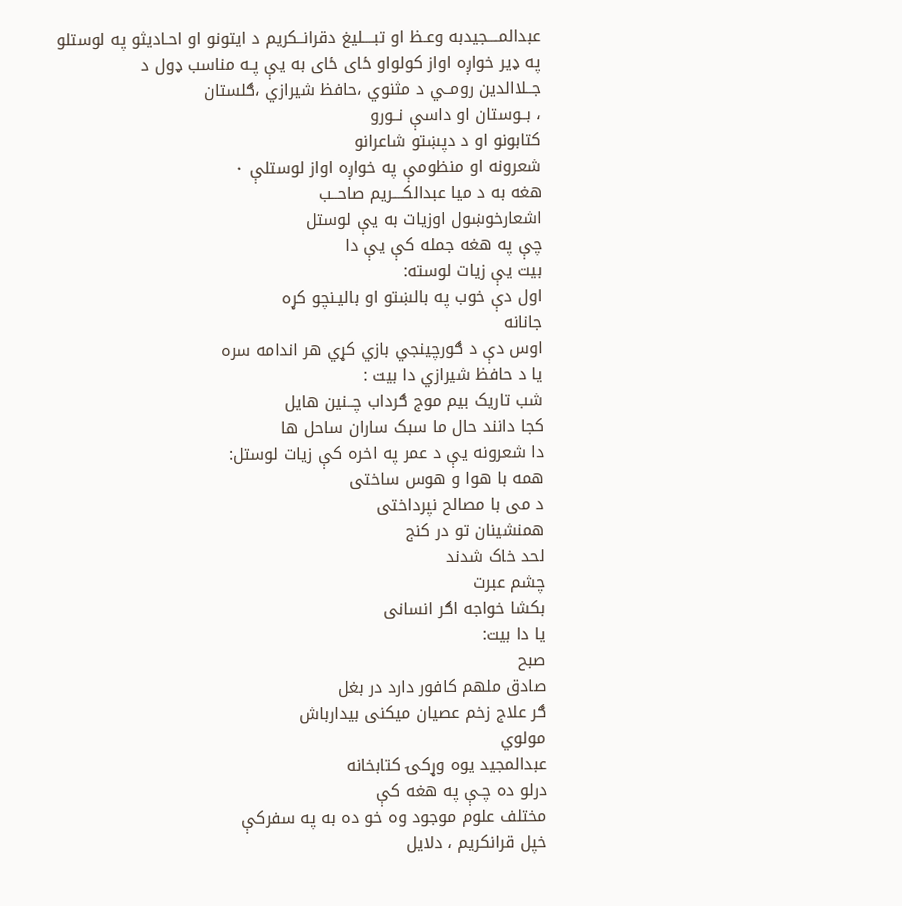عبدالمــــجیدبه وعـظ او تبــــلیغ دقرانــکریم د ایتونو او احـادیثو په لوستلو
په ډیر خواږه اواز کولواو ځای ځای به یې پـه مناسب ډول د
جــلاالدین رومــي د مثنوي ،حافظ شیرازي ،ګلستان
، بــوستان او داسې نــورو
کتابونو او د دپښتو شاعرانو
شعرونه او منظومې په خواږه اواز لوستلې ۰
هغه به د میا عبدالکــــریم صاحــب
اشعارخوښول اوزیات به یې لوستل
چې په هغه جمله کې یې دا
بیت یې زیات لوسته:
اول دې خوب په بالښتو او بالیـنچو کړه
جانانه
اوس دې د ګورچینجي بازي کړي هر اندامه سره
یا د حافظ شیرازي دا بیت :
شب تاریک بیم موج ګرداب چــنین هایل
کجا دانند حال ما سبک ساران ساحل ها
دا شعرونه یې د عمر په اخره کې زیات لوستل:
همه با هوا و هوس ساختی
د می با مصالح نپرداختی
همنشینان تو در کنج
لحد خاک شدند
چشم عبرت
بکشا خواجه اګر انسانی
یا دا بیت:
صبح
صادق ملهم کافور دارد در بغل
ګر علاج زخم عصیان میکنی بیدارباش
مولوي
عبدالمجید یوه وړکۍ کتابخانه
درلو ده چـې په هغه کې
مختلف علوم موجود وه خو ده به په سفرکې
خپل قرانکریم ، دلایل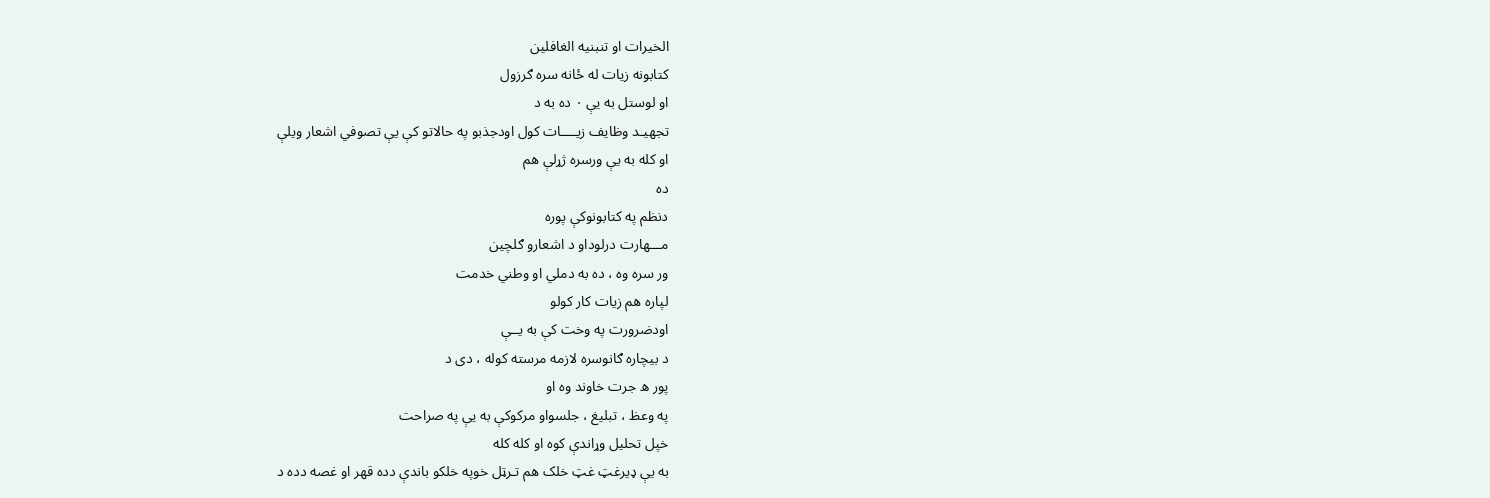الخیرات او تنبنیه الغافلین
کتابونه زیات له ځانه سره ګرزول
او لوستل به یې ۰ ده به د
تجهیـد وظایف زیــــات کول اودجذبو په حالاتو کې یې تصوفي اشعار ویلې
او کله به یې ورسره ژړلې هم
ده
دنظم په کتابونوکې پوره
مـــهارت درلوداو د اشعارو ګلچین
ور سره وه ، ده به دملي او وطني خدمت
لپاره هم زیات کار کولو
اودضرورت په وخت کې به یــې
د بیچاره ګانوسره لازمه مرسته کوله ، دی د
پور ه جرت خاوند وه او
په وعظ ، تبلیغ ، جلسواو مرکوکې به یې په صراحت
خپل تحلیل وړاندې کوه او کله کله
به یې ډیرغټ غټ خلک هم تـرټل خوپه خلکو باندې دده قهر او غصه دده د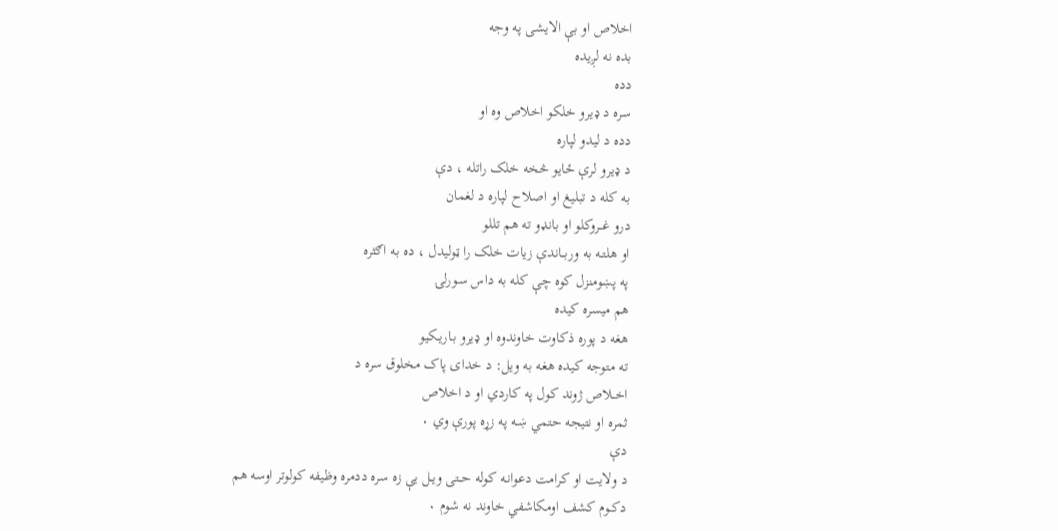اخلاص او بې الایشی په وجه
بده نه لږیده
دده
سره د ډیرو خلکو اخلاص وه او
دده د لیدو لپاره
د ډیرو لرې ځایو څخه خلک راتله ، دې
به کله د تبلیغ او اصلاح لپاره د لغمان
درو غــروکلو او بانډو ته هم تللو
او هلتـه به وربــاندې زیات خلک را ټولیدل ، ده به اګثره
په پښومنزل کوه چې کله به داس سـورلۍ
هم میسره کیده
هغه د پوره ذکاوت خاوندوه او ډیرو بـاریـکیو
ته متوجه کیده هغه به ویل: د خدای پاک مخلوق سره د
اخــلاص ژوند کول په کاردي او د اخلاص
ثمره او نتیجه حتمي ښـه په زړه پورې وي ۰
دې
د ولایت او کرامت دعوانـه کوله حــتی ویــل یې زه سره ددمره وظیفه کولوتر اوسه هم
دکــوم کشف اومکاشفي خاوند نه شوم ۰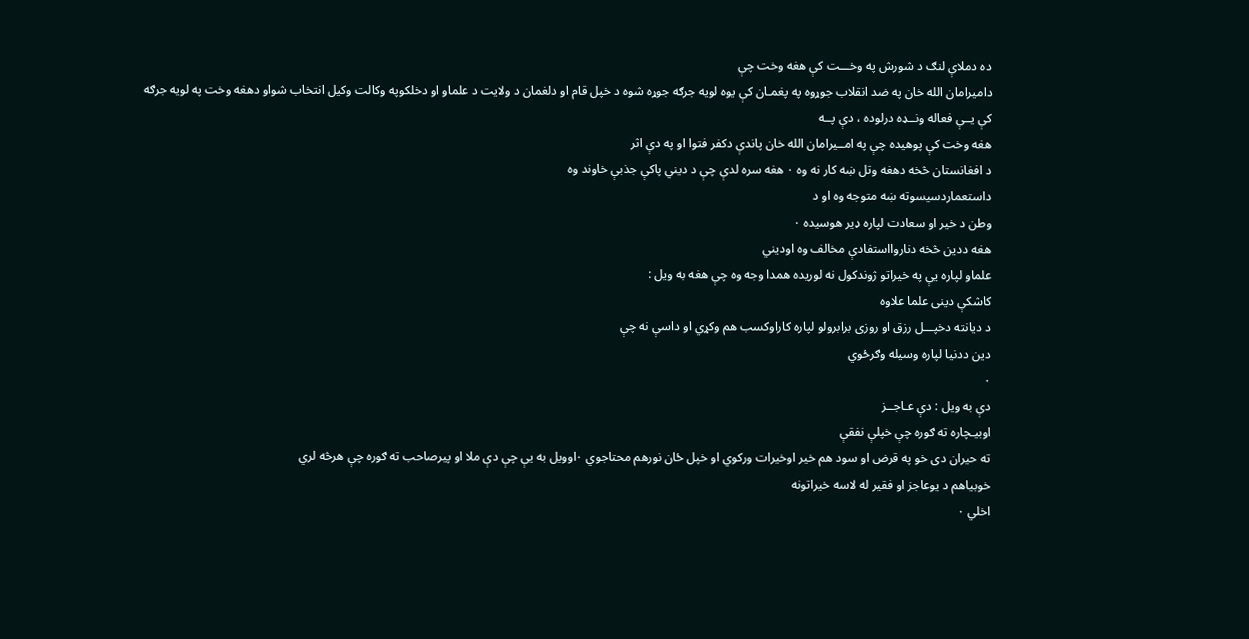ده دملاې لنګ د شورش په وخـــت کې هغه وخت چې
دامیرامان الله خان په ضد انقلاب جوړوه په پغمـان کې یوه لویه جرګه جوړه شوه د خپل قام او دلغمان د ولایت د علماو او دخلکوپه وکالت وکیل انتخاب شواو دهغه وخت په لویه جرګه
کې یــې فعاله ونــډه درلوده ، دې پــه
هغه وخت کې پوهیده چې په امــیرامان الله خان پاندې دکفر فتوا او په دې اثر
د افغانستان څخه دهغه وتل ښه کار نه وه ۰ هغه سره لدې چې د دیني پاکې جذبې خاوند وه
داستعماردسیسوته ښه متوجه وه او د
وطن د خیر او سعادت لپاره ډیر هوسیده ۰
هغه ددین څخه دناروااستفادې مخالف وه اودیني
علماو لپاره یې په خیراتو ژوندکول نه لوریده همدا وجه وه چې هغه به ویل :
کاشکې دینی علما علاوه
د دیانته دخپـــل رزق او روزی برابرولو لپاره کاراوکسب هم وکړي او داسې نه چې
دین ددنیا لپاره وسیله وګرځوي
۰
دې به ویل : دې عـاجــز
اوبیـچاره ته ګوره چې خپلې نفقې
ته حیران دی خو په قرض او سود هم خیر اوخیرات ورکوي او خپل ځان نورهم محتاجوي ۰اوویل به یې چې دې ملا او پیرصاحب ته ګوره چې هرڅه لري
خوبیاهم د یوعاجز او فقیر له لاسه خیراتونه
اخلي ۰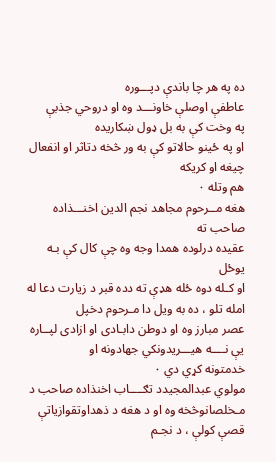ده په هر چا باندې دپـــوره
عاطفې اوصلې خاونـــد وه او دروحي جذبې
په وخت کې به بل ډول ښکاریده
او په ځینو حالاتو کې به ور څخه دتاثر او انفعال چیغه او کریکه
هم وتله ۰
هغه مــرحوم مجاهد نجم الدین اخنـــذاده صاحب ته
عقیده درلوده همدا وجه وه چې کال کې بـه یوځل
او کـله دوه ځله هډې ته دده قبر د زیارت دعا له امله تلو ، ده به ویل دا مـرحوم دخپل
عصر مبارز وه او دوطن دابـادی او ازادی لپــاره یې نــــه هیـــریدونکي جهادونه او
خدمتونه کړي دي ۰
مولوي عبدالمجیدد تګــــاب اخنذاده صاحب د مـخلصانوڅخه وه او د هغه د ذهداوتقوازیاتې قصې کولې ، د نجـم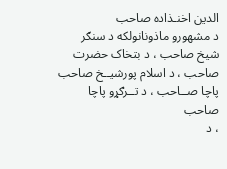الدین اخنـذاده صاحب
د مشهورو ماذونانولکه د سنګر شیخ صاحب ، د بتخاک حضرت صاحب ، د اسلام پورشیــخ صاحب
پاچا صــاحب ، د تــرګړو پاچا صاحب
، د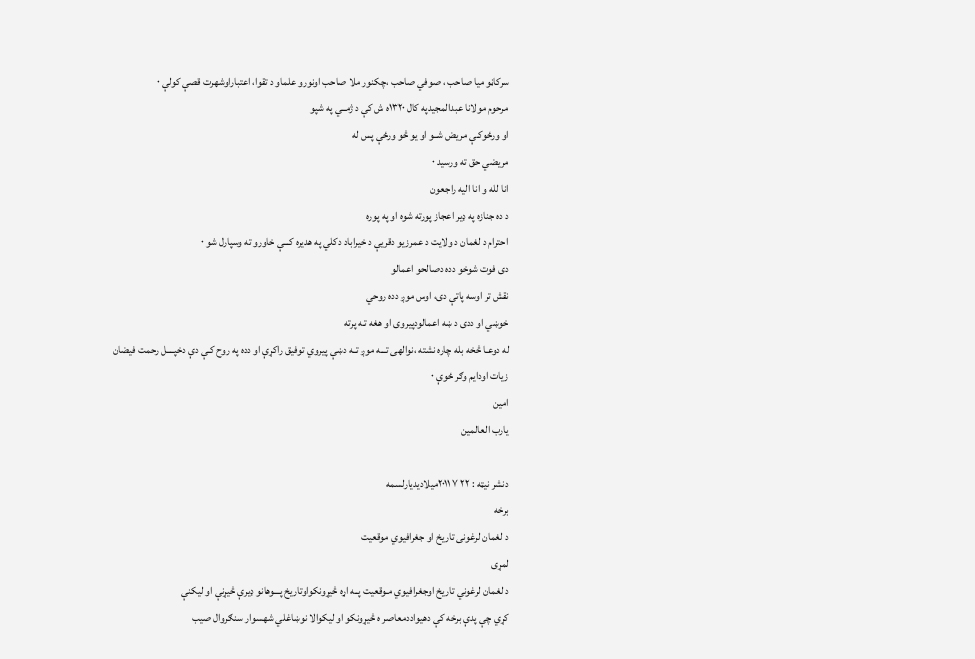سرکاڼو میا صاحب ، صوفي صاحب ،چکنور ملا صاحب اونورو علماو د تقوا، اعتباراوشهرت قصې کولې ۰
مرحوم مولانا عبدالمجیدپه کال ۱۳۲۰ه ش کې د ژمــي په شپو
او ورځوکـې مریض شــو او یو څو ورځې پس له
مریضي حق ته ورسید ۰
انا لله و انا الیه راجعون
د ده جنازه په ډیر اعجاز پورته شوه او په پوره
احترام د لغمان د ولایت د عمرزیو دقریې د خیراباد دکلي په هدیره کـــې خاورو ته وسپارل شو ۰
دی فوت شوخو دده دصالحو اعمالو
نقش تر اوسه پاتې دی، اوس موږ دده روحي
خوښي او ددی د ښه اعمالودپیروی او هغه تـه پرته
له دوعـا څخه بله چاره نشته ،نوالهی تـــه موږ تــه دښې پیروي توفیق راکړې او دده په روح کـې دې دخپــــل رحمت فیضان
زیات اودایم وګر ځوې ۰
امین
یارب العالمین

دنشر نیټه : ۲۲ ۷ ۲۰۱۱میلادیديارلسمه
برخه
د لغمان لرغونی تاریخ او جغرافیوي موقعیت
لمړی
د لغمان لرغوني تاریخ اوجغرافیوي مـوقعیت پــه اړه څيړونکواوتاريخ پـــوهانو ډیرې څيړنې او ليکنې
کړي چې پدې برخه کې دهيواددمعاصر ه څيړونکو او ليکوالا نوښاغلي شهسوار سنګروال صیب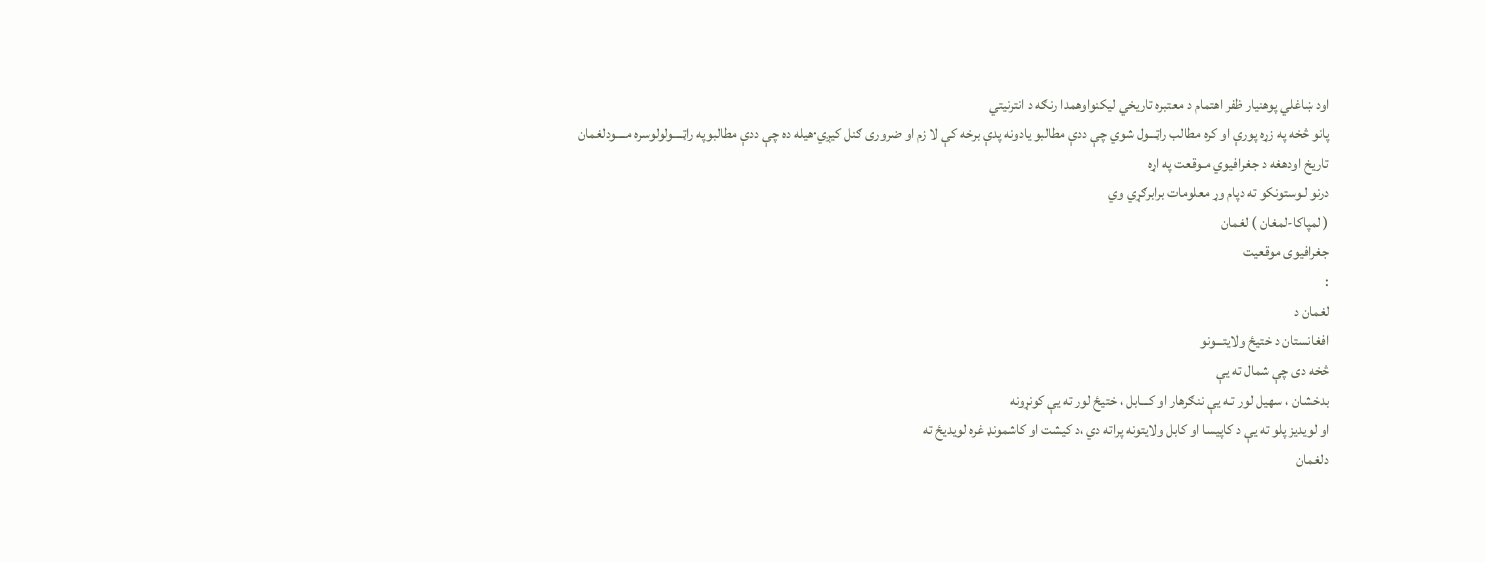اود ښاغلي پوهنيار ظفر اهتمام د معتبره تاريخي ليکنواوهمدا رنګه د انترنيتي
پانو څخه په زړه پورې او کره مطالب راټـــول شوي چې ددې مطالبو يادونه پدې برخه کې لا زم او ضروری ګنل کیږي٠هيله ده چې ددې مطالبوپه راټــــولولوسره مــــودلغمان تاريخ اودهغه د جغرافيوي مـوقعت په اړه
درنو لـوستونکو ته دپام وړ معلومات برابرګړي وي
( لمپاكا-لمغان ) لغمان
جغرافیوی موقعیت
:
لغمان د
افغانستان د ختیځ ولایتـــونو
څخه دی چې شمال ته یې
بدخشان ، سهیل لور تـه یې ننګرهار او کـــابل ، ختیځ لور ته یې کونړونه
او لویدیز پلو ته یې د کاپیسا او کابل ولایتونه پراته دي ،د کیشت او کاشمونډ غره لویدیځ ته
دلغمان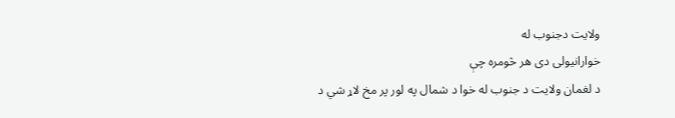ولایت دجنوب له
خوارانیولی دی هر څومره چې
د لغمان ولایت د جنوب له خوا د شمال په لور پر مخ لاړ شي د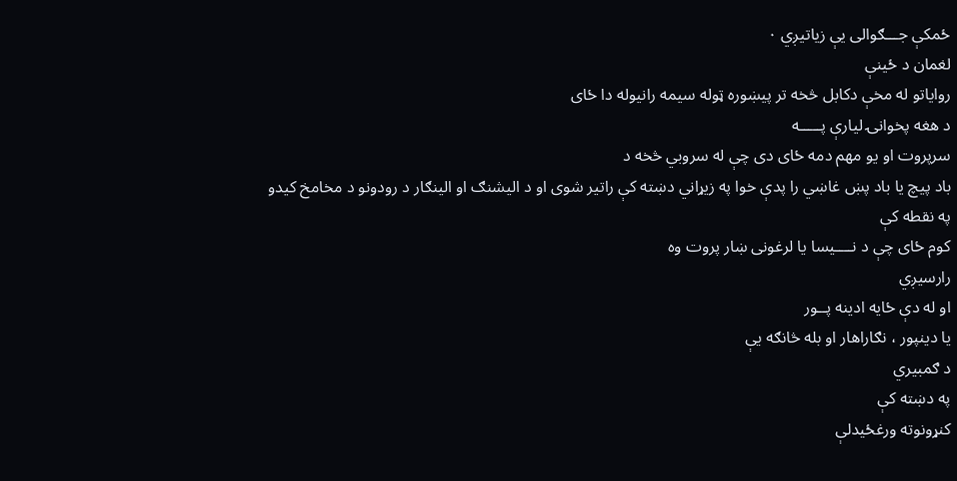ځمکې جـــګوالی یې زیاتیږي ۰
لغمان د ځینې
روایاتو له مخې دکابل څخه تر پیښوره ټوله سیمه رانیوله دا ځای
د هغه پخوانۍ لیارې پـــــه
سرپروت او یو مهم دمه ځای دی چې له سروبي څخه د
باد پیچ یا باد پښ غاښي را پدې خوا په زیړاني دښته کې راتیر شوی او د الیشنګ او الینګار د رودونو د مخامخ کیدو
په نقطه کې
کوم ځای چې د نــــیسا یا لرغونی ښار پروت وه
رارسیږي
او له دې ځایه ادینه پــور
یا دینپور ، نګاراهار او بله څانګه یې
د ګمبیري
په دښته کې
کنړونوته ورغځیدلې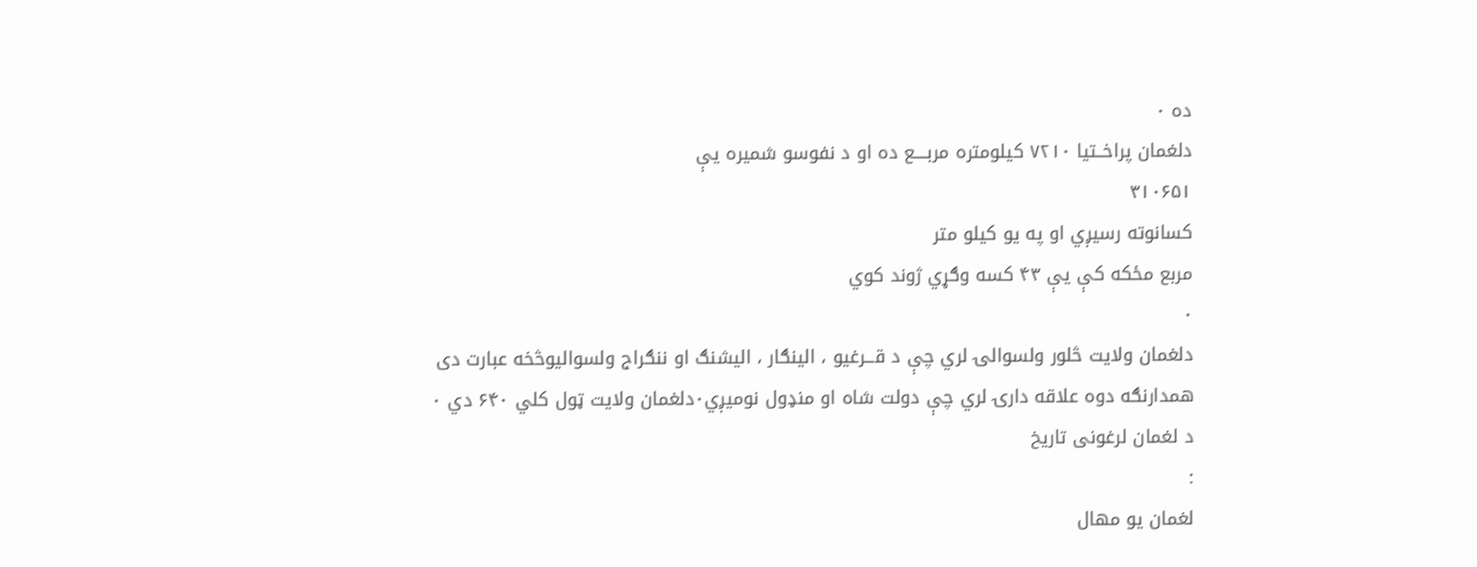ده ۰
دلغمان پراخــتیا ۷۲۱۰ کیلومتره مربــــع ده او د نفوسو شمیره یې
۳۱۰۶۵۱
کسانوته رسیږي او په یو کیلو متر
مربع مځکه کې یې ۴۳ کسه وګړي ژوند کوي
۰
دلغمان ولایت څلور ولسوالۍ لري چې د قـــرغیو ، الینګار ، الیشنګ او ننګراج ولسوالیوڅخه عبارت دی
همدارنګه دوه علاقه دارۍ لري چې دولت شاه او منډول نومیږي۰دلغمان ولایت ټول کلي ۶۴۰ دي ۰
د لغمان لرغونی تاریخ
:
لغمان یو مهال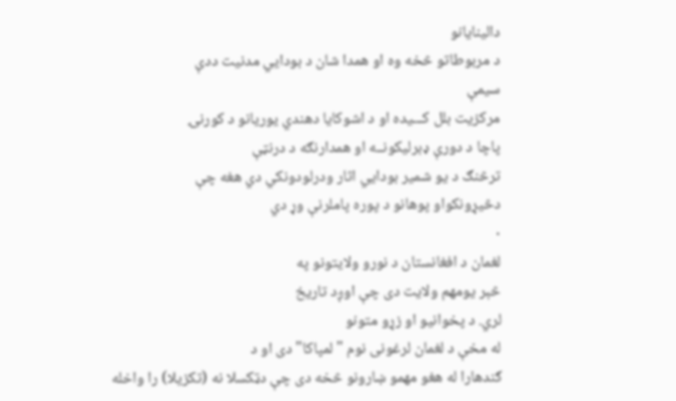دالینایانو
د مربوطاتو څخه وه او همدا شان د بودایي مدنیت ددې
سیمې
مرکزیت بلل کـــیده او د اشوکایا دهندي یوریانو د کورنۍ
پاچا د دورې ډبرلیکونــه او همدارنګه د درنټې
ترڅنګ د یو شمیر بودایي اثار ودرلودونکي دي هغه چې
دڅیړونکواو پوهانو د پوره پاملرنې وړ دي
٠
لغمان د افغانستان د نورو ولايتونو په
څېر يومهم ولايت دى چې اوږد تاريخ
لري. د پخوانيو او زړو متونو
له مخې د لغمان لرغونى نوم "لمپاكا" دى او د
ګندهارا له هغو مهمو ښارونو څخه دى چې دټكسلا نه (تكزيلا) را واخله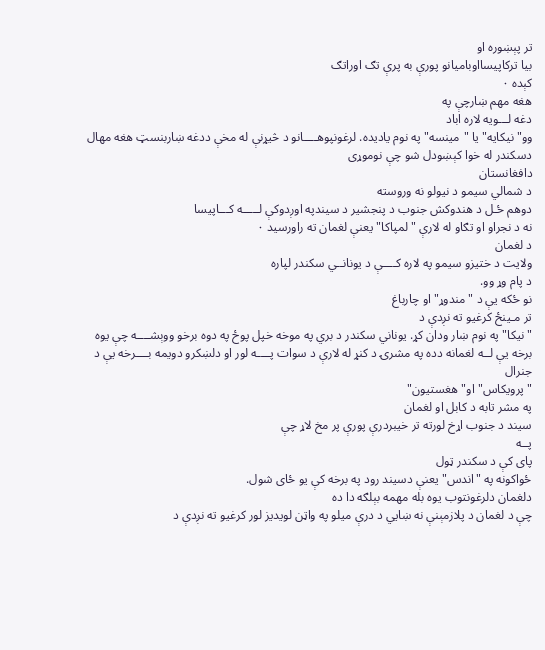تر پېښوره او
بيا تركاپيسااوباميانو پورې به پرې تګ اوراتګ
كېده ٠
هغه مهم ښارچې په
دغه لـــويه لاره اباد
وو"نيكايه" يا "مينسه" په نوم ياديده. لرغونپوهــــانو د څیړنې له مخې ددغه ښاربنسټ هغه مهال دسكندر له خوا كېښودل شو چې نوموړى
دافغانستان
د شمالي سيمو د نيولو نه وروسته
دوهم ځـل د هندوكش جنوب د پنجشير د سيندپه اوږدوكې لـــــه كـــاپيسا
نه د نجراو او تګاو له لارې "لمپاكا" يعنې لغمان ته راورسيد ٠
د لغمان
ولايت د ختيزو سيمو په لاره كــــې د يونانــي سكندر لپاره
د پام وړ وو.
نو ځكه يې د "مندوړ" او چارباغ
تر مـينځ كرغيو ته نږدې د
"نيكا" په نوم ښار ودان كړ. يوناني سكندر د بري په موخه خپل پوځ په دوه برخو ووېشــــه چې يوه برخه يې لــه لغمانه دده په مشرۍ د كنړ له لارې د سوات پــــه لور او دلښكرو دويمه بــــرخه يې د جنرال
"پرويكاس" او"هغستيون"
په مشر تابه د كابل او لغمان
سيند د جنوب اړخ لورته تر خيبردرې پورې پر مخ لاړ چې
پــه
پاى كې د سكندر ټول
ځواكونه په "اندس" يعنې دسيند رود په برخه كې يو ځاى شول.
دلغمان دلرغونتوب يوه بله مهمه بېلګه دا ده
چې د لغمان د پلازمېنې نه ښايي د درې ميلو په واټن لويديز لور كرغيو ته نږدې د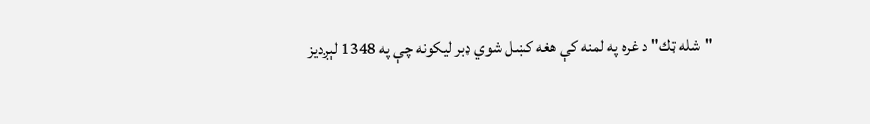"شله ټك" د غره په لمنه كې هغه كښل شوي ډبر ليكونه چې په 1348 لېږديز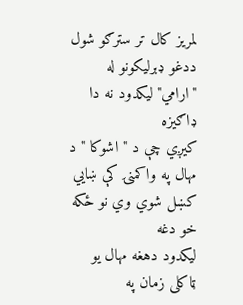لمريز كال تر سترګو شول ددغو ډبرليكونو له "ارامي" ليكدود نه دا ډاګيزه
كيږي چې د " اشوكا " د مهال په واكمنۍ كې ښايي كښل شوي وي نو ځكه خو دغه
ليكدود دهغه مهال يو ټاكلى زمان په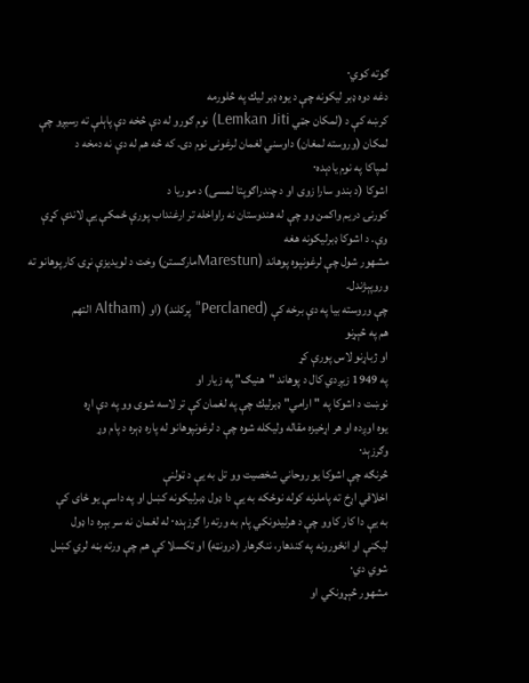ګوته كوي٠
دغه دوه ډبر ليكونه چې د يوه ډبر ليك په څلورمه
كرښه كې د (لمكان جټي Lemkan Jiti) نوم ګورو له دې څخه دې پاېلې ته رسيږو چې
لمكان (وروسته لمغان) داوسني لغمان لرغونى نوم دى. كه څه هم له دې نه دمخه د
لمپاكا په نوم يادېده٠
اشوكا (د بندو سارا زوى او د چندراګوپتا لمسى) د موريا د
كورنۍ دريم واكمن وو چې له هندوستان نه راواخله تر ارغنداب پورې ځمكې يې لاندې كړې
وې. د اشوكا ډبرليكونه هغه
مشهور شول چې لرغونپوه پوهاند (Marestunمارګستن) وخت د لويديزې نړۍ كارپوهانو ته
وروپېژندل.
چې وروسته بيا په دې برخه كې (Perclaned"پركلند) (او (Altham التهم
هم په څېړنو
او ژباړنو لاس پورې كړ
په 1949 زيږدي كال د پوهاند "هنيګ" په زيار او
نوښت د اشوكا په "ارامي" ډبرليك چې په لغمان كې تر لاسه شوى وو په دې اړه
يوه اوږده او هر اړخيزه مقاله وليكله شوه چې د لرغونپوهانو له پاره ډېره د پام وړ
وګرزېد٠
څرنګه چې اشوكا يو روحاني شخصيت وو تل به يې د ټولنې
اخلاقي اړخ ته پاملرنه كوله نوځكه به يې دا ډول ډبرليكونه كښل او په داسې يو ځاى كې
به يې دا كار كاوو چې د هرليدونكي پام به ورته را ګرزېده٠ له لغمان نه سر بېره دا ډول
ليكنې او انځورونه په كندهار، ننګرهار (درونټه) او ټكسلا كې هم چې ورته بڼه لري كښل
شوي دي٠
مشهور څېړونكي او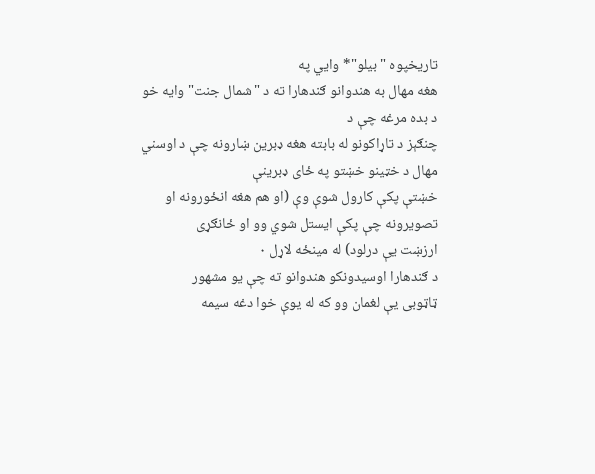تاريخپوه " بيلو"* وايي په
هغه مهال به هندوانو ګندهارا ته د "شمال جنت" وايه خو د بده مرغه چې د
چنګېز د تاړاكونو له بابته هغه ډبرين ښارونه چې د اوسني مهال د خټينو خښتو په ځاى ډبرينې
خښتې پكې كارول شوې وې (او هم هغه انځورونه او تصويرونه چې پكې ايستل شوي وو او ځانګړى
ارزښت يې درلود) له مينځه لاړل ٠
د ګندهارا اوسيدونكو هندوانو ته چې يو مشهور
ټاټوبى يې لغمان وو كه له يوې خوا دغه سيمه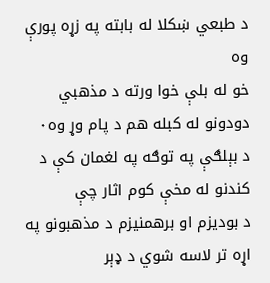د طبعي ښكلا له بابته په زړه پورې وه
خو له بلې خوا ورته د مذهبي دودونو له كبله هم د پام وړ وه٠
د بېلګې په توګه په لغمان كې د كندنو له مخې كوم اثار چې
د بوديزم او برهمنيزم د مذهبونو په اړه تر لاسه شوي د ډېر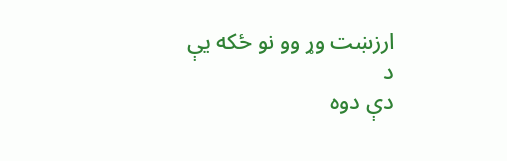ارزښت وړ وو نو ځكه يې د
دې دوه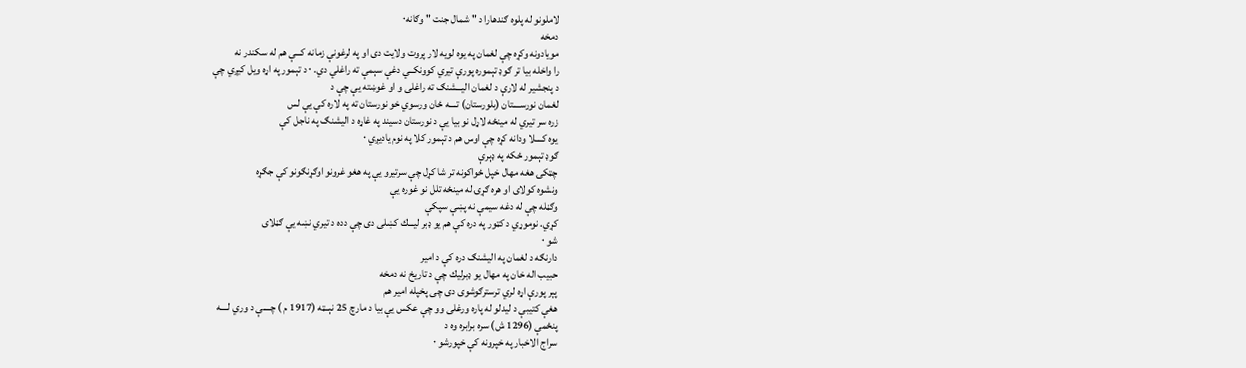لاملونو له پلوه ګندهارا د " شمال جنت " وګانه٠
دمخه
مويادونه وكړه چې لغمان په يوه لويه لار پروت ولايت دى او په لرغونې زمانه كـــې هم له سكندر نه
را واخله بیا تر ګوډ تېموره پورې تيري كوونكــي دغې سېمې ته راغلي دي. ٠ د تېمور په اړه ويل كيږي چې
د پنجشير له لارې د لغمان اليـــشنګ ته راغلى و او غوښته يې چې د
لغمان نورســــتان (بلورستان) تــــه ځان ورسوي خو نورستان ته په لاره كې يې لس
زره سر تيري له مينځه لاړل نو بيا يې د نورستان دسيند په غاړه د اليشنګ په ناجل كې
يوه كــــلا ودانه كړه چې اوس هم د تېمور كلا په نوم ياديږي ٠
ګوډ تېمور ځكه په ډېرې
چټكۍ هغه مهال خپل ځواكونه تر شا كړل چې سرتيرو يې په هغو غرونو اوګړنګونو كې جګړه
ونشوه كولاى او هره ګړۍ له مينځه تلل نو غوره يې
وګڼله چې له دغه سيمې نه پښې سپكې
كړي. نوموړي د كټور په دره كې هم يو ډبر ليـــك كښلى دى چې دده د تيري نښه يې ګڼلاى
شو ٠
دارنګه د لغمان په اليشنګ دره كې د امير
حبيب اله خان په مهال يو ډبرليك چې د تاريخ نه دمخه
پېر پورې اړه لري ترسترګوشوی دی چی پخپله امیر هم
هغې كتيبې د ليدلو له پاره ورغلى وو چې عكس يې بيا د مارچ 25 نېــټه (1917 م ) چــــې د وري لــــه
پنځمې (1296 ش) سره برابره وه د
سراج الاخبار په خپرونه كې خپورشو ٠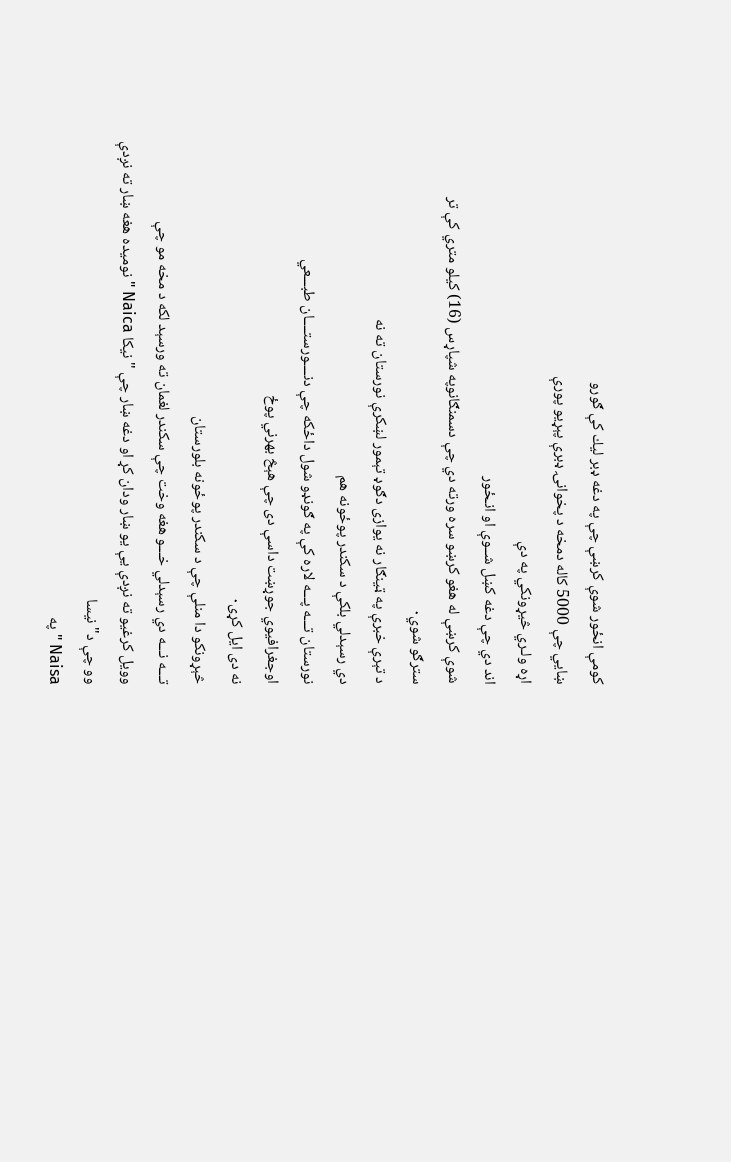كومې انځور شوې كرښې چې په دغه ډبر ليك كې ګورو
ښايي چې 5000 كاله دمخه د پخوانۍ ډبرې پېړيو پورې
اړه ولـري څيړونكي په دې
اند دي چې دغه كښل شــوې او انـځور
شوې كرښې له هغو كرښو سره ورته دي چې دسمنګانوپه شپاړس (16) كيلو متري كې تر
سترګو شوي٠
د تېرې خبرې په ټينګار نه يوازى دګوډ تېمور لښكرې نورستان ته نه
دي رسېدلي بلكې د سكندر پوځونه هم
نورستان تـــه پـــه لاره كې په ګونډو شول داځكه چې دنــــورستــــان طبـــعي
اوجغرافيوي جوړښت داسې دى چې هېڅ بهرني پوځ
نه دى ايل كړى٠
څېړونكو دا منلې چې د سكندر پوځونه بلورستان
تـــه نـــه دي رسېدلي خـــو هغه وخت چې سكندر لغمان ته ورسېد لكه د مخه مو چې
وويل كرغيو ته نږدې يې يو ښار ودان كړ او دغه ښار چې " نيكا Naica " نوميده هغه ښار ته نږدې
وو چې د" نيسا
Naisa " په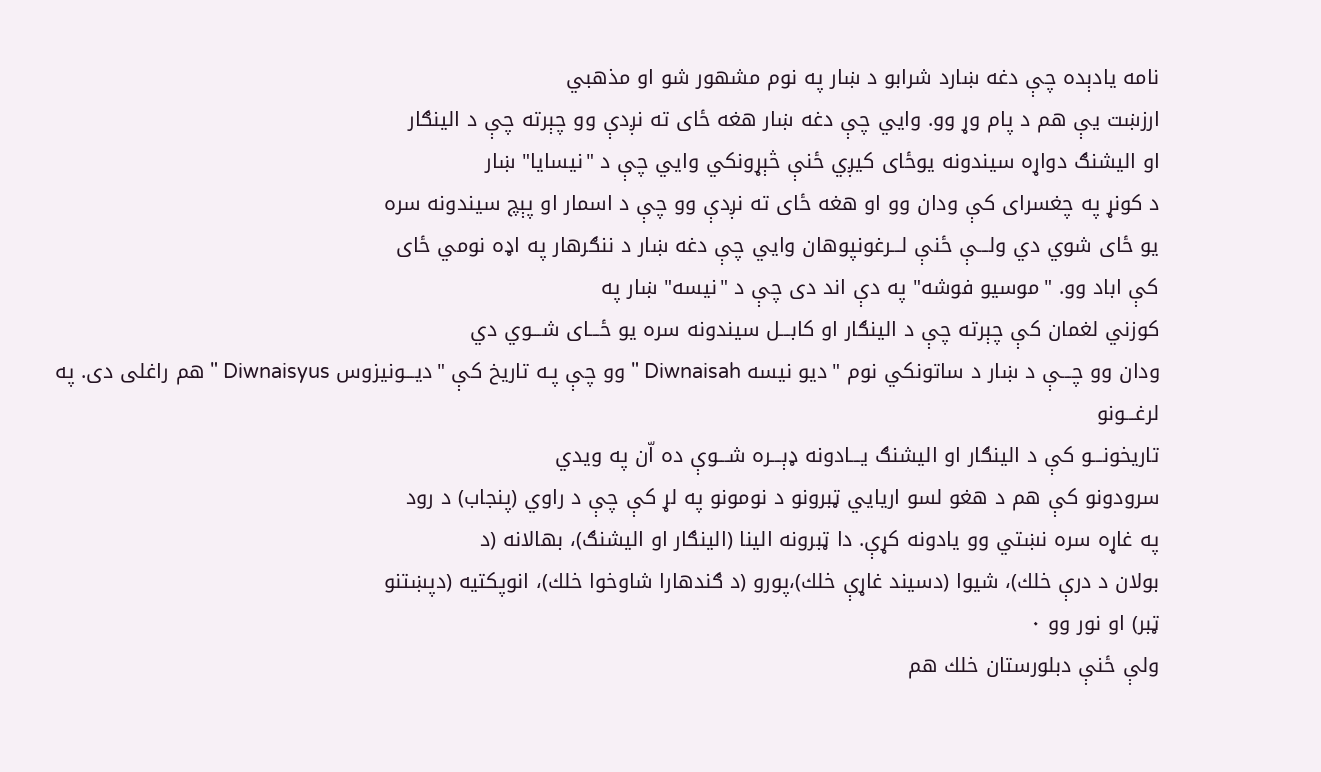نامه يادېده چې دغه ښارد شرابو د ښار په نوم مشهور شو او مذهبي
ارزښت يې هم د پام وړ وو. وايي چې دغه ښار هغه ځاى ته نږدې وو چېرته چې د الينګار
او اليشنګ دواړه سيندونه يوځاى كيږي ځنې څېړونكي وايي چې د "نيسايا" ښار
د كونړ په چغسراى كې ودان وو او هغه ځاى ته نږدې وو چې د اسمار او پېچ سيندونه سره
يو ځاى شوي دي ولـــې ځنې لـــرغونپوهان وايي چې دغه ښار د ننګرهار په اډه نومي ځاى
كې اباد وو. "موسيو فوشه" په دې اند دى چې د "نيسه" ښار په
كوزني لغمان كې چېرته چې د الينګار او كابـــل سيندونه سره يو ځـــاى شـــوي دي
ودان وو چـــې د ښار د ساتونكي نوم "ديو نيسه Diwnaisah " وو چې پـه تاريخ كې "ديـــونيزوس Diwnaisyus " هم راغلى دى. په لرغـــونو
تاريخونـــو كې د الينګار او اليشنګ يـــادونه ډېـــره شـــوې ده اّن په ويدي
سرودونو كې هم د هغو لسو اريايي ټبرونو د نومونو په لړ كې چې د راوي (پنجاب) د رود
په غاړه سره نښتي وو يادونه كړې. دا ټبرونه الينا (الينګار او اليشنګ)، بهالانه (د
بولان د درې خلك)، شيوا (دسيند غاړې خلك)،پورو (د ګندهارا شاوخوا خلك)، انوپكتيه (دپښتنو
ټبر) او نور وو ٠
ولې ځنې دبلورستان خلك هم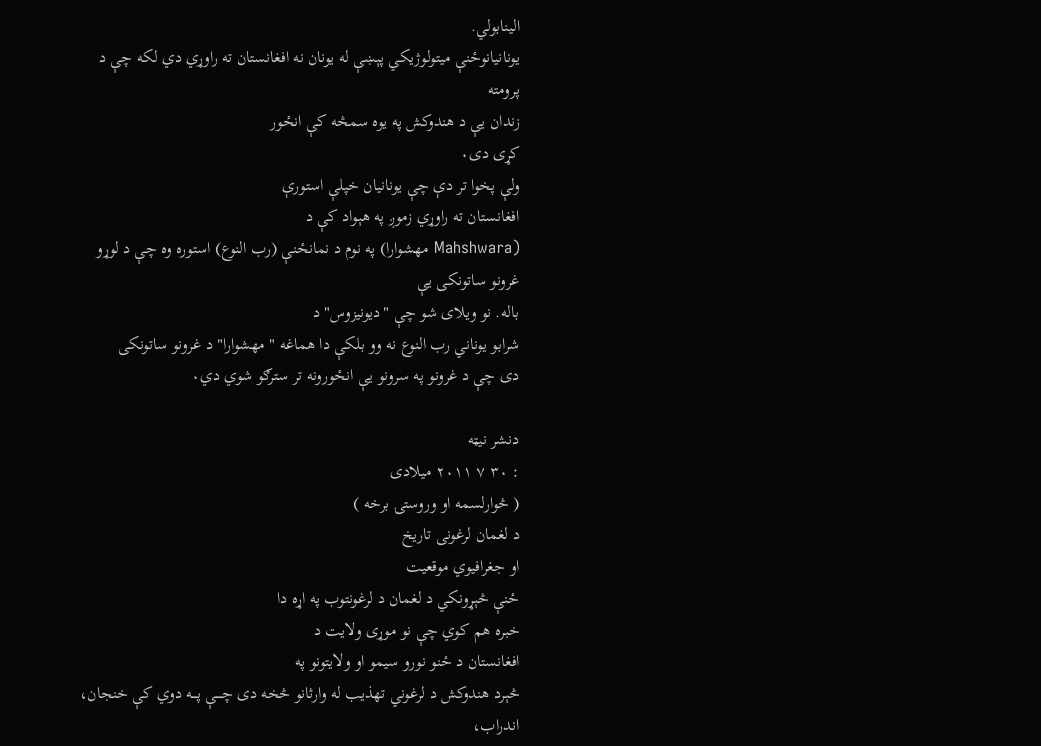الينابولي.
يونانيانوځنې ميتولوژيكي پېښې له يونان نه افغانستان ته راوړي دي لكه چې د پرومته
زندان يې د هندوكش په يوه سمڅه كې انځور
كړى دى٠
ولې پخوا تر دې چې يونانيان خپلې استورې
افغانستان ته راوړي زموږ په هېواد كې د
(Mahshwara مهشوارا) په نوم د نمانځنې (رب النوع) استوره وه چې د لوړو
غرونو ساتونكى يې
باله. نو ويلاى شو چې "ديونيزوس" د
شرابو يوناني رب النوع نه وو بلكې دا هماغه " مهشوارا" د غرونو ساتونكى
دى چې د غرونو په سرونو يې انځورونه تر سترګو شوي دي٠

دنشر نیټه
: ۳۰ ۷ ۲۰۱۱ میلادی
( څوارلسمه او وروستۍ برخه )
د لغمان لرغونی تاریخ
او جغرافیوي موقعیت
ځنې څېړونكي د لغمان د لرغونتوب په اړه دا
خبره هم كوي چې نو موړى ولايت د
افغانستان د ځنو نورو سيمو او ولايتونو په
څېرد هندوكش د لرغوني تهذيب له وارثانو څخه دى چــــې پـــه دوي كې خنجان، اندراب،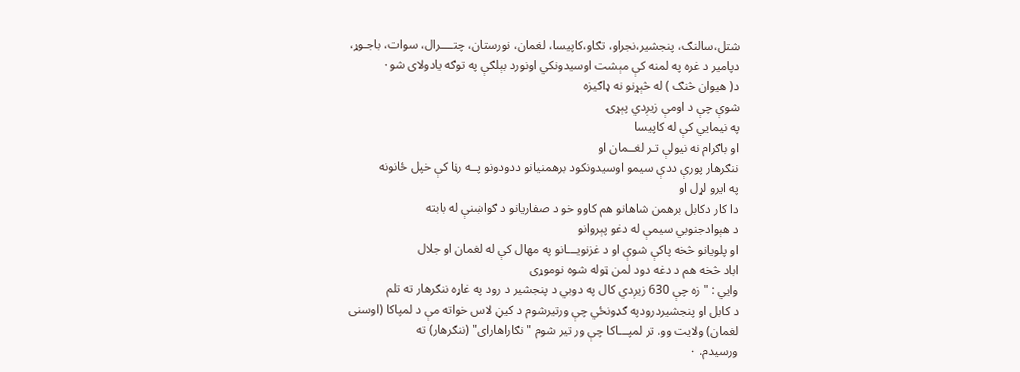شتل،سالنګ، پنجشير،نجراو، تګاو،كاپيسا، لغمان، نورستان، چتــــرال، سوات، باجـوړ،
دپامير د غره په لمنه كې مېشت اوسيدونكي اونورد بېلګې په توګه يادولاى شو٠
د( هيوان څنګ ) له څېړنو نه ډاګيزه
شوې چې د اومې زيږدي پېړۍ
په نيمايي كې له كاپيسا
او باګرام نه نيولې تـر لغــمان او
ننګرهار پورې ددې سيمو اوسيدونكود برهمنيانو ددودونو پــه رڼا كې خپل ځانونه
په ايرو لړل او
دا كار دكابل برهمن شاهانو هم كاوو خو د صفاريانو د ګواښنې له بابته
د هېوادجنوبي سيمې له دغو پېروانو
او پلويانو څخه پاكې شوې او د غزنويـــانو په مهال كې له لغمان او جلال
اباد څخه هم د دغه دود لمن ټوله شوه نوموړى
وايي : "زه چې 630 زيږدي كال په دوبي د پنجشير د رود په غاړه ننګرهار ته تلم
د كابل او پنجشيردرودپه ګډونځي چې ورتيرشوم د كيڼ لاس خواته مې د لمپاكا (اوسنى
لغمان) ولايت وو. تر لمپـــاكا چې ور تير شوم "نګاراهاراى" (ننګرهار) ته
ورسيدم. ٠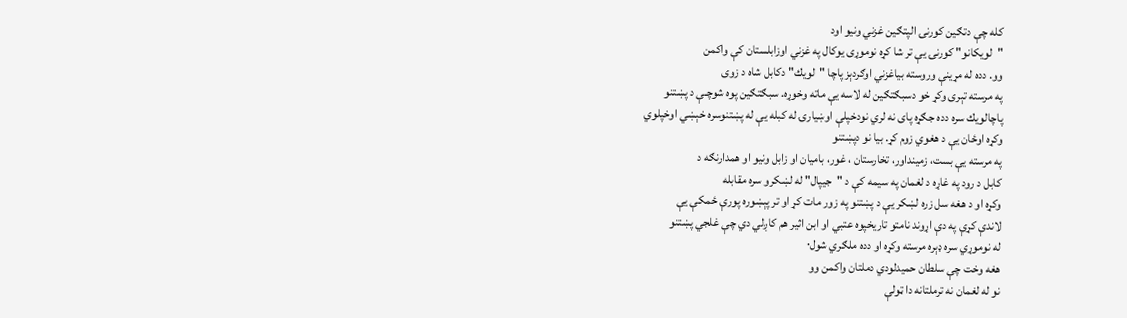كله چې دتګين كورنۍ الپتګين غزني ونيو اود
"لويكانو" كورنۍ يې تر شا كړه نوموړى يوكال په غزني اوزابلستان كې واكمن
وو. دده له مړينې وروسته بياغزني اوګردېز پاچا "لويك" دكابل شاه د زوى
په مرسته تېرى وكړ خو دسبګتګين له لاسه يې ماته وخوړه. سبګتګين پوه شوچـې د پښتنو
پاچالويك سره دده جګړه پاى نه لري نودخپلې اوښيارۍ له كبله يې له پښتنوسره خېښي اوخپلوي
وكړه اوځان يې د هغوي زوم كړ. بيا نو دپښتنو
په مرسته يې بست، زمينداور، تخارستان ، غور، باميان او زابل ونيو او همدارنګه د
كابل د رود په غاړه د لغمان په سيمه كې د "جيپال" له لښكرو سره مقابله
وكړه او د هغه سل زره لښكر يې د پښتنو په زور مات كړ او تر پېښوره پورې ځمكې يې
لاندې كړې په دې اړوند نامتو تاريخپوه عتبي او ابن اثير هم كاږلي دي چې غلجي پښتنو
له نوموړي سره ډېره مرسته وكړه او دده ملګري شول٠
هغه وخت چې سلطان حميدلودي دملتان واكمن وو
نو له لغمان نه ترملتانه دا ټولې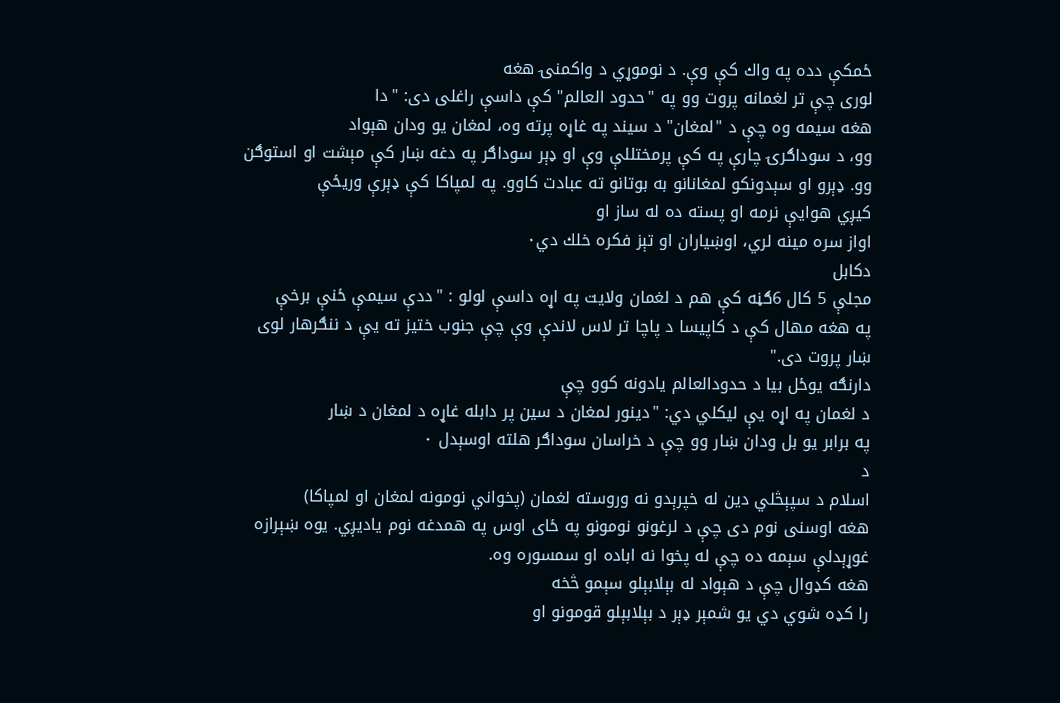ځمكې دده په واك كې وې. د نوموړي د واكمنۍ هغه
لورى چې تر لغمانه پروت وو په "حدود العالم" كې داسې راغلى دى: "دا
هغه سيمه وه چې د "لمغان" د سيند په غاړه پرته وه، لمغان يو ودان هېواد
وو، د سوداګرۍ چارې په كې پرمختللې وې او ډېر سوداګر په دغه ښار كې مېشت او استوګن
وو. ډېرو او سېدونكو لمغانانو به بوتانو ته عبادت كاوو. په لمپاكا كې ډېرې وريځې
كيږي هوايې نرمه او پسته ده له ساز او
اواز سره مينه لري، اوښياران او تېز فكره خلك دي٠
دكابل
مجلې 5 كال 6ګڼه كې هم د لغمان ولايت په اړه داسې لولو : "ددې سيمې ځنې برخې
په هغه مهال كې د كاپيسا د پاچا تر لاس لاندې وې چې جنوب ختيز ته يې د ننګرهار لوى
ښار پروت دى."
دارنګه يوځل بيا د حدودالعالم يادونه كوو چې
د لغمان په اړه يې ليكلي دي: "دينور لمغان د سين پر دابله غاړه د لمغان د ښار
په برابر يو بل ودان ښار وو چې د خراسان سوداګر هلته اوسېدل ٠
د
اسلام د سپېڅلي دين له خپرېدو نه وروسته لغمان (پخواني نومونه لمغان او لمپاكا)
هغه اوسنى نوم دى چې د لرغونو نومونو په ځاى اوس په همدغه نوم ياديږي. يوه ښېرازه
غوړېدلې سېمه ده چې له پخوا نه اباده او سمسوره وه.
هغه كډوال چې د هېواد له بېلابېلو سېمو څخه
را كډه شوي دي يو شمېر ډېر د بېلابېلو قومونو او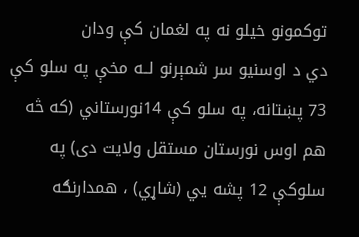توكمونو خيلو نه په لغمان كې ودان
دي د اوسنيو سر شمېرنو لــه مخې په سلو كې 73 پښتانه، په سلو كې 14نورستاني (كه څه
هم اوس نورستان مستقل ولايت دى) په سلوكې 12 پشه يي (شاړي) ، همدارنګه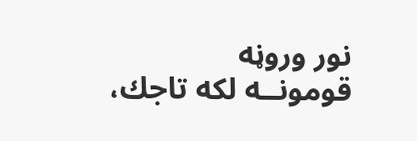نور وروڼه
قومونــه لكه تاجك،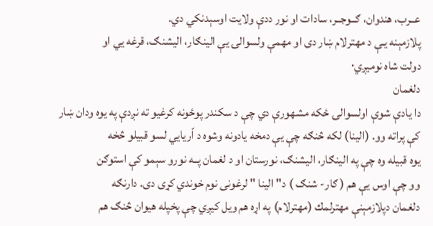عــرب، هندوان، ګــوجــر، سادات او نور ددې ولايت اوسېدنكي دي.
پلازمېنه يـې د مهترلام ښار دى او مهمې ولسوالۍ يې الينګار، اليشنګ، قرغه يي او
دولت شاه نوميږي٠
دلغمان
دا يادې شوې اولسوالۍ ځكه مشهورې دي چې د سكندر پوځونه كرغيو ته نږدې په يوه ودان ښار
كې پراته وو. (الينا) لكه څنګه چې يې دمخه يادونه وشوه د اّريايي لسو قبيلو څخه
يوه قبيله وه چې په الينګار، اليشنګ، نورستان او د لغمان پــه نورو سېمو كې استوګن
وو چې اوس يې هم ( ګار- شنګ ) د" الينا " لرغونى نوم خوندي كړى دى. دارنګه
دلغمان دپلازمېنې مهترلمك (مهترلام) په اړه هم ويل كيږي چې پخپله هيوان څنګ هم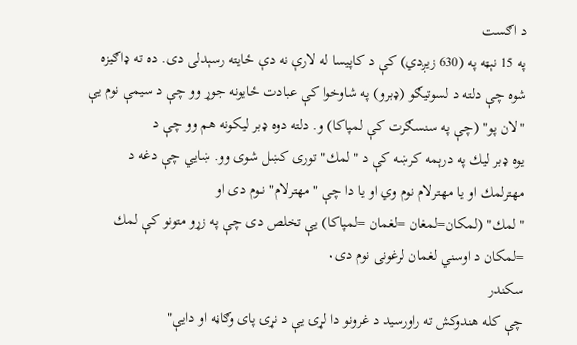د اګست
په 15 نېټه په (630 زيږدي) كې د كاپيسا له لارې نه دې ځايته رسېدلى دى. ده ته ډاګيزه
شوه چې دلته د لسوتيګو (ډبرو) په شاوخوا كې عبادت ځايونه جوړ وو چې د سيمې نوم يې
"لان پو" (چې په سنسګرت كې لمپاكا) و. دلته دوه ډبر ليكونه هم وو چې د
يوه ډبر ليك په درېمه كرښه كې د "لمك" تورى كښل شوى وو. ښايي چې دغه د
مهترلمك او يا مهترلام نوم وي او يا دا چې "مهترلام" نــوم دى او
"لمك" (لمكان=لمغان =لغمان =لمپاكا) يې تخلص دى چې په زړو متونو كې لمك
=لمكان د اوسني لغمان لرغونى نوم دى٠
سكندر
چې كله هندوكش ته راورسيد د غرونو دا لړۍ يې د نړۍ پاى وګاڼه او دايې"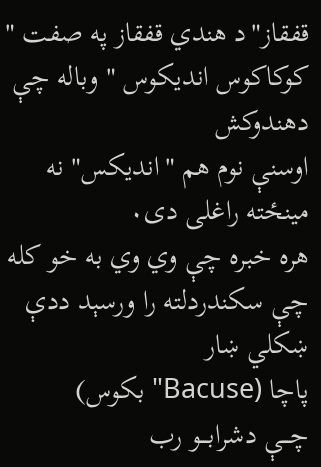قفقاز"د هندي قفقاز په صفت " كوكاكوس انديكوس " وباله چې دهندوكش
اوسنې نوم هم "انديكس" نه مينځته راغلى دى٠
هره خبره چې وي وي به خو كله چې سكندردلته را ورسېد ددې ښكلي ښار
پاچا (Bacuse" بكوس)
چـــې دشرابـــو رب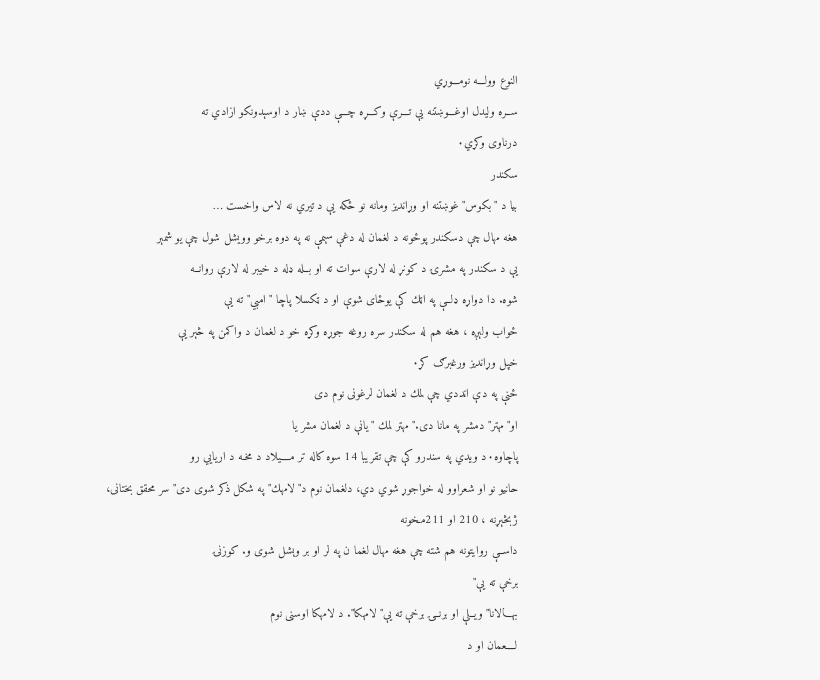النوع وولـــه نومـــوړي
ســره وليدل اوغـــوښتنه يې تـــرې وكـــړه چـــې ددې ښار د اوسېدونكو ازادي ته
درناوى وكړي٠
سكندر
بيا د "بكوس" غوښتنه او وړانديز ومانه نو ځكه يې د تيري نه لاس واخست …
هغه مهال چې دسكندر پوځونه د لغمان له دغې سېمې نه په دوه برخو وويشل شول چې يو شمېر
يې د سكندر په مشرۍ د كونړ له لارې سوات ته او بــله ډله د خيبر له لارې روانــه
شوه. دا دواړه ډلــې په اټك كې يوځاى شوې او د ټكسلا پاچا " امبي" ته يې
ځواب ولېږه ، هغه هم له سكندر سره روغه جوړه وكړه خو د لغمان د واكمن په څېر يې
خپل وړانديز ورغبرګ كړ٠
ځنې په دې انددي چې لمك د لغمان لرغونى نوم دى
او"مهتر" دمشر په مانا دى."مهتر لمك " يانې د لغمان مشر يا
پاچاوه٠د ويدي په سندرو كې چې تقريبا 14 سوه كاله تر مــــيلاد د مخـه د اريايي رو
حانيو نو او شعراوو له خواجوړ شوي دي، دلغمان نوم د"لامهك" په شكل ذكر شوى دى" سر محقق بختانى،
ژبڅېړنه ، 210 او 211مـخونه
داســې روايتونه هم شته چې هغه مهال لغما ن په لر او بر وېشل شوى و. كوزنۍ
برخې ته يې"
بهـــالانا" ويــلې او برنــۍ برخې ته يې"لامهكا". د لامهكا اوسنى نوم
لــــعمان او د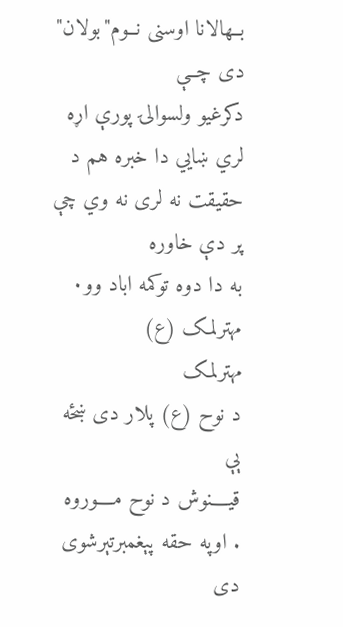بــهالانا اوسنى نــوم"بولان" دى چــې
دكرغيو ولسوالۍ پورې اړه لري ښايي دا خبره هم د حقيقت نه لری نه وي چې پر دې خاوره
به دا دوه توكمه اباد وو٠
مهترلمک (ع)
مهترلمک
د نوح (ع) پلار دی ښځه ېې
قیــــنوش د نوح مــــوروه
. اوپه حقه پېغمبرتېرشوی دی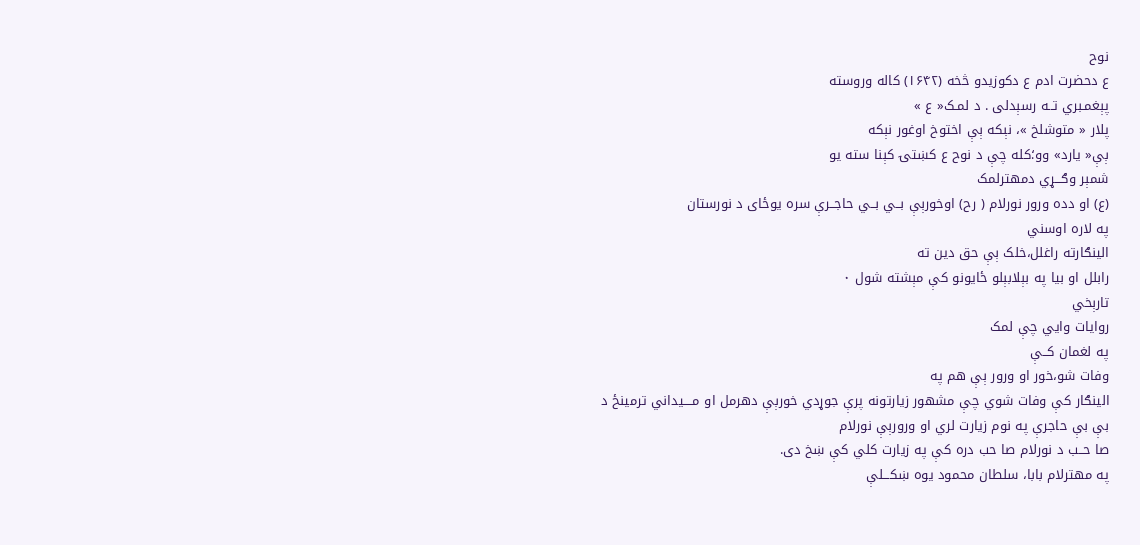نوح
ع دحضرت ادم ع دکوزیدو څخه (۱۶۴۲) کاله وروسته
پېغمـبري تــه رسېدلی . د لمـک« ع »
پلار « متوشلخ »، نېکه ېې اختوخ اوغور نېکه
ېې« یارد» وو؛کله چې د نوح ع کښتۍ کېنا سته یو
شمېر وګـــړي دمهترلمک
(ع) او دده ورور نورلام ( رح) اوخورېې بــي بــي حاجــرې سره یوځای د نورستان
په لاره اوسني
الینګارته راغلل،خلک ېې حق دین ته
رابلل او بیا په بېلابېلو ځایونو کې مېشته شول ٠
تارېخي
روایات وایي چې لمک
په لغمان کــې
وفات شو،خور او ورور ېې هم په
الینګار کې وفات شوي چې مشهور زیارتونه پرې جوړدي خورېې دهرمل او مــــیداني ترمینځ د
بې بې حاجرې په نوم زیارت لري او ورورېې نورلام
صا حــب د نورلام صا حب دره کې په زیارت کلي کې ښخ دی.
په مهترلام بابا، سلطان محمود یوه ښکـــلې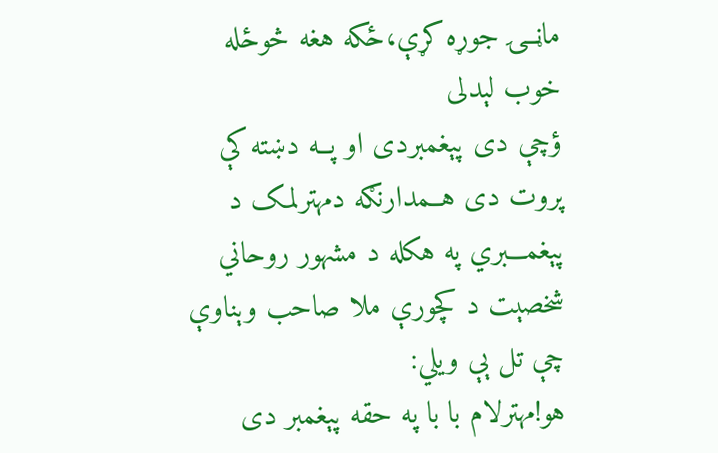ماڼــۍ جوړه کړې،ځکه هغه څوځله خوب لېدلی
ؤچې دی پېغمبردی او پــه دښته کې پروت دی هــمدارنګه دمهترلمک د پېغمـــبري په هکله د مشهور روحاني شخصېت د کچورې ملا صاحب وېناوې چې تل ېې ویلي:
هو!مهترلام با با په حقه پېغمبر دی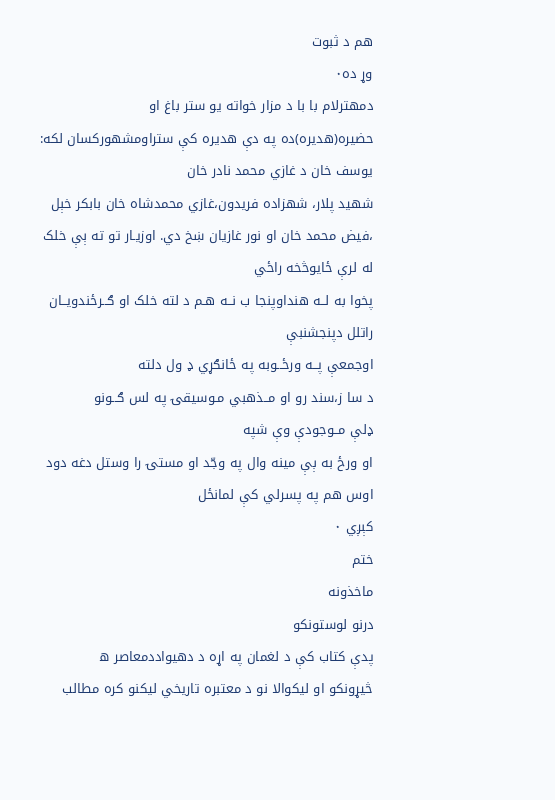هم د ثبوت
وړ ده٠
دمهترلام با با د مزار خواته یو ستر باغ او
حضیره(هدیره)ده په دې هدیره کې ستراومشهورکسان لکه: یوسف خان د غازي محمد نادر خان
شهید پلار، شهزاده فریدون،غازي محمدشاه خان بابکر خېل ،فیض محمد خان او نور غازیان ښخ دي. اوزیـار تو ته ېې خلک له لرې ځایوڅخه راځي
پخوا به لــه هنداوپنجا ب نــه هـم د لته خلک او ګــرځندویــان راتلل دپنجشنبې
اوجمعې پــه ورځــوبه په ځانګړي ډ ول دلته
د سا ز،سند رو او مــذهبي مـوسیقۍ په لس ګــونو
ډلې مــوجودې وې شپه
او ورځ به ېې مینه وال په وجّد او مستۍ را وستل دغه دود اوس هم په پسرلي کې لمانځل
کېږي ۰
ختم
ماخذونه
درنو لوستونکو
پدې کتاب کې د لغمان په اړه د دهيواددمعاصر ه
څيړونکو او ليکوالا نو د معتبره تاريخي ليکنو کره مطالب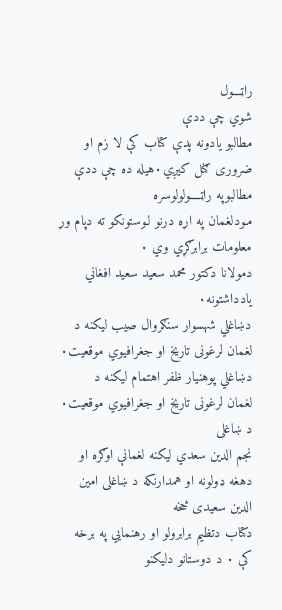راټـــول
شوي چې ددې
مطالبو يادونه پدې کتاب کې لا زم او ضروری ګنل کیږي٠هيله ده چې ددې مطالبوپه راټــــولولوسره
مـودلغمان په اړه درنو لـوستونکو ته دپام وړ معلومات برابرګړي وي ٠
دمولانا دکتور محمد سعيد سعيد افغاني
يادداشتونه٠
دښاغلي شهسوار سنګروال صیب ليکنه د
لغمان لرغونی تاریخ او جغرافیوي موقعیت٠
دښاغلي پوهنيار ظفر اهتمام ليکنه د
لغمان لرغونی تاریخ او جغرافیوي موقعیت٠
د ښاغلی
نجم الدين سعدي ليکنه لغمانې اوګره او دهغه ډولونه او همدارنکه د ښاغلی امين الدين سعيدی څخه
دکتاب دتظيم برابرولو او رهنمایي په برخه کې ٠ د دوستانو دليکنو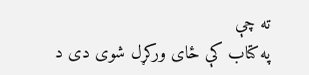ته چې
په کتاب کې ځای ورکړل شوی دی د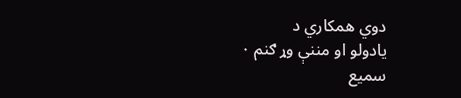دوي همکاري د
يادولو او مننې وړ ګنم ٠
سميع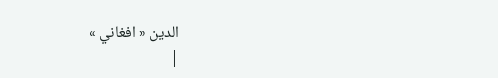الدين « افغاني »
|